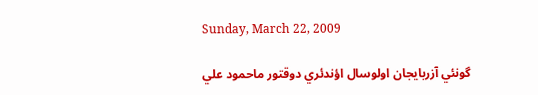Sunday, March 22, 2009

گونئي آزربايجان اولوسال اؤندئري دوقتور ماحمود علي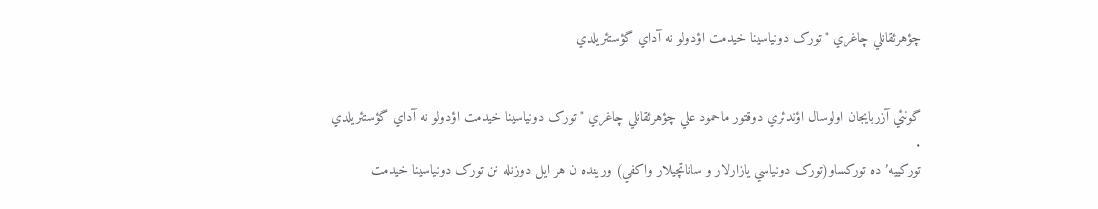چؤهرئقانلي چاغري " تورک دونياسينا خيدمت اؤدولو نه آداي گؤستئريلدي


گونئي آزربايجان اولوسال اؤندئري دوقتور ماحمود علي چؤهرئقانلي چاغري " تورک دونياسينا خيدمت اؤدولو نه آداي گؤستئريلدي .
تورکييه’ده تورکساو(تورک دونياسي يازارلار و ساناتچيلار واکفي) ورينده ن هر ايل دوزنله نن تورک دونياسينا خيدمت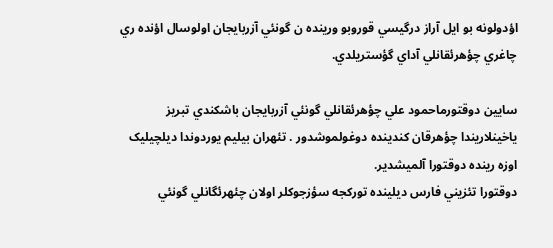اؤدولونه بو ايل آراز درگيسي قوروبو ورينده ن گونئي آزربايجان اولوسال اؤنده ري چاغري چؤهرئقانلي آداي گؤستريلدي.

سايين دوقتورماحمود علي چؤهرئقانلي گونئي آزربايجان باشکندي تبريز ياخينلاريندا چؤهرقان کندينده دوغولموشدور . تئهران بيليم يوردوندا ديلچيليک اوزه رينده دوقتورا آلميشدير.
دوقتورا تئزيني فارس ديلينده تورکجه سؤزجوکلر اولان چئهرئگانلي گونئي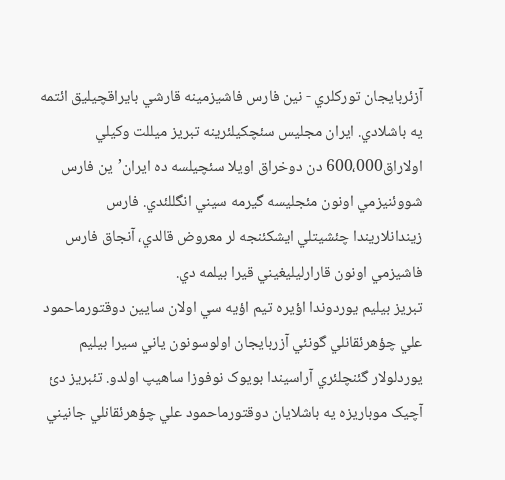آزئربايجان تورکلري - نين فارس فاشيزمينه قارشي بايراقچيليق ائتمه يه باشلادي. ايران مجليس سئچکيلئرينه تبريز ميللت وکيلي اولاراق600،000 دن دوخراق اويلا سئچيلسه ده ايران’ين فارس شووئنيزمي اونون مئجليسه گيرمه سيني انگللئدي. فارس زيندانلاريندا چئشيتلي ايشکئنجه لر معروض قالدي، آنجاق فارس فاشيزمي اونون قارارليليغيني قيرا بيلمه دي.
تبريز بيليم يوردوندا اؤيره تيم اؤيه سي اولان سايين دوقتورماحمود علي چؤهرئقانلي گونئي آزربايجان اولوسونون ياني سيرا بيليم يوردلولار گئنچلئري آراسيندا بويوک نوفوزا ساهيپ اولدو. تئبريز دئ آچيک موباريزه يه باشلايان دوقتورماحمود علي چؤهرئقانلي جانيني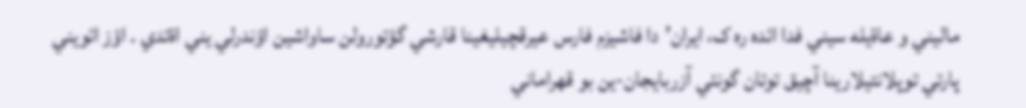ماليني و عاةيله سيني فدا ائده ره ک، ايران’دا فاشيزم فارس عيرقچيليغينا قارشي گؤتورولن ساواشين اؤندرلي يني اةتدي . اؤز ائويني پارتي توپلانتيلارينا آچيق توتان گونئي آزربايجان-ين بو قهراماني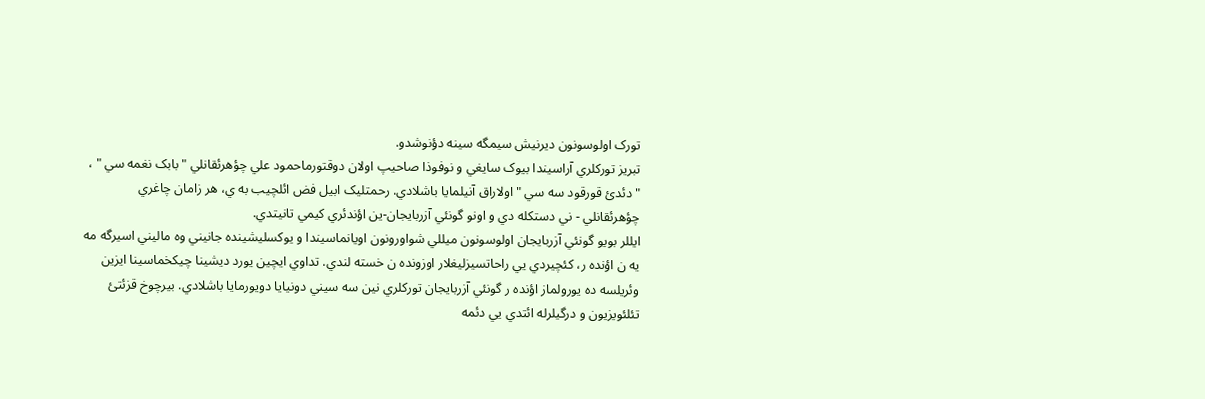تورک اولوسونون ديرنيش سيمگه سينه دؤنوشدو.
تبريز تورکلري آراسيندا بيوک سايغي و نوفوذا صاحيپ اولان دوقتورماحمود علي چؤهرئقانلي " بابک نغمه سي " ، " دئدئ قورقود سه سي " اولاراق آنيلمايا باشلادي. رحمتليک ابيل فض ائلچيب به ي، هر زامان چاغري چؤهرئقانلي - ني دستکله دي و اونو گونئي آزربايجان-ين اؤندئري كيمي تانيتدي.
ايللر بويو گونئي آزربايجان اولوسونون ميللي شواورونون اويانماسيندا و يوکسليشينده جانيني وه ماليني اسيرگه مه يه ن اؤنده ر، كئچيردي يي راحاتسيزليغلار اوزونده ن خسته لندي. تداوي ايچين يورد ديشينا چيکخماسينا ايزين وئريلسه ده يورولماز اؤنده ر گونئي آزربايجان تورکلري نين سه سيني دونيايا دويورمايا باشلادي. بيرچوخ قزئتئ تئلئويزيون و درگيلرله ائتدي يي دئمه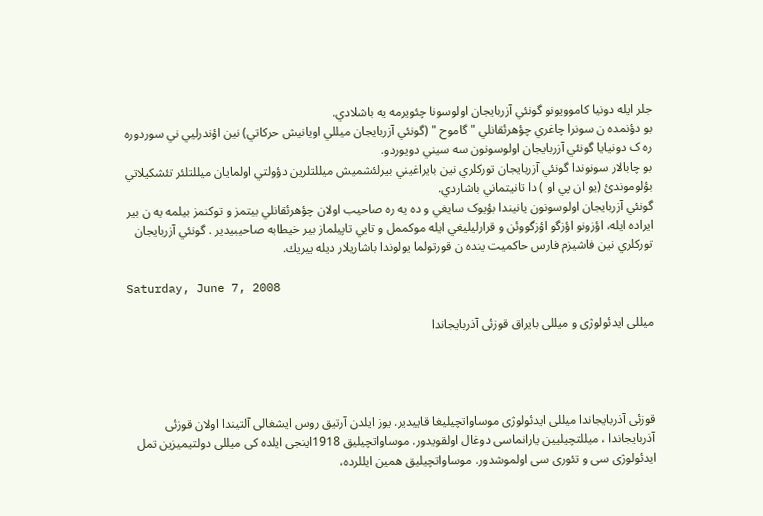جلر ايله دونيا کاموويونو گونئي آزربايجان اولوسونا چئويرمه يه باشلادي.
بو دؤنمده ن سونرا چاغري چؤهرئقانلي " گاموح " (گونئي آزربايجان ميللي اويانيش حركاتي) نين اؤندرليي ني سوردوره ره ک دونيايا گونئي آزربايجان اولوسونون سه سيني دويوردو.
بو چابالار سونوندا گونئي آزربايجان تورکلري نين بايراغيني بيرلئشميش ميللتلرين دؤولتي اولمايان ميللتلئر تئشکيلاتي بؤلوموندئ (يو ان پي او ) دا تانيتماني باشاردي.
گونئي آزربايجان اولوسونون يانيندا بؤيوک سايغي و ده يه ره صاحيب اولان چؤهرئقانلي بيتمز و توکنمز بيلمه يه ن بير ايراده ايله، اؤزونو اؤزگو اؤزگووئن و قرارليليغي ايله موکممل و تايي تاپيلماز بير خيطابه صاحيبيدير . گونئي آزربايجان تورکلري نين فاشيزم فارس حاكميت ينده ن قورتولما يولوندا باشاريلار ديله ييريك.

Saturday, June 7, 2008

میللی ایدئولوژی و میللی بایراق قوزئی آذربایجاندا




قوزئی آذربایجاندا میللی ایدئولوژی موساواتچیلیغا قاییدیر. یوز ایلدن آرتیق روس ایشغالی آلتیندا اولان قوزئی آذربایجاندا ، میللتچیلیین یارانماسی دوغال اولقویدور. موساواتچیلیق 1918اینجی ایلده کی میللی دولتیمیزین تمل ایدئولوژی سی و تئوری سی اولموشدور. موساواتچیلیق همین ایللرده،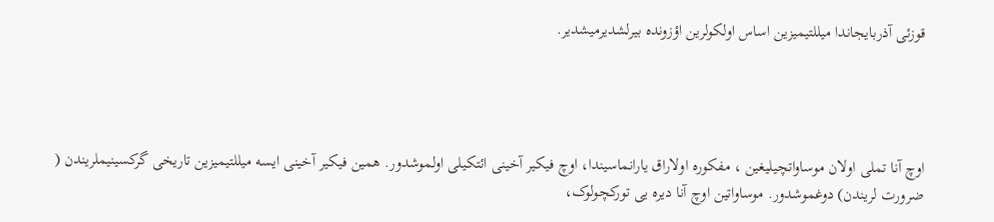قوزئی آذربایجاندا میللتیمیزین اساس اولکولرین اؤزونده بیرلشدیرمیشدیر.




اوچ آنا تملی اولان موساواتچیلیغین ، مفکوره اولاراق یارانماسیندا، اوچ فیکیر آخینی ائتکیلی اولموشدور. همین فیکیر آخینی ایسه میللتیمیزین تاریخی گرکسینیملریندن ( ضرورت لریندن) دوغموشدور. موساواتین اوچ آنا دیره یی تورکچولوک،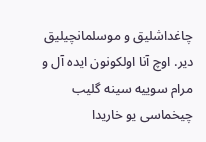چاغداشلیق و موسلمانچیلیق دیر. اوچ آنا اولکونون ایده آل و مرام سوییه سینه گلیب چیخماسی یو خاریدا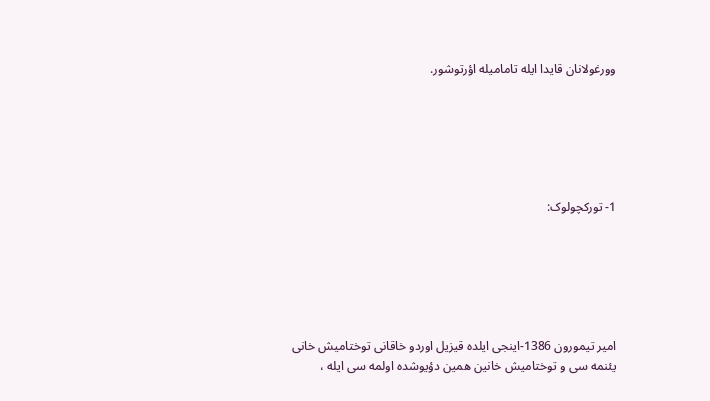وورغولانان قایدا ایله تامامیله اؤرتوشور.






1- تورکچولوک:






امیر تیمورون 1386-اینجی ایلده قیزیل اوردو خاقانی توختامیش خانی یئنمه سی و توختامیش خانین همین دؤیوشده اولمه سی ایله ،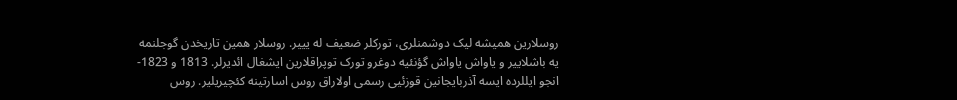روسلارین همیشه لیک دوشمنلری، تورکلر ضعیف له یییر. روسلار همین تاریخدن گوجلنمه یه باشلاییر و یاواش یاواش گؤنئیه دوغرو تورک توپراقلارین ایشغال ائدیرلر. 1813 و 1823-انجو ایللرده ایسه آذربایجانین قوزئیی رسمی اولاراق روس اسارتینه کئچیریلیر. روس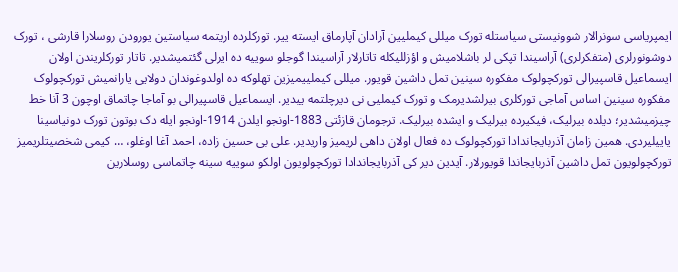ایمپریاسی سونرالار شوونیستی سیاستله تورک میللی کیملیین آرادان آپارماق ایسته ییر. تورکلرده اریتمه سیاستین یورودن روسلارا قارشی ، تورک دوشونورلری (متفکرلری) آراسیندا تپکی لر باشلامیش و اؤزللیکله تاتارلار آراسیندا گوجلو سوییه ده ایرلی گئتمیشدیر. تاتار تورکلریندن اولان ایسماعیل قاسپیرالی تورکچولوک مفکوره سینین تمل داشین قویور. میللی کیملییمیزین تهلوکه ده اولدوغوندان دولایی یارانمیش تورکچولوک مفکوره سینین اساس آماجی تورکلری بیرلشدیرمک و تورک کیملیی نی دیرچلتمه ییدیر. ایسماعیل قاسپیرالی بو آماجا چاتماق اوچون 3 آنا خط چیزمیشدیر؛ دیلده بیرلیک، فیکیرده بیرلیک و ایشده بیرلیک. ترجومان قازئتی 1883-اونجو ایلدن 1914-اونجو ایله دک بوتون تورک دونیاسینا یاییلیردی. همین زامان آذربایجاندادا تورکچولوک ده فعال اولان داهی لریمیز واریدیر. علی بی حسین زاده، احمد آغا اوغلو، … کیمی شخصیتلریمیز تورکچولویون تمل داشین آذربایجاندا قویورلار. آیدین دیر کی آذربایجاندادا تورکچولویون اولکو سوییه سینه چاتماسی روسلارین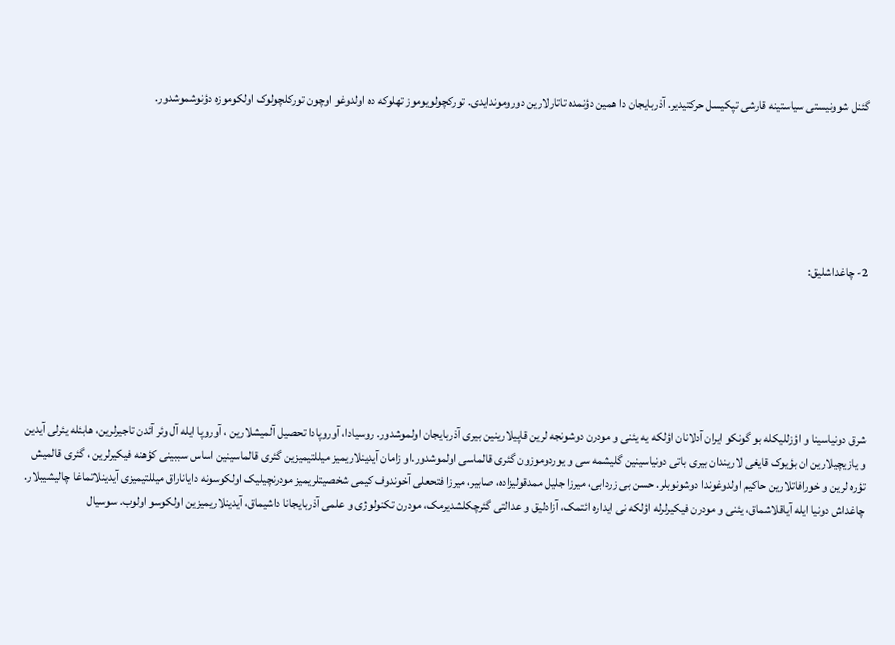گئنل شوونیستی سیاستینه قارشی تپکیسل حرکتیدیر. آذربایجان دا همین دؤنمده تاتارلارین دوروموندایدی. تورکچولویوموز تهلوکه ده اولدوغو اوچون تورکلچولوک اولکوموزه دؤنوشموشدور.






2- چاغداشلیق:






شرق دونیاسینا و اؤزللیکله بو گونکو ایران آدلانان اؤلکه یه یئنی و مودرن دوشونجه لرین قاپیلارینین بیری آذربایجان اولموشدور. روسیادا، آوروپادا تحصیل آلمیشلارین ، آوروپا ایله آل وئر آئدن تاجیرلرین، هابئله یئرلی آیدین و یازیچیلارین ان بؤیوک قایغی لاریندان بیری باتی دونیاسینین گلیشمه سی و یوردوموزون گئری قالماسی اولموشدور.او زامان آیدینلاریمیز میللتیمیزین گئری قالماسینین اساس سببینی کؤهنه فیکیرلرین ، گئری قالمیش تؤره لرین و خورافاتلارین حاکیم اولدوغوندا دوشونوبلر. حسن بی زردابی، میرزا جلیل ممدقولیزاده، صابیر، میرزا فتحعلی آخوندوف کیمی شخصیتلریمیز مودرنچیلیک اولکوسونه دایاناراق میللتیمیزی آیدینلاتماغا چالیشیبلار. چاغداش دونیا ایله آیاقلاشماق، یئنی و مودرن فیکیرلرله اؤلکه نی ایداره ائتمک، آزادلیق و عدالتی گئرچکلشدیرمک، مودرن تکنولوژی و علمی آذربایجانا داشیماق، آیدینلاریمیزین اولکوسو اولوب. سوسیال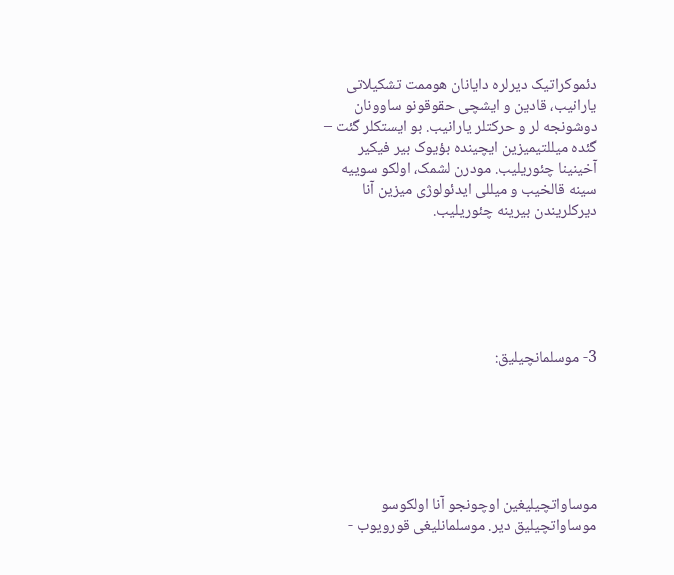دئموکراتیک دیرلره دایانان هوممت تشکیلاتی یارانیب، قادین و ایشچی حقوقونو ساوونان دوشونجه لر و حرکتلر یارانیب. بو ایستکلر گئت – گئده میللتیمیزین ایچینده بؤیوک بیر فیکیر آخینینا چئوریلیب. مودرن لشمک، اولکو سوییه سینه قالخیب و میللی ایدئولوژی میزین آنا دیرکلریندن بیرینه چئوریلیب.






3- موسلمانچیلیق:






موساواتچیلیغین اوچونجو آنا اولکوسو موساواتچیلیق دیر. موسلمانلیغی قورویوب -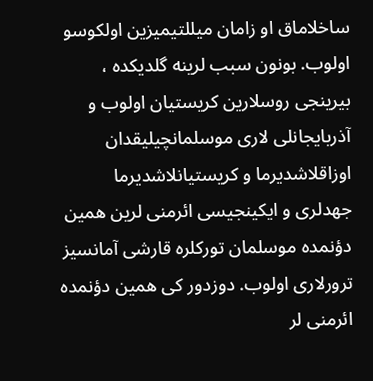ساخلاماق او زامان میللتیمیزین اولکوسو اولوب. بونون سبب لرینه گلدیکده ، بیرینجی روسلارین کریستیان اولوب و آذربایجانلی لاری موسلمانچیلیقدان اوزاقلاشدیرما و کریستیانلاشدیرما جهدلری و ایکینجیسی ائرمنی لرین همین دؤنمده موسلمان تورکلره قارشی آمانسیز ترورلاری اولوب. دوزدور کی همین دؤنمده ائرمنی لر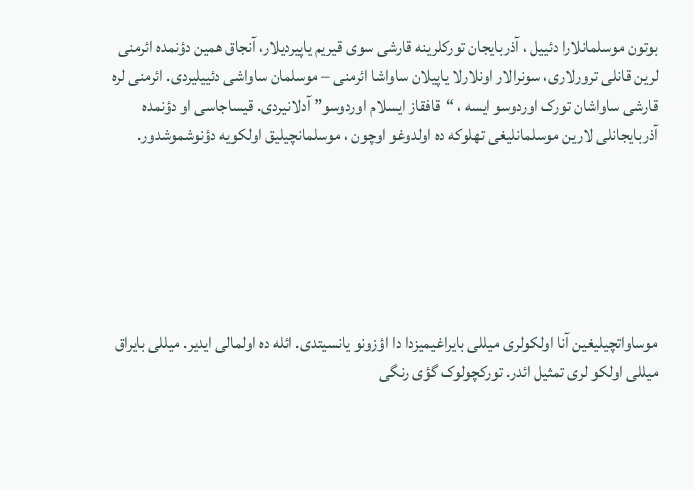بوتون موسلمانلارا دئییل ، آذربایجان تورکلرینه قارشی سوی قیریم یاپیردیلار، آنجاق همین دؤنمده ائرمنی لرین قانلی ترورلاری، سونرالار اونلارلا یاپیلان ساواشا ائرمنی – موسلمان ساواشی دئییلیردی. ائرمنی لره قارشی ساواشان تورک اوردوسو ایسه ، “قافقاز ایسلام اوردوسو” آدلانیردی. قیساجاسی او دؤنمده آذربایجانلی لارین موسلمانلیغی تهلوکه ده اولدوغو اوچون ، موسلمانچیلیق اولکویه دؤنوشموشدور.






موساواتچیلیغین آنا اولکولری میللی بایراغیمیزدا دا اؤزونو یانسیتدی. ائله ده اولمالی ایدیر. میللی بایراق میللی اولکو لری تمثیل ائدر. تورکچولوک گؤی رنگی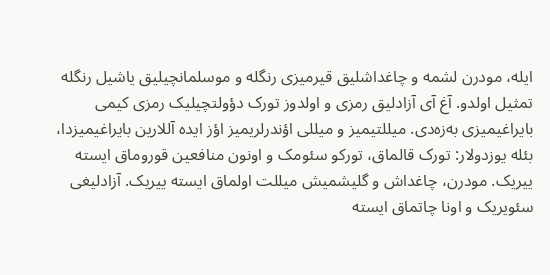ایله، مودرن لشمه و چاغداشلیق قیرمیزی رنگله و موسلمانچیلیق یاشیل رنگله تمثیل اولدو. آغ آی آزادلیق رمزی و اولدوز تورک دؤولتچیلیک رمزی کیمی بایراغیمیزی به‌زه‌دی. میللتیمیز و میللی اؤندرلریمیز اؤز ایده آللارین بایراغیمیزدا، بئله یوزدولار: تورک قالماق، تورکو سئومک و اونون منافعین قوروماق ایسته ییریک. مودرن، چاغداش و گلیشمیش میللت اولماق ایسته ییریک. آزادلیغی سئویریک و اونا چاتماق ایسته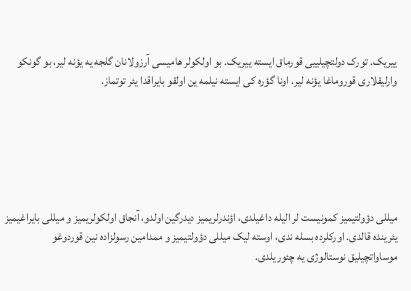ییریک. تورک دولتچیلییی قورماق ایسته ییریک. بو اولکولر هامیسی آرزولانان گلجه یه یؤنه لیر، بو گونکو وارلیقلاری قوروماغا یؤنه لیر. اونا گؤره کی ایسته نیلمه ین اولقو بایراقدا یئر توتماز.






میللی دؤولتیمیز کمونیست لر الیله داغیلدی، اؤندرلریمیز دیدرگین اولدو، آنجاق اولکولریمیز و میللی بایراغیمیز یئرینده قالدی. اورکلرده بسله ندی، اوسته لیک میللی دؤولتیمیز و ممدامین رسولزاده نین قوردوغو موساواتچیلیق نوستالوژی یه چئوریلدی.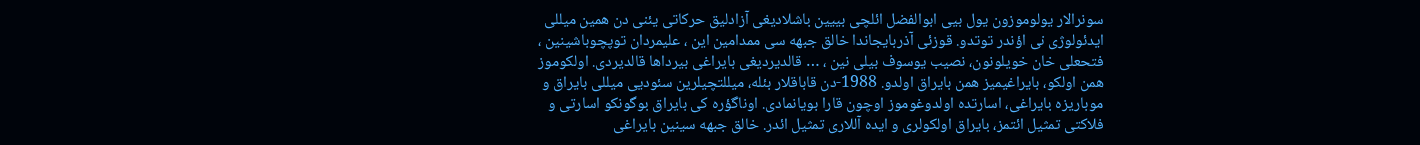سونرالار یولوموزون یول بیی ابوالفضل ائلچی بییین باشلادیغی آزادلیق حرکاتی یئنی دن همین میللی ایدئولوژی نی اؤندر توتدو. قوزئی آذربایجاندا خالق جبهه سی ممد‌امین این ، علیمردان توپچوباشینین ، فتحعلی خان خویلونون، نصیب یوسوف بیلی نین ، … قالدیردیغی بایراغی بیرداها قالدیردی. اولکوموز همن اولکو، بایراغیمیز همن بایراق اولدو. 1988-دن قاباقلار بئله، میللتچیلرین سئودیی میللی بایراق و موباریزه بایراغی، اسارتده اولدوغوموز اوچون قارا بویانمادی. اوناگؤره کی بایراق بوگونکو اسارتی و فلاکتی تمثیل ائتمز، بایراق اولکولری و ایده آللاری تمثیل ائدر. خالق جبهه سینین بایراغی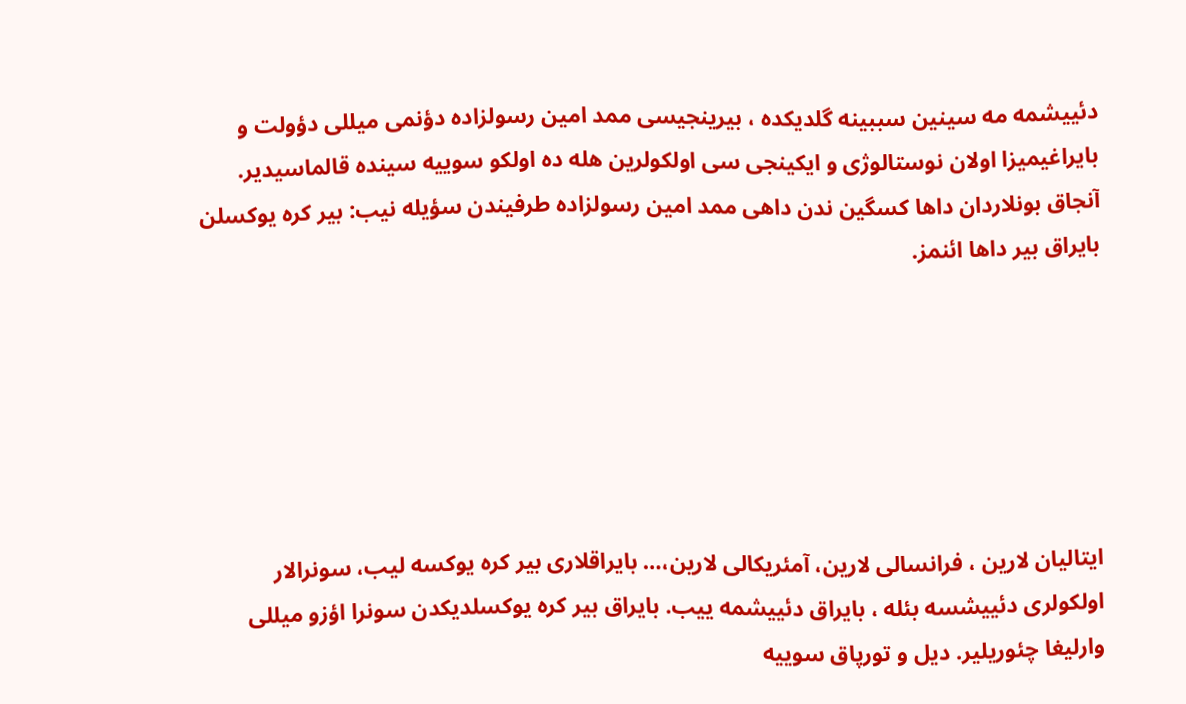دئییشمه مه سینین سببینه گلدیکده ، بیرینجیسی ممد امین رسولزاده دؤنمی میللی دؤولت و بایراغیمیزا اولان نوستالوژی و ایکینجی سی اولکولرین هله ده اولکو سوییه سینده قالماسیدیر. آنجاق بونلاردان داها کسگین ندن داهی ممد امین رسولزاده طرفیندن سؤیله نیب: بیر کره یوکسلن بایراق بیر داها ائنمز.






ایتالیان لارین ، فرانسالی لارین، آمئریکالی لارین،… بایراقلاری بیر کره یوکسه لیب، سونرالار اولکولری دئییشسه بئله ، بایراق دئییشمه ییب. بایراق بیر کره یوکسلدیکدن سونرا اؤزو میللی وارلیغا چئوریلیر. دیل و تورپاق سوییه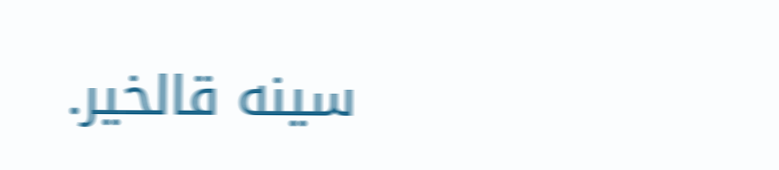سینه قالخیر.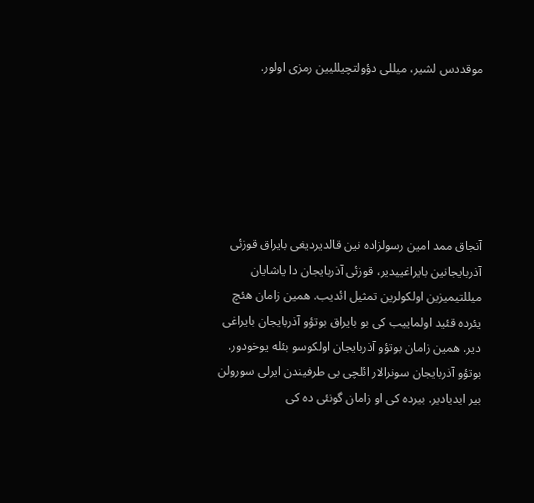موقددس لشیر، میللی دؤولتچیللیین رمزی اولور.






آنجاق ممد امین رسولزاده نین قالدیردیغی بایراق قوزئی آذربایجانین بایراغییدیر، قوزئی آذربایجان دا یاشایان میللتیمیزین اولکولرین تمثیل ائدیب. همین زامان هئچ یئرده قئید اولماییب کی بو بایراق بوتؤو آذربایجان بایراغی دیر. همین زامان بوتؤو آذربایجان اولکوسو بئله یوخودور. بوتؤو آذربایجان سونرالار ائلچی بی طرفیندن ایرلی سورولن بیر ایدیادیر. بیرده کی او زامان گونئی ده کی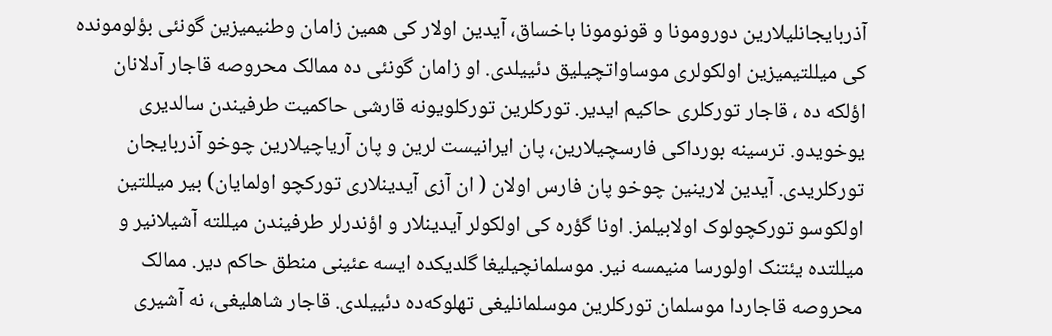آذربایجانلیلارین دورومونا و قونومونا باخساق، آیدین اولار کی همین زامان وطنیمیزین گونئی بؤلومونده کی میللتیمیزین اولکولری موساواتچیلیق دئییلدی. او زامان گونئی ده ممالک محروصه قاجار آدلانان اؤلکه ده ، قاجار تورکلری حاکیم ایدیر. تورکلرین تورکلویونه قارشی حاکمیت طرفیندن سالدیری یوخویدو. ترسینه بورداکی فارسچیلارین، پان ایرانیست لرین و پان آریاچیلارین چوخو آذربایجان تورکلریدی. آیدین لارینین چوخو پان فارس اولان ( ان آزی آیدینلاری تورکچو اولمایان) بیر میللتین اولکوسو تورکچولوک اولابیلمز. اونا گؤره کی اولکولر آیدینلار و اؤندرلر طرفیندن میللته آشیلانیر و میللتده یئتنک اولورسا منیمسه نیر. موسلمانچیلیغا گلدیکده ایسه عئینی منطق حاکم دیر. ممالک محروصه قاجاردا موسلمان تورکلرین موسلمانلیغی تهلوکه‌ده دئییلدی. قاجار شاهلیغی، نه آشیری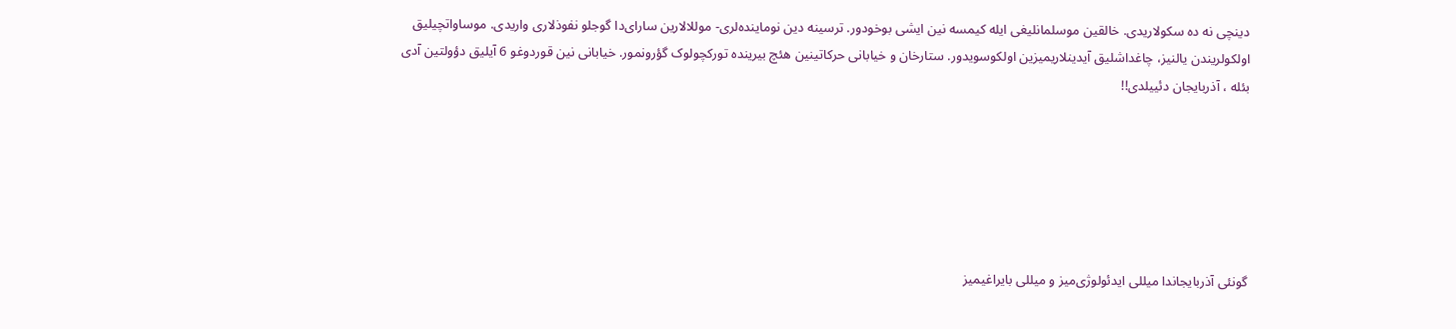دینچی نه ده سکولاریدی. خالقین موسلمانلیغی ایله کیمسه نین ایشی بوخودور. ترسینه دین نوماینده‌لری- موللالارین سارای‌دا گوجلو نفوذلاری واریدی. موساواتچیلیق اولکولریندن یالنیز، چاغداشلیق آیدینلاریمیزین اولکوسویدور. ستارخان و خیابانی حرکاتینین هئچ بیرینده تورکچولوک گؤرونمور. خیابانی نین قوردوغو 6 آیلیق دؤولتین آدی بئله ، آذربایجان دئییلدی!!






گونئی آذربایجاندا میللی ایدئولوژی‌میز و میللی بایراغیمیز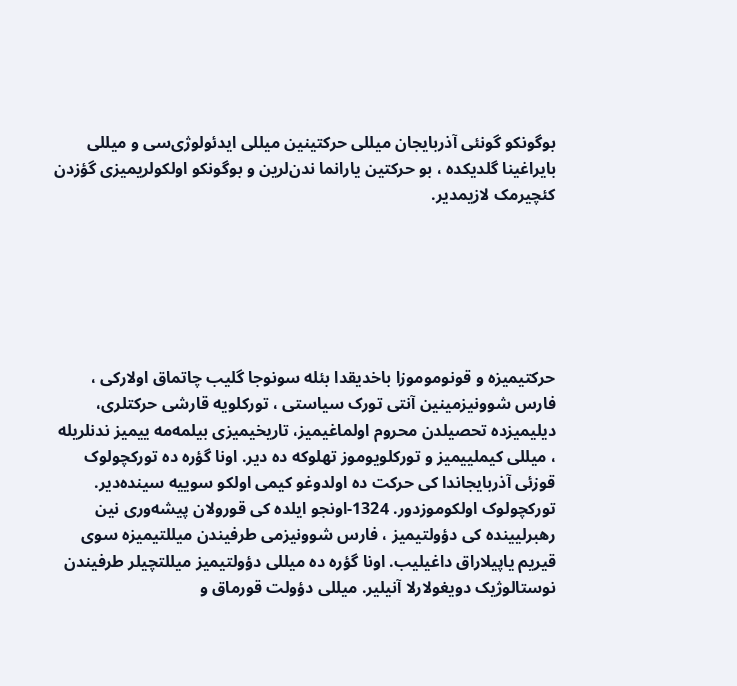بوگونکو گونئی آذربایجان میللی حرکتینین میللی ایدئولوژی‌سی و میللی بایراغینا گلدیکده ، بو حرکتین یارانما ندن‌لرین و بوگونکو اولکولریمیزی گؤزدن کئچیرمک لازیمدیر.






حرکتیمیزه و قونوموموزا باخدیقدا بئله سونوجا گلیب چاتماق اولار‌کی ، فارس شوونیزمینین آنتی تورک سیاستی ، تورکلویه قارشی حرکتلری، دیلیمیزده تحصیلدن محروم اولماغیمیز، تاریخیمیزی بیلمه‌مه ییمیز ندنلریله ، میللی کیملییمیز و تورکلویوموز تهلوکه ده دیر. اونا گؤره ده تورکچولوک قوزئی آذربایجاندا کی حرکت ده اولدوغو کیمی اولکو سوییه سینده‌دیر. تورکچولوک اولکوموزدور. 1324-اونجو ایلده کی قورولان پیشه‌وری نین رهبرلیینده کی دؤولتیمیز ، فارس شوونیزمی طرفیندن میللتیمیزه سوی قیریم یاپیلاراق داغیلیب. اونا گؤره ده میللی دؤولتیمیز میللتچیلر طرفیندن نوستالوژیک دویغولارلا آنیلیر. میللی دؤولت قورماق و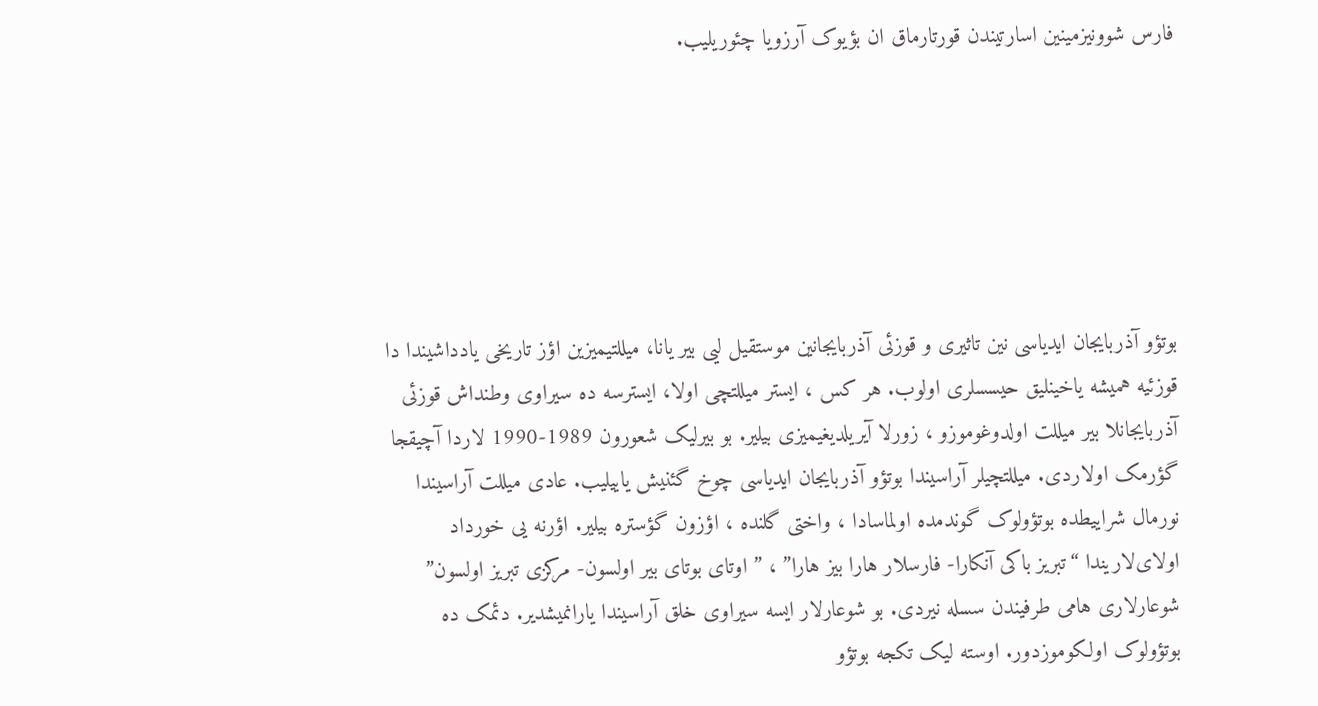فارس شوونیزمینین اسارتیندن قورتارماق ان بؤیوک آرزویا چئوریلیب.






بوتؤو آذربایجان ایدیاسی نین تاثیری و قوزئی آذربایجانین موستقیل لیی بیر یانا، میللتیمیزین اؤز تاریخی یادداشیندا دا قوزئیه همیشه یاخینلیق حیسسلری اولوب. هر کس ، ایستر میللتچی اولا، ایسترسه ده سیراوی وطنداش قوزئی آذربایجانلا بیر میللت اولدوغوموزو ، زورلا آیریلدیغیمیزی بیلیر. بو بیرلیک شعورون 1989-1990 لاردا آچیقجا گؤرمک اولاردی. میللتچیلر آراسیندا بوتؤو آذربایجان ایدیاسی چوخ گئنیش یاییلیب. عادی میللت آراسیندا نورمال شراییطده بوتؤولوک گوندمده اولماسادا ، واختی گلنده ، اؤزون گؤستره بیلیر. اؤرنه یی خورداد اولای‌لاریندا “تبریز باکی آنکارا- فارسلار هارا بیز هارا” ، ” اوتای بوتای بیر اولسون- مرکزی تبریز اولسون” شوعارلاری هامی طرفیندن سسله نیردی. بو شوعارلار ایسه سیراوی خلق آراسیندا یارانمیشدیر. دئمک ده بوتؤولوک اولکوموزدور. اوسته لیک تکجه بوتؤو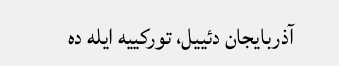آذربایجان دئییل، تورکییه ایله ده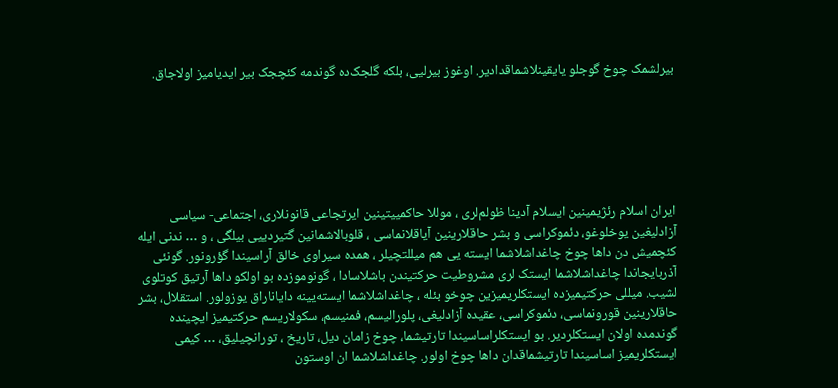بیرلشمک چوخ گوجلو یایقینلاشماقدادیر. اوغوز بیرلیی، بلکه گلجک‌ده گوندمه کئچجک بیر ایدیامیز اولاجاق.






ایران اسلام رئژیمینین ایسلام آدینا ظولم‌لری ، موللا حاکمییتینین ایرتجاعی قانونلاری، اجتماعی- سیاسی آزادلیغین یوخلوغو، دئموکراسی و بشر حاقلارینین آیاقلانماسی ، قلوبالاشمانین گتیردییی بیلگی ، و … ندنی ایله کئچمیش دن داها چوخ چاغداشلاشما ایسته یی هم میللتچیلر ، همده سیراوی خالق آراسیندا گؤرونور. گونئی آذربایجاندا چاغداشلاشما ایستک لری مشروطیت حرکتیندن باشلاسادا ، گونوموزده بو اولکو داها آرتیق کوتلوی لشیب. میللی حرکتیمیزده ایستکلریمیزین چوخو بئله ، چاغداشلاشما ایسته‌یینه دایاناراق یوزولور. استقلال، بشر حاقلارینین قورونماسی، دئموکراسی، عقیده آزادلیغی، پلورالیسم، فمنیسم، سکولاریسم حرکتیمیز ایچینده گوندمده اولان ایستکلردیر. بو ایستکلراساسیندا تارتیشما، چوخ زامان دیل، تاریخ ، تورانچیلیق، … کیمی ایستکلریمیز اساسیندا تارتیشماقدان داها چوخ اولور. چاغداشلاشما ان اوستون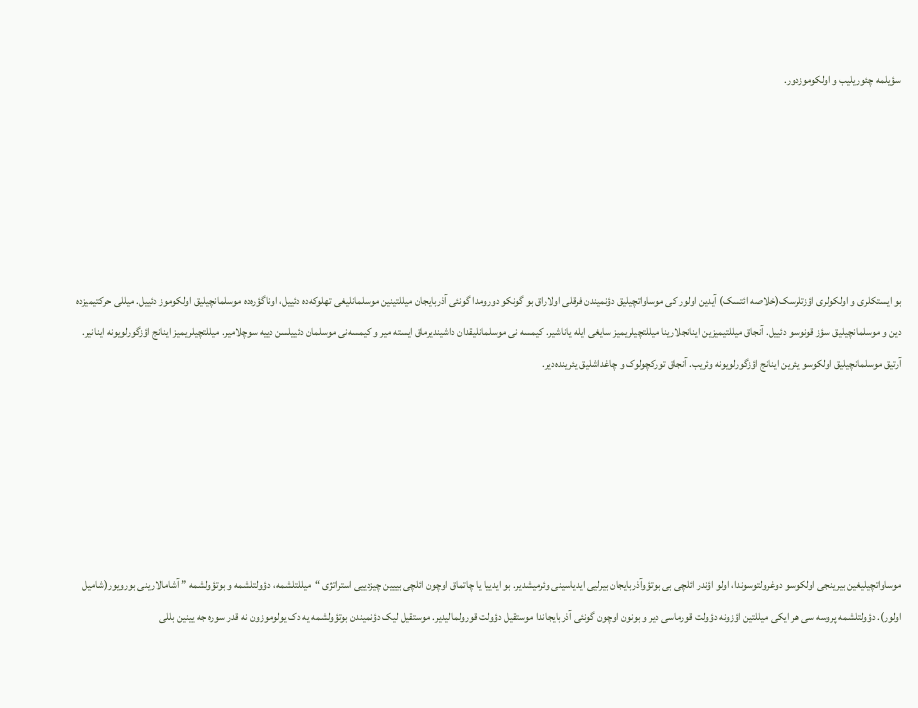سؤیلمه چئوریلیب و اولکوموزدور.






بو ایستکلری و اولکولری اؤزتلرسک(خلاصه ائتسک) آیدین اولور کی موساواتچیلیق دؤنمیندن فرقلی اولاراق بو گونکو دورومدا گونئی آذربایجان میللتینین موسلمانلیغی تهلوکه‌ده دئییل، اوناگؤره‌ده موسلمانچیلیق اولکوموز دئییل. میللی حرکتیمیزده دین و موسلمانچیلیق سؤز قونوسو دئییل. آنجاق میللتیمیزین اینانجلارینا میللتچیلریمیز سایغی ایله یاناشیر. کیمسه نی موسلمانلیقدان داشیندیرماق ایسته میر و کیمسه‌نی موسلمان دئییلسن دییه سوچلامیر. میللتچیلریمیز اینانج اؤزگورلویونه اینانیر. آرتیق موسلمانچیلیق اولکوسو یئرین اینانج اؤزگورلویونه وئریب. آنجاق تورکچولوک و چاغداشلیق یئرینده‌دیر.






موساواتچیلیغین بیرینجی اولکوسو دوغرولتوسوندا، اولو اؤندر ائلچی بی بوتؤوآذربایجان بیرلیی ایدیاسینی وئرمیشدیر. بو ایدییا یا چاتماق اوچون ائلچی بییین چیزدییی استراتژی “میللتلشمه، دؤولتلشمه و بوتؤولشمه ” آشامالارینی بورویور(شامیل اولور). دؤولتلشمه پروسه سی هر ایکی میللتین اؤزونه دؤولت قورماسی دیر و بونون اوچون گونئی آذربایجاندا موستقیل دؤولت قورولمالیدیر. موستقیل لیک دؤنمیندن بوتؤولشمه یه دک یولوموزون نه قدر سوره جه یینین بللی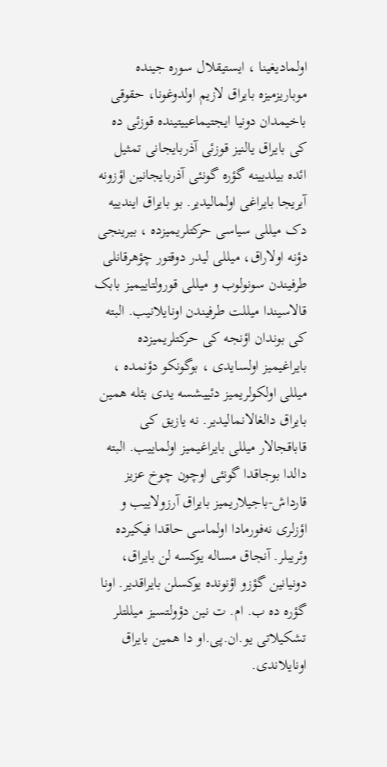اولمادیغینا ، ایستیقلال سوره جینده موباریزمیزه بایراق لازیم اولدوغونا، حقوقی باخیمدان دونیا ایجتیماعییتینده قوزئی ده کی بایراق یالنیز قوزئی آذربایجانی تمثیل ائده بیلدیینه گؤره گونئی آذربایجانین اؤزونه آیریجا بایراغی اولمالیدیر. بو بایراق ایندییه دک میللی سیاسی حرکتلریمیزده ، بیرینجی دؤنه اولاراق، میللی لیدر دوقتور چؤهرقانلی طرفیندن سونولوب و میللی قورولتاییمیز بابک قالاسیندا میللت طرفیندن اونایلانیب. البته کی بوندان اؤنجه کی حرکتلریمیزده بایراغیمیز اولسایدی ، بوگونکو دؤنمده ، میللی اولکولریمیز دئییشسه یدی بئله همین بایراق دالغالانمالیدیر. نه یازیق کی قاباقجالار میللی بایراغیمیز اولماییب. البته دالدا بوجاقدا گونئی اوچون چوخ عزیز قارداش-باجیلاریمیز بایراق آرزولاییب و اؤزلری نه‌فورمادا اولماسی حاقدا فیکیرده وئریبلر. آنجاق مساله یوکسه لن بایراق، دونیانین گؤزو اؤنونده یوکسلن بایراقدیر. اونا گؤره ده ب. ام. ت نین دؤولتسیز میللتلر تشکیلاتی یو.ان.پی.او دا همین بایراق اونایلاندی.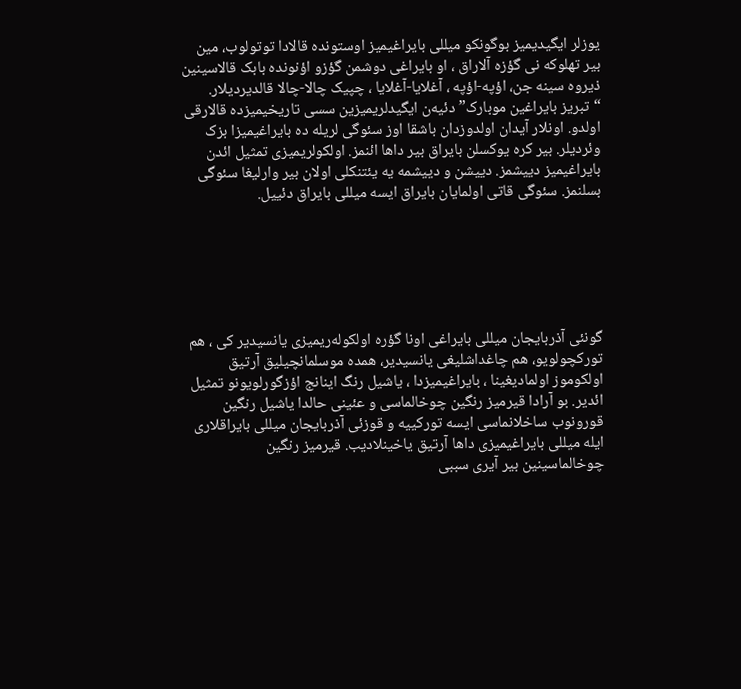یوزلر ایگیدیمیز بوگونکو میللی بایراغیمیز اوستونده قالادا توتولوب، مین بیر تهلوکه نی گؤزه آلاراق ، او بایراغی دوشمن گؤزو اؤنونده بابک قالاسینین ذیروه سینه جن، اؤپه-اؤپه ، آغلایا-آغلایا ، چپیک چالا-چالا قالدیردیلار. “تبریز بایراغین موبارک” دئیه‌ن ایگیدلریمیزین سسی تاریخیمیزده قالارقی اولدو. اونلار آیدان اولدوزدان باشقا اوز سئوگی لریله ده بایراغیمیزا بزک وئردیلر. بیر کره یوکسلن بایراق بیر داها ائنمز. اولکولریمیزی تمثیل ائدن بایراغیمیز دییشمز. دییشن و دییشمه یه یئتنکلی اولان بیر وارلیغا سئوگی بسلنمز. سئوگی قاتی اولمایان بایراق ایسه میللی بایراق دئییل.






گونئی آذربایجان میللی بایراغی اونا گؤره اولکوله‌ریمیزی یانسیدیر کی ، هم تورکچولویو، هم چاغداشلیغی یانسیدیر، همده موسلمانچیلیق آرتیق اولکوموز اولمادیغینا ، بایراغیمیزدا ، یاشیل رنگ اینانج اؤزگورلویونو تمثیل ائدیر. بو آرادا قیرمیز رنگین چوخالماسی و عئینی حالدا یاشیل رنگین قورونوب ساخلانماسی ایسه تورکییه و قوزئی آذربایجان میللی بایراقلاری ایله میللی بایراغیمیزی داها آرتیق یاخینلادیب. قیرمیز رنگین چوخالماسینین بیر آیری سببی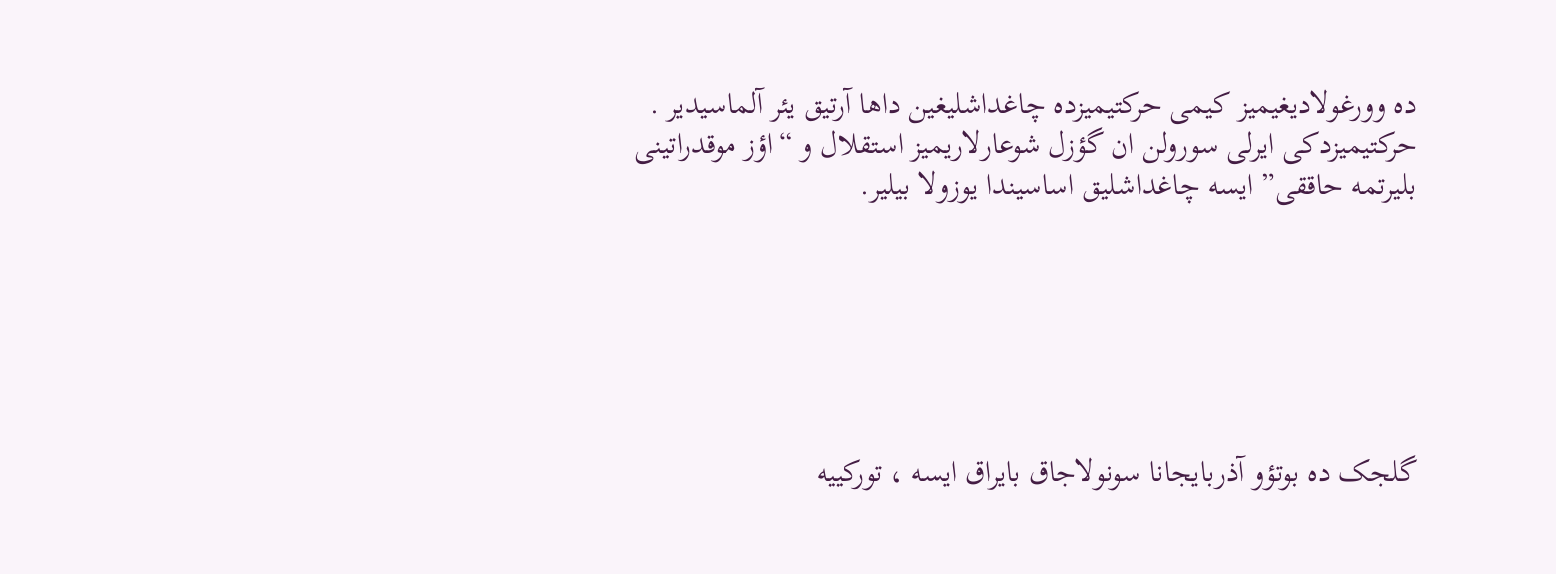ده وورغولادیغیمیز کیمی حرکتیمیزده چاغداشلیغین داها آرتیق یئر آلماسیدیر . حرکتیمیزدکی ایرلی سورولن ان گؤزل شوعارلاریمیز استقلال و “اؤز موقدراتینی بلیرتمه حاققی” ایسه چاغداشلیق اساسیندا یوزولا بیلیر.






گلجک ده بوتؤو آذربایجانا سونولاجاق بایراق ایسه ، تورکییه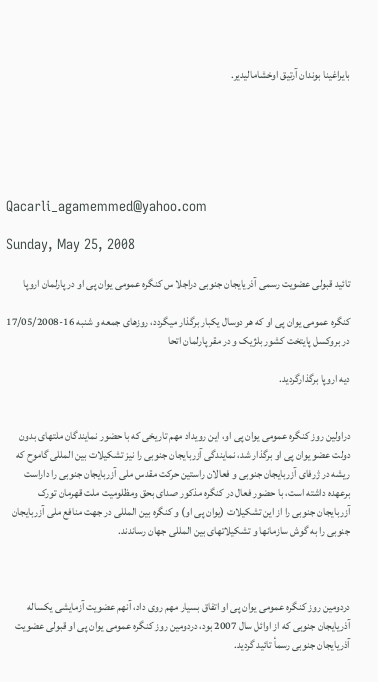بایراغینا بوندان آرتیق اوخشامالیدیر.






Qacarli_agamemmed@yahoo.com

Sunday, May 25, 2008

تائید قبولی عضویت رسمی آذریایجان جنوبی دراجلا س کنگره عمومی یوان پی او در پارلمان اروپا

کنگره عمومی یوان پی او که هر دوسال یکبار برگذار میگردد، روزهای جمعه و شنبه 16-17/05/2008 در بروکسل پایتخت کشور بلژیک و در مقر پارلمان اتحا

دیه اروپا برگذارگردید.


دراولین روز کنگره عمومی یوان پی او، این رویداد مهم تاریخی که با حضور نمایندگان ملتهای بدون دولت عضو یوان پی او برگذار شد، نمایندگی آزربایجان جنوبی را نیز تشکیلات بین المللی گاموح که ریشه در ژرفای آزربایجان جنوبی و فعالان راستین حرکت مقدس ملی آزربایجان جنوبی را داراست برعهده داشته است، با حضور فعال در کنگره مذکور صدای بحق ومظلومیت ملت قهرمان تورک آزربایجان جنوبی را از این تشکیلات (یوان پی او) و کنگره بین المللی در جهت منافع ملی آزربایجان جنوبی را به گوش سازمانها و تشکیلاتهای بین المللی جهان رساندند.



دردومین روز کنگره عمومی یوان پی او اتفاق بسیار مهم روی داد، آنهم عضویت آزمایشی یکساله آذریایجان جنوبی که از اوائل سال 2007 بود، دردومین روز کنگره عمومی یوان پی او قبولی عضویت آذریایجان جنوبی رسمأ تائید گردید.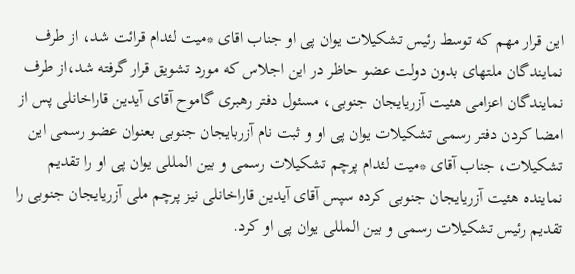این قرار مهم که توسط رئیس تشکیلات یوان پی او جناب اقای *میت لئدام قرائت شد، از طرف نمایندگان ملتهای بدون دولت عضو حاظر در این اجلاس که مورد تشویق قرار گرفته شد،از طرف نمایندگان اعزامی هئیت آزریایجان جنوبی، مسئول دفتر رهبری گاموح آقای آیدین قاراخانلی پس از امضا کردن دفتر رسمی تشکیلات یوان پی او و ثبت نام آزربایجان جنوبی بعنوان عضو رسمی این تشکیلات، جناب آقای *میت لئدام پرچم تشکیلات رسمی و بین المللی یوان پی او را تقدیم نماینده هئیت آزریایجان جنوبی کرده سپس آقای آیدین قاراخانلی نیز پرچم ملی آزریایجان جنوبی را تقدیم رئیس تشکیلات رسمی و بین المللی یوان پی او کرد.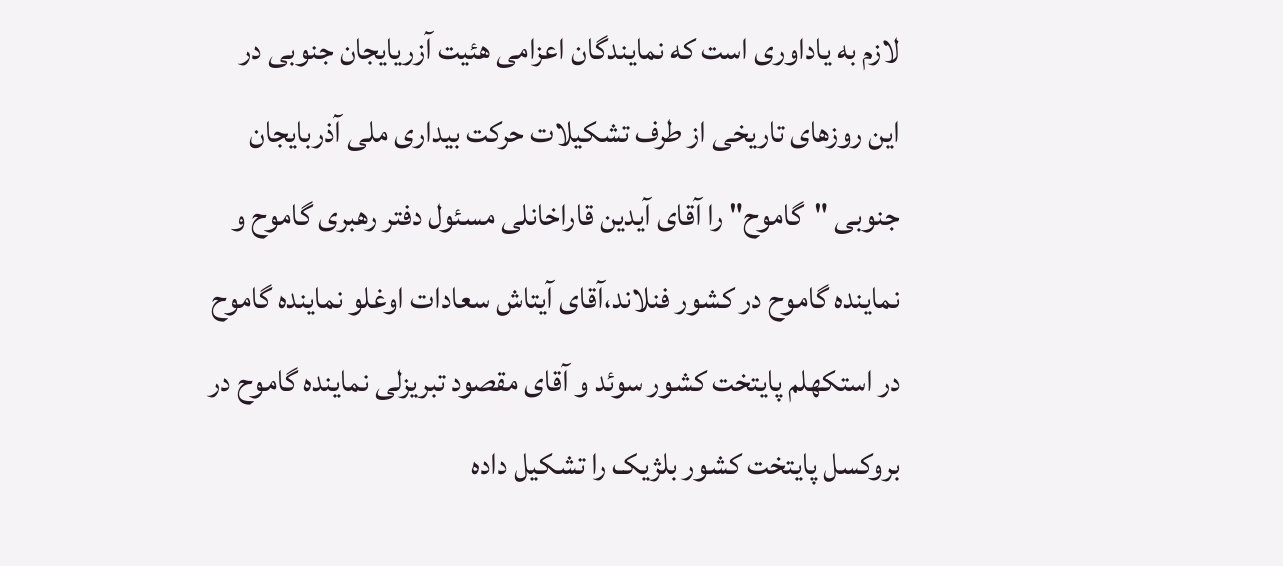لازم به یاداوری است که نمایندگان اعزامی هئیت آزریایجان جنوبی در این روزهای تاریخی از طرف تشکیلات حرکت بيداری ملی آذربايجان جنوبی "گاموح" را آقای آیدین قاراخانلی مسئول دفتر رهبری گاموح و نماینده گاموح در کشور فنلاند،آقای آیتاش سعادات اوغلو نماینده گاموح در استکهلم پایتخت کشور سوئد و آقای مقصود تبریزلی نماینده گاموح در بروکسل پایتخت کشور بلژیک را تشکیل داده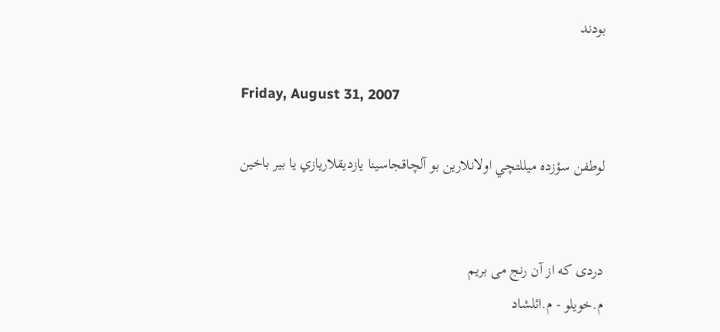بودند

Friday, August 31, 2007

لوطفن سؤزده ميللتچي اولانلارين بو آلچاقجاسينا يازديقلاريازي يا بير باخين


دردی که از آن رنج می بریم
م.خویلو - م.ائلشاد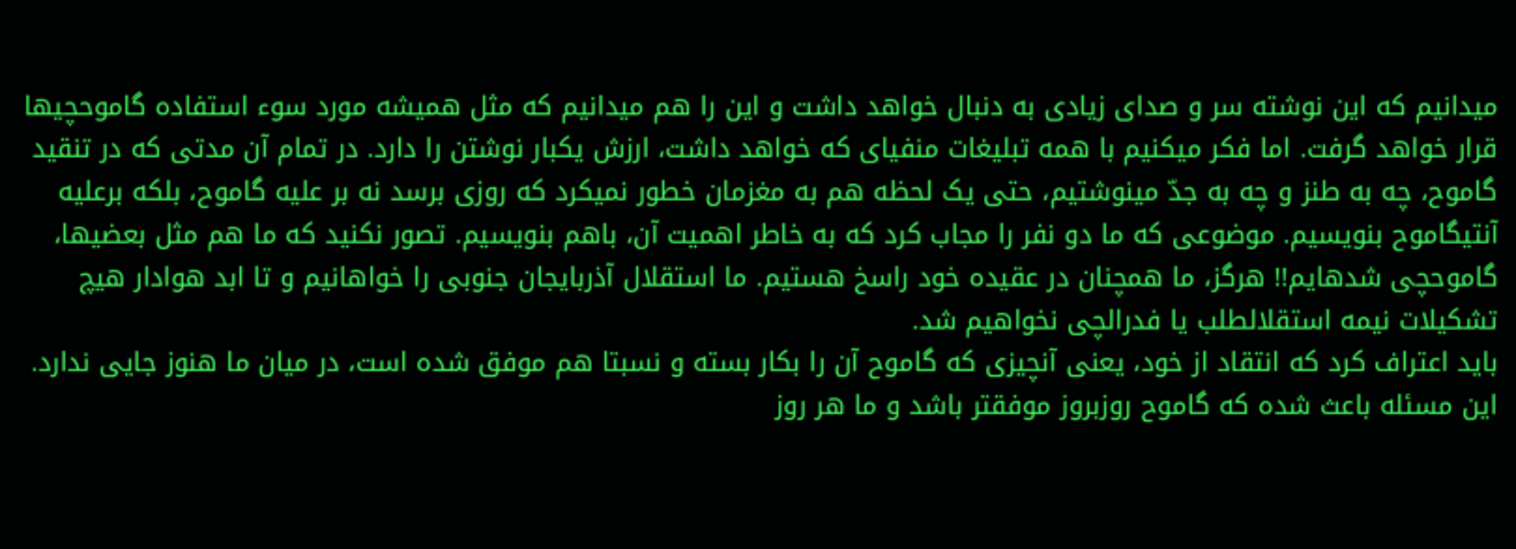میدانیم که این نوشته سر و صدای زیادی به دنبال خواهد داشت و این را هم میدانیم که مثل همیشه مورد سوء استفاده گاموحچیها قرار خواهد گرفت. اما فکر میکنیم با همه تبلیغات منفیای که خواهد داشت، ارزش یکبار نوشتن را دارد. در تمام آن مدتی که در تنقید گاموح، چه به طنز و چه به جدّ مینوشتیم، حتی یک لحظه هم به مغزمان خطور نمیکرد که روزی برسد نه بر علیه گاموح، بلکه برعلیه آنتیگاموح بنویسیم. موضوعی که ما دو نفر را مجاب کرد که به خاطر اهمیت آن، باهم بنویسیم. تصور نکنید که ما هم مثل بعضیها، گاموحچی شدهایم!! هرگز، ما همچنان در عقیده خود راسخ هستیم. ما استقلال آذربایجان جنوبی را خواهانیم و تا ابد هوادار هیچ تشکیلات نیمه استقلالطلب یا فدرالچی نخواهیم شد.
باید اعتراف کرد که انتقاد از خود، یعنی آنچیزی که گاموح آن را بکار بسته و نسبتا هم موفق شده است، در میان ما هنوز جایی ندارد. این مسئله باعث شده که گاموح روزبروز موفقتر باشد و ما هر روز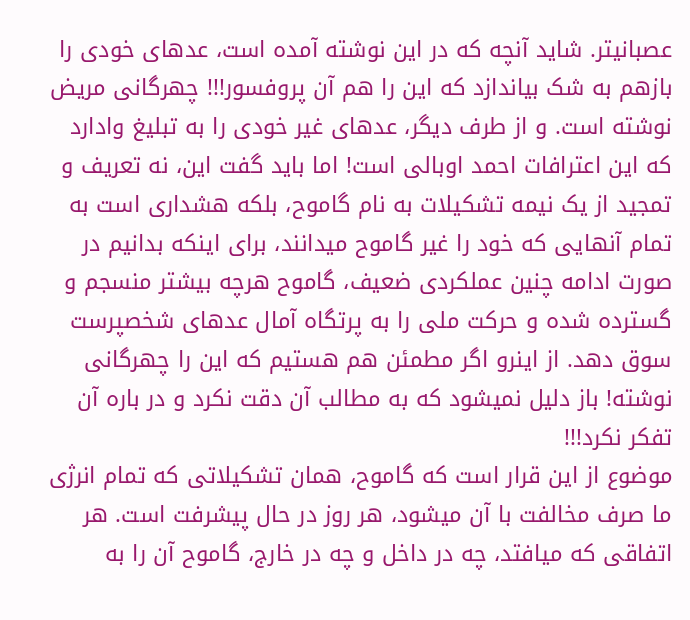عصبانیتر. شاید آنچه که در این نوشته آمده است، عدهای خودی را بازهم به شک بیاندازد که این را هم آن پروفسور!!! چهرگانی مریض نوشته است. و از طرف دیگر، عدهای غیر خودی را به تبلیغ وادارد که این اعترافات احمد اوبالی است! اما باید گفت این، نه تعریف و تمجید از یک نیمه تشکیلات به نام گاموح، بلکه هشداری است به تمام آنهایی که خود را غیر گاموح میدانند، برای اینکه بدانیم در صورت ادامه چنین عملکردی ضعیف، گاموح هرچه بیشتر منسجم و گسترده شده و حرکت ملی را به پرتگاه آمال عدهای شخصپرست سوق دهد. از اینرو اگر مطمئن هم هستیم که این را چهرگانی نوشته! باز دلیل نمیشود که به مطالب آن دقت نکرد و در باره آن تفکر نکرد!!!
موضوع از این قرار است که گاموح، همان تشکیلاتی که تمام انرژی ما صرف مخالفت با آن میشود، هر روز در حال پیشرفت است. هر اتفاقی که میافتد، چه در داخل و چه در خارج، گاموح آن را به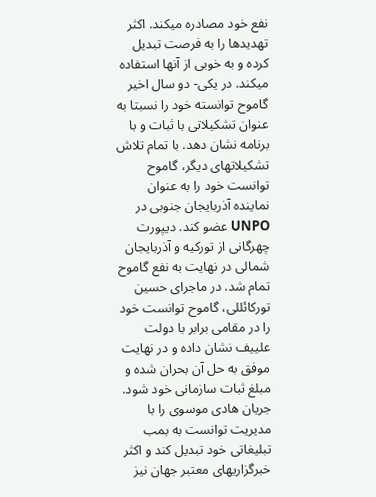نفع خود مصادره میکند. اکثر تهدیدها را به فرصت تبدیل کرده و به خوبی از آنها استفاده میکند. در یکی- دو سال اخیر گاموح توانسته خود را نسبتا به عنوان تشکیلاتی با ثبات و با برنامه نشان دهد. با تمام تلاش تشکیلاتهای دیگر، گاموح توانست خود را به عنوان نماینده آذربایجان جنوبی در UNPO عضو کند. دیپورت چهرگانی از تورکیه و آذربایجان شمالی در نهایت به نفع گاموح تمام شد. در ماجرای حسین تورکائللی، گاموح توانست خود را در مقامی برابر با دولت علییف نشان داده و در نهایت موفق به حل آن بحران شده و مبلغ ثبات سازمانی خود شود. جریان هادی موسوی را با مدیریت توانست به بمب تبلیغاتی خود تبدیل کند و اکثر خبرگزاریهای معتبر جهان نیز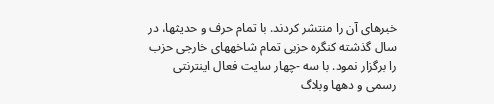خبرهای آن را منتشر کردند. با تمام حرف و حدیثها، در سال گذشته کنگره حزبی تمام شاخههای خارجی حزب را برگزار نمود. با سه -چهار سایت فعال اینترنتی رسمی و دهها وبلاگ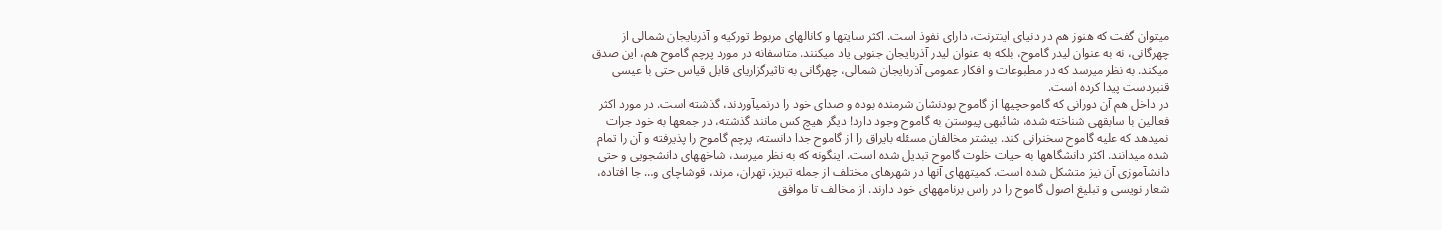میتوان گفت که هنوز هم در دنیای اینترنت، دارای نفوذ است. اکثر سایتها و کانالهای مربوط تورکیه و آذربایجان شمالی از چهرگانی، نه به عنوان لیدر گاموح، بلکه به عنوان لیدر آذربایجان جنوبی یاد میکنند. متاسفانه در مورد پرچم گاموح هم، این صدق میکند. به نظر میرسد که در مطبوعات و افکار عمومی آذربایجان شمالی، چهرگانی به تاثیرگزاریای قابل قیاس حتی با عیسی قنبردست پیدا کرده است.
در داخل هم آن دورانی که گاموحچیها از گاموح بودنشان شرمنده بوده و صدای خود را درنمیآوردند، گذشته است. در مورد اکثر فعالین با سابقهی شناخته شده، شائبهی پیوستن به گاموح وجود دارد! دیگر هیچ کس مانند گذشته، در جمعها به خود جرات نمیدهد که علیه گاموح سخنرانی کند. بیشتر مخالفان مسئله بایراق را از گاموح جدا دانسته، پرچم گاموح را پذیرفته و آن را تمام شده میدانند. اکثر دانشگاهها به حیات خلوت گاموح تبدیل شده است. اینگونه که به نظر میرسد، شاخههای دانشجویی و حتی دانشآموزی آن نیز متشکل شده است. کمیتههای آنها در شهرهای مختلف از جمله تبریز، تهران، مرند، قوشاچای و… جا افتاده، شعار نویسی و تبلیغ اصول گاموح را در راس برنامههای خود دارند. از مخالف تا موافق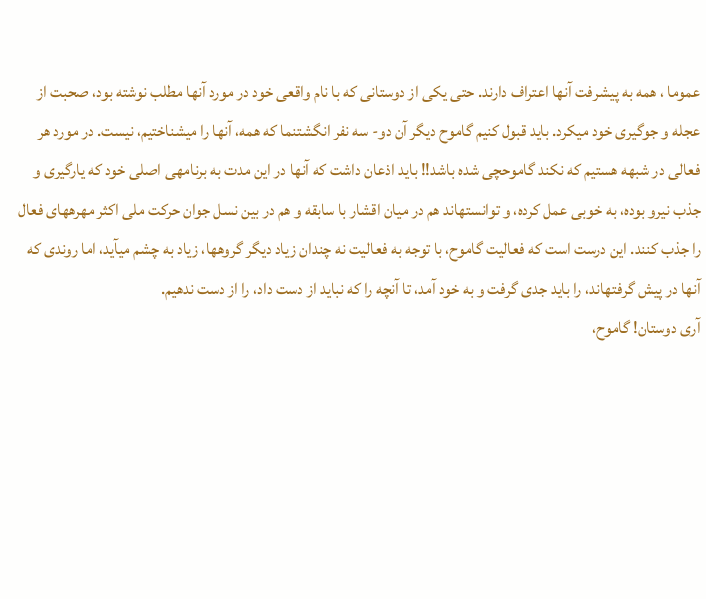عموما ، همه به پیشرفت آنها اعتراف دارند. حتی یکی از دوستانی که با نام واقعی خود در مورد آنها مطلب نوشته بود، صحبت از عجله و جوگیری خود میکرد. باید قبول کنیم گاموح دیگر آن دو- سه نفر انگشتنما که همه، آنها را میشناختیم، نیست. در مورد هر فعالی در شبهه هستیم که نکند گاموحچی شده باشد!! باید اذعان داشت که آنها در این مدت به برنامهی اصلی خود که یارگیری و جذب نیرو بوده، به خوبی عمل کرده، و توانستهاند هم در میان اقشار با سابقه و هم در بین نسل جوان حرکت ملی اکثر مهرههای فعال را جذب کنند. این درست است که فعالیت گاموح، با توجه به فعالیت نه چندان زیاد دیگر گروهها، زیاد به چشم میآید، اما روندی که آنها در پیش گرفتهاند، را باید جدی گرفت و به خود آمد، تا آنچه را که نباید از دست داد، را از دست ندهیم.
آری دوستان! گاموح،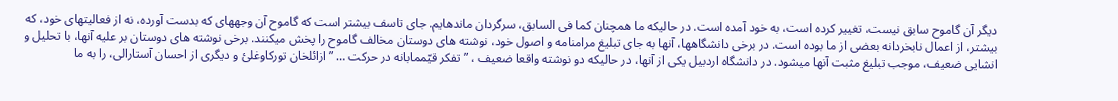دیگر آن گاموح سابق نیست، تغییر کرده است، به خود آمده است. در حالیکه ما همچنان کما فی السابق، سرگردان ماندهایم. جای تاسف بیشتر است که گاموح آن وجههای که بدست آورده، نه از فعالیتهای خود، که بیشتر، از اعمال نابخردانه بعضی از ما بوده است. در برخی دانشگاهها، آنها به جای تبلیغ مرامنامه و اصول خود، نوشته های دوستان مخالف گاموح را پخش میکنند. برخی نوشته های دوستان بر علیه آنها، با تحلیل و انشایی ضعیف، موجب تبلیغ مثبت آنها میشود. در دانشگاه اردبیل یکی از آنها، در حالیکه دو نوشته واقعا ضعیف ، ” تفکر قیّممابانه در حرکت … ” ازائلخان تورکاوغلئ و دیگری از احسان آستارالی، را به ما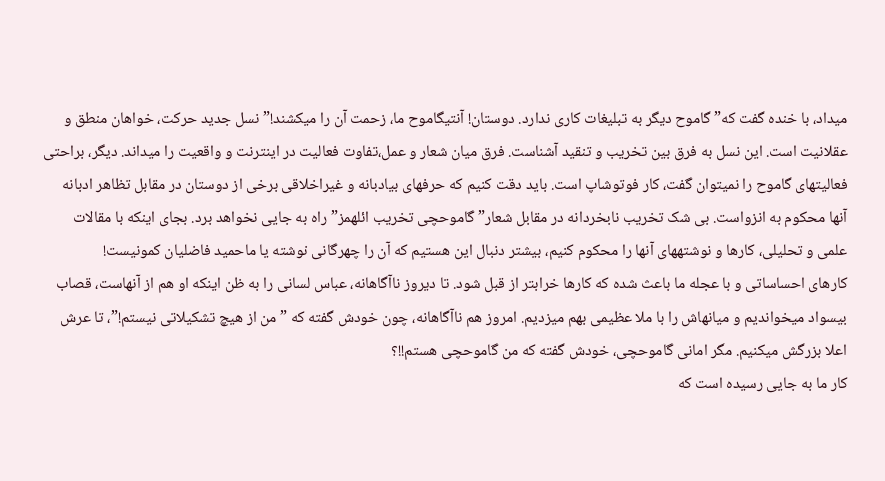میداد، با خنده گفت که” گاموح دیگر به تبلیغات کاری ندارد. دوستان! آنتیگاموح ما، زحمت آن را میکشند!” نسل جدید حرکت، خواهان منطق و عقلانیت است. این نسل به فرق بین تخریب و تنقید آشناست. فرق میان شعار و عمل،تفاوت فعالیت در اینترنت و واقعیت را میداند. دیگر، براحتی فعالیتهای گاموح را نمیتوان گفت، کار فوتوشاپ است. باید دقت کنیم که حرفهای بیادبانه و غیراخلاقی برخی از دوستان در مقابل تظاهر ادبانه آنها محکوم به انزواست. بی شک تخریب نابخردانه در مقابل شعار” گاموحچی تخریب ائلهمز” راه به جایی نخواهد برد. بجای اینکه با مقالات علمی و تحلیلی، کارها و نوشتههای آنها را محکوم کنیم، بیشتر دنبال این هستیم که آن را چهرگانی نوشته یا ماحمید فاضلیان کمونیست!
کارهای احساساتی و با عجله ما باعث شده که کارها خرابتر از قبل شود. تا دیروز ناآگاهانه، عباس لسانی را به ظن اینکه او هم از آنهاست، قصاب بیسواد میخواندیم و میانهاش را با ملا عظیمی بهم میزدیم. امروز هم ناآگاهانه، چون خودش گفته که ” من از هیچ تشکیلاتی نیستم!”، تا عرش اعلا بزرگش میکنیم. مگر امانی گاموحچی، خودش گفته که من گاموحچی هستم!!؟
کار ما به جایی رسیده است که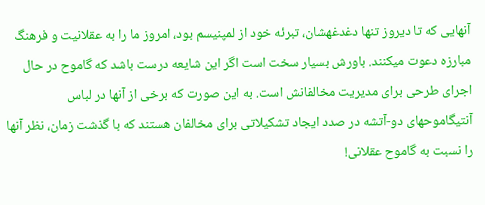آنهایی که تا دیروز تنها دغدغهشان، تبرئه خود از لمپنیسم بود، امروز ما را به عقلانیت و فرهنگ مبارزه دعوت میکنند. باورش بسیار سخت است اگر این شایعه درست باشد که گاموح در حال اجرای طرحی برای مدیریت مخالفانش است. به این صورت که برخی از آنها در لباس آنتیگاموحهای دو-آتشه در صدد ایجاد تشکیلاتی برای مخالفان هستند که با گذشت زمان، نظر آنها را نسبت به گاموح عقلانی!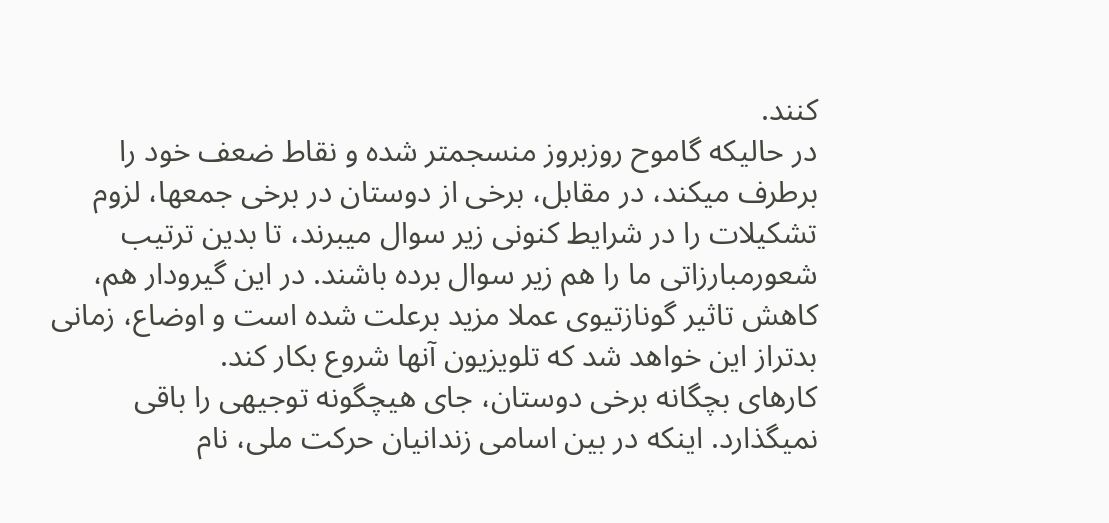کنند.
در حالیکه گاموح روزبروز منسجمتر شده و نقاط ضعف خود را برطرف میکند، در مقابل، برخی از دوستان در برخی جمعها، لزوم تشکیلات را در شرایط کنونی زیر سوال میبرند، تا بدین ترتیب شعورمبارزاتی ما را هم زیر سوال برده باشند. در این گیرودار هم، کاهش تاثیر گونازتیوی عملا مزید برعلت شده است و اوضاع، زمانی بدتراز این خواهد شد که تلویزیون آنها شروع بکار کند.
کارهای بچگانه برخی دوستان، جای هیچگونه توجیهی را باقی نمیگذارد. اینکه در بین اسامی زندانیان حرکت ملی، نام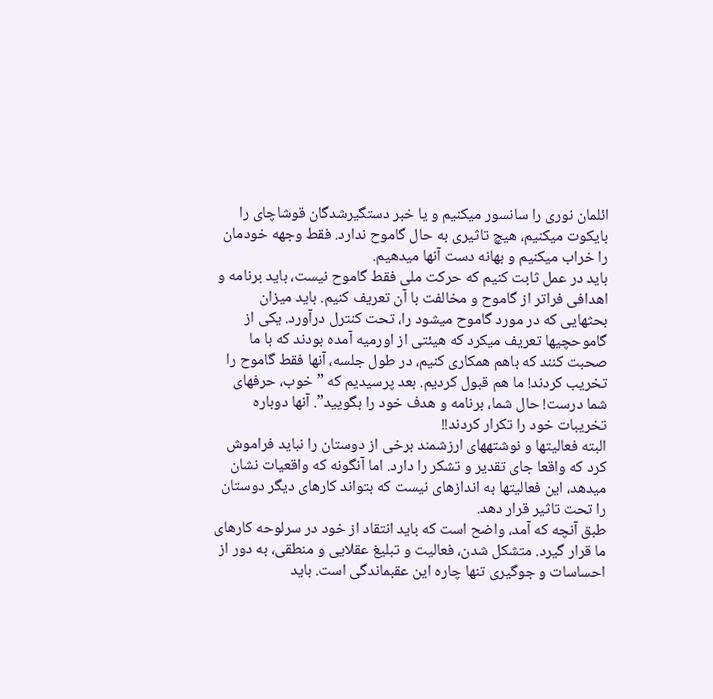ائلمان نوری را سانسور میکنیم و یا خبر دستگیرشدگان قوشاچای را بایکوت میکنیم، هیچ تاثیری به حال گاموح ندارد. فقط وجهه خودمان را خراب میکنیم و بهانه دست آنها میدهیم.
باید در عمل ثابت کنیم که حرکت ملی فقط گاموح نیست، باید برنامه و اهدافی فراتر از گاموح و مخالفت با آن تعریف کنیم. باید میزان بحثهایی که در مورد گاموح میشود را، تحت کنترل درآورد. یکی از گاموحچیها تعریف میکرد که هیئتی از اورمیه آمده بودند که با ما صحبت کنند که باهم همکاری کنیم، در طول جلسه، آنها فقط گاموح را تخریب کردند! ما هم قبول کردیم. بعد پرسیدیم که ” خوب، حرفهای شما درست! حال شما، برنامه و هدف خود را بگویید”. آنها دوباره تخریبات خود را تکرار کردند!!
البته فعالیتها و نوشتههای ارزشمند برخی از دوستان را نباید فراموش کرد که واقعا جای تقدیر و تشکر را دارد. اما آنگونه که واقعیات نشان میدهد، این فعالیتها به اندازهای نیست که بتواند کارهای دیگر دوستان را تحت تاثیر قرار دهد.
طبق آنچه که آمد، واضح است که باید انتقاد از خود در سرلوحه کارهای ما قرار گیرد. متشکل شدن، فعالیت و تبلیغ عقلایی و منطقی، به دور از احساسات و جوگیری تنها چاره این عقبماندگی است. باید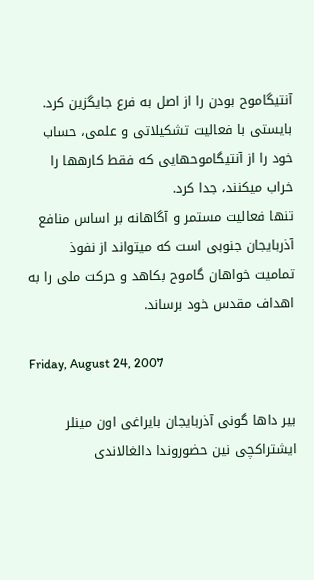آنتیگاموح بودن را از اصل به فرع جایگزین کرد. بایستی با فعالیت تشکیلاتی و علمی، حساب خود را از آنتیگاموحهایی که فقط کارهها را خراب میکنند، جدا کرد.
تنها فعالیت مستمر و آگاهانه بر اساس منافع آذربایجان جنوبی است که میتواند از نفوذ تمامیت خواهان گاموح بکاهد و حرکت ملی را به اهداف مقدس خود برساند.

Friday, August 24, 2007

بیر داها گونی آذربایجان بایراغی اون مینلر ایشتراکچی نین حضوروندا دالغالاندی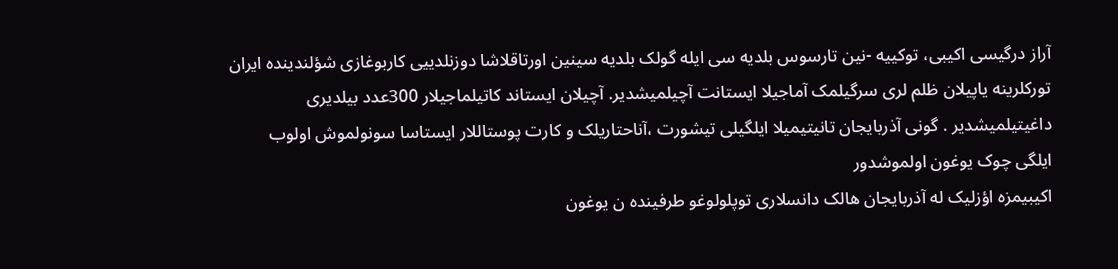آراز درگیسی اکیبی، توكييه -نين تارسوس بلدیه سی ایله گولک بلدیه سینین اورتاقلاشا دوزنلدیيی کاربوغازی شؤلندینده ایران تورکلرینه یاپیلان ظلم لری سرگیلمک آماجیلا ایستانت آچیلمیشدیر. آچیلان ایستاند کاتیلماجیلار 300عدد بیلدیری داغیتیلمیشدیر . گونی آذربایجان تانیتیمیلا ایلگیلی تیشورت ،آناحتاریلک و کارت پوستاللار ایستاسا سونولموش اولوب ایلگی چوک یوغون اولموشدور
اکیبیمزه اؤزلیک له آذربایجان هالک دانسلاری توپلولوغو طرفینده ن یوغون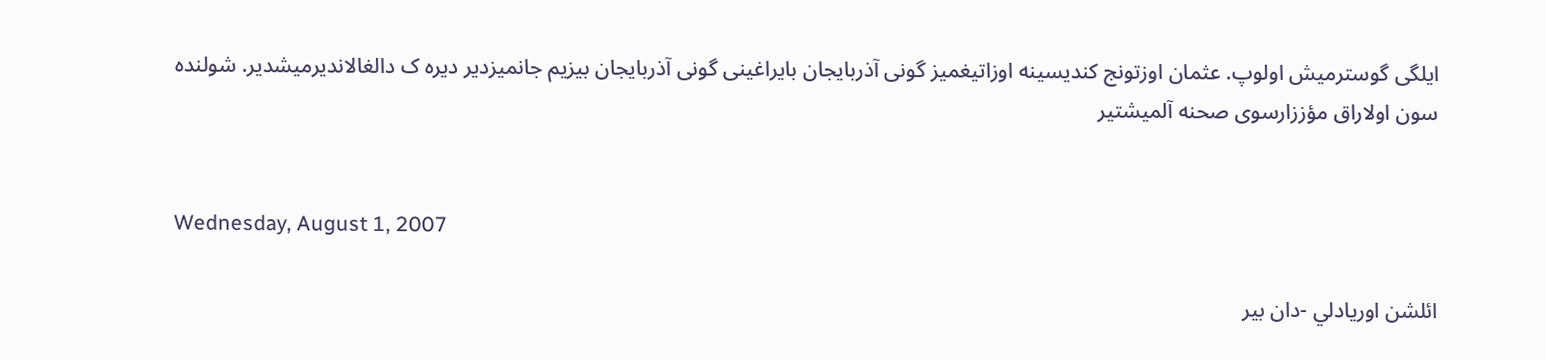ایلگی گوسترمیش اولوپ. عثمان اوزتونج کندیسینه اوزاتیغمیز گونی آذربایجان بایراغینی گونی آذربایجان بیزیم جانمیزدیر دیره ک دالغالاندیرمیشدیر. شولنده سون اولاراق مؤززارسوی صحنه آلمیشتیر


Wednesday, August 1, 2007

ائلشن اوريادلي -دان بير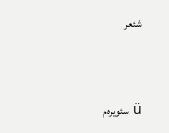شئعر


ü سئويره‌م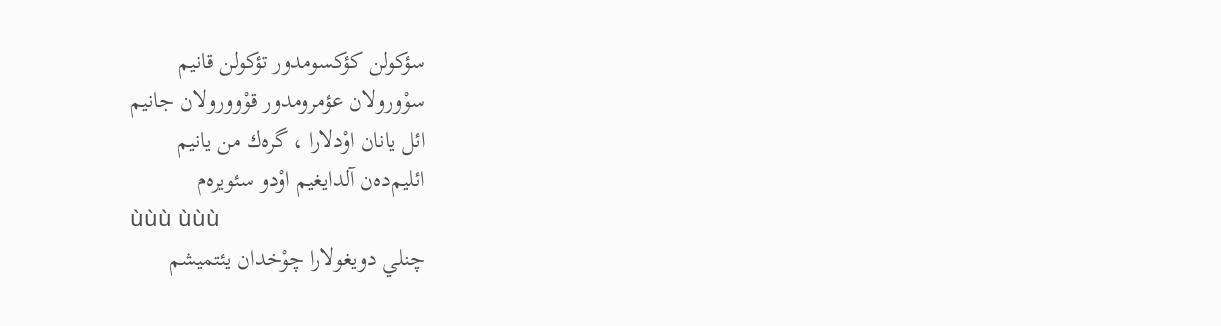سؤكولن كؤكسومدور تؤكولن قانيم
سوْورولان عؤمرومدور قوْوورولان جانيم
ائل يانان اوْدلارا ، گره‌ك من يانيم
ائليم‌ده‌ن آلدايغيم اوْدو سئويره‌م
ùùù ùùù
چنلي دويغولارا چوْخدان يئتميشم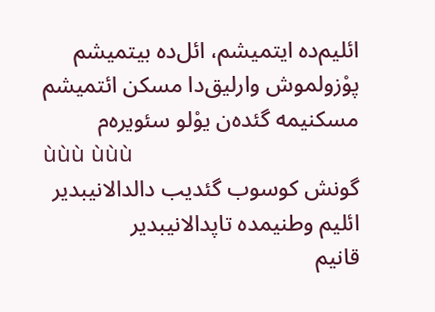ائليم‌ده ايتميشم، ائل‌ده بيتميشم
پوْزولموش وارليق‌دا مسكن ائتميشم
مسكنيمه گئده‌ن يوْلو سئويره‌م
ùùù ùùù
گونش كوسوب گئديب دالدالانيبدير
ائليم وطنيمده تاپدالانيبدير
قانيم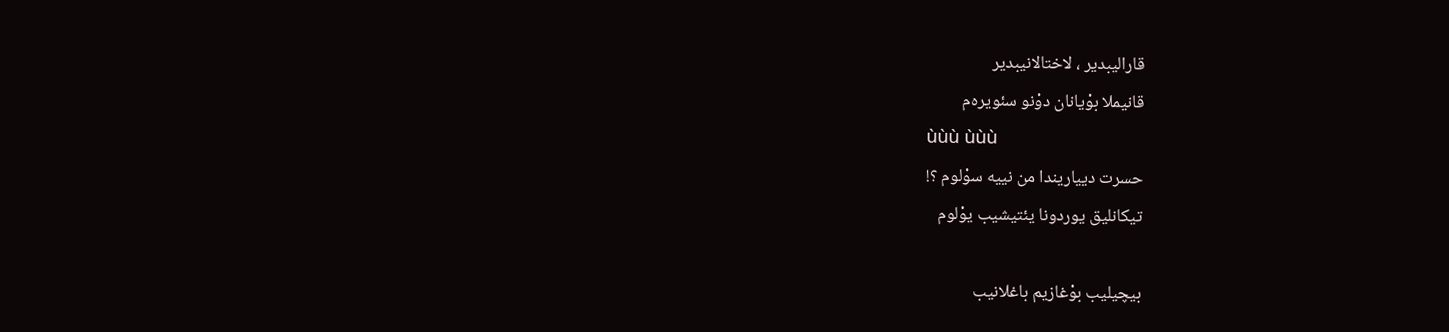قاراليبدير ، لاختالانيبدير
قانيملا بوْيانان دوْنو سئويره‌م
ùùù ùùù
حسرت ديياريندا من نييه سوْلوم ؟!
تيكانليق يوردونا يئتيشيب يوْلوم

بيچيليب بوْغازيم باغلانيب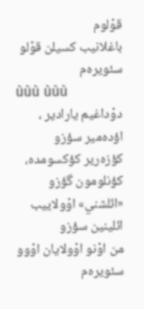قوْلوم
باغلانيب كسيلن قوْلو سئويره‌م
ùùù ùùù
دوْداغيم يارادير ، اؤده‌مير سؤزو
كؤزه‌رير كؤكسومده، كؤنلومون گؤزو
«ائلشني» اوْولاييب ائلينين سؤزو
من اوْنو اوْولايان اوْوو سئويره‌م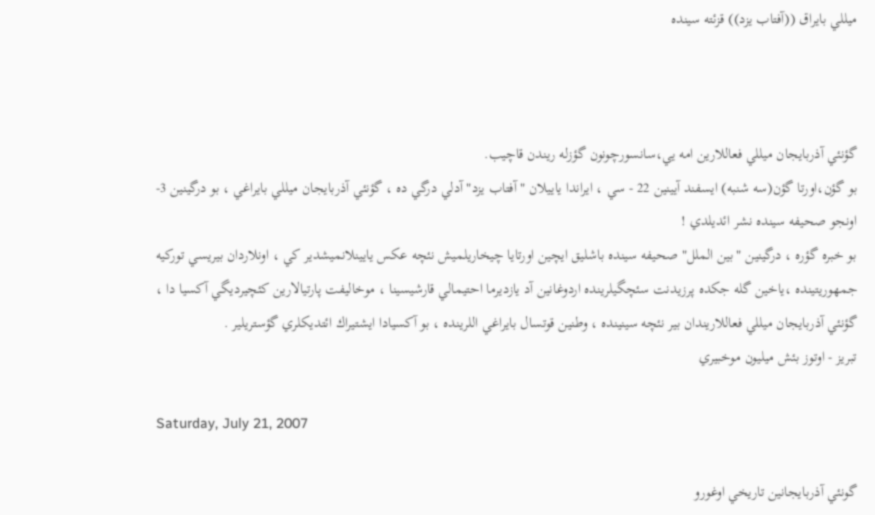ميللي بايراق ((آفتاب يزد)) قزئته سينده



گؤنئي آذربايجان ميللي فعاللارين امه يي،سانسورچونون گؤزله ريندن قاچيب.
بو گؤن،اورتا گؤن(سه شنبه) ايسفند آيينين 22 - سي ، ايراندا ياييلان " آفتاب يزد" آدلي درگي ده ، گؤنئي آذربايجان ميللي بايراغي ، بو درگينين 3-اونجو صحيفه سينده نشر ائديلدي !
بو خبره گؤره ، درگينين "بين الملل" صحيفه سينده باشليق ايچين اورتايا چيخاريلميش نئچه عكس يايينلانميشدير كي ، اونلاردان بيريسي توركيه جمهوريتينده ،ياخين گله جكده پرزيدنت سئچگيلرينده اردوغانين آد يازديرما احتيمالي قارشيسينا ، موخاليفت پارتيالارين كئچيرديگي آكسيا دا ، گؤنئي آذربايجان ميللي فعاللاريندان بير نئچه سينينده ، وطنين قوتسال بايراغي اللرينده ، بو آكسيادا ايشتيراك ائتديكلري گؤستريلير .
تبريز - اوتوز بئش ميليون موخبيري

Saturday, July 21, 2007

گونئي آذربايجانين تاريخي اوغورو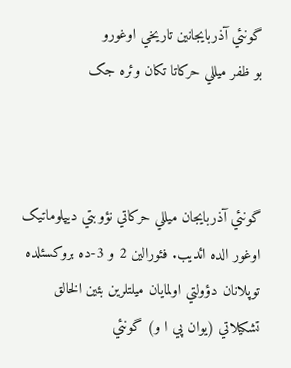گونئي آذربايجانين تاريخي اوغورو
بو ظفر ميللي حرکاتا تکان وئره جک



گونئي آذربايجان ميللي حرکاتي نؤوبتي ديپلوماتيک اوغور الده ائديب. فئورالين 2 و 3-ده بروكسئلده توپلانان دؤولتي اولمايان ميلتلرين بئين الخالق تشکيلاتي (يوان پي ا و) گونئي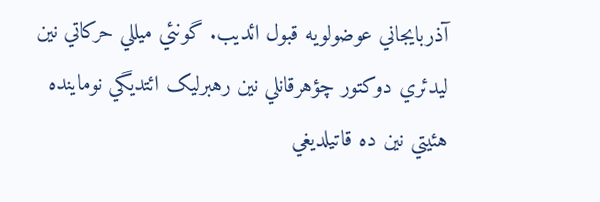آذربايجاني عوضولويه قبول ائديب. گونئي ميللي حرکاتي نين ليدئري دوکتور چؤهرقانلي نين رهبرليک ائتديگي نوماينده هئيتي نين ده قاتيلديغي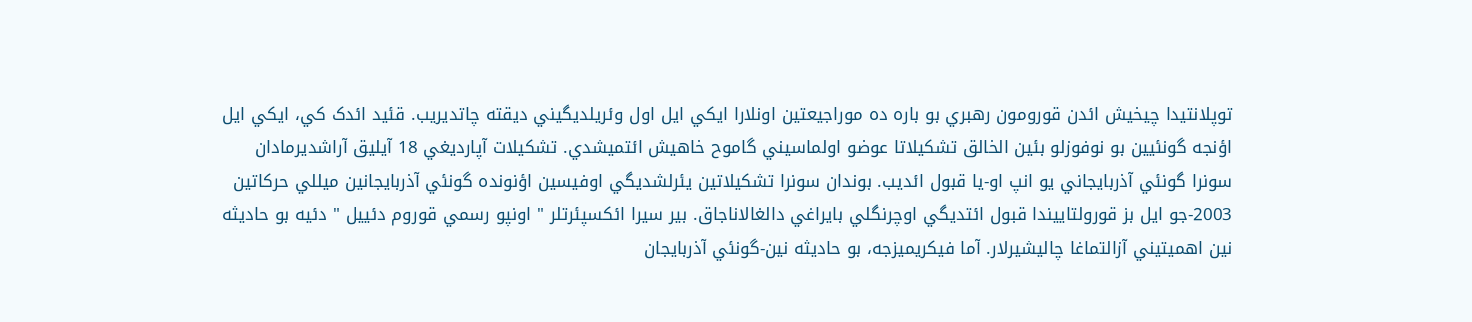توپلانتيدا چيخيش ائدن قورومون رهبري بو باره ده موراجيعتين اونلارا ايکي ايل اول وئريلديگيني ديقته چاتديريب. قئيد ائدک کي، ايکي ايل اؤنجه گونئيين بو نوفوزلو بئين الخالق تشکيلاتا عوضو اولماسيني گاموح خاهيش ائتميشدي. تشکيلات آپارديغي 18 آيليق آراشديرمادان سونرا گونئي آذربايجاني يو انپ او-يا قبول ائديب. بوندان سونرا تشکيلاتين يئرلشديگي اوفيسين اؤنونده گونئي آذربايجانين ميللي حرکاتين 2003-جو ايل بز قورولتاييندا قبول ائتديگي اوچرنگلي بايراغي دالغالاناجاق. بير سيرا ائکسپئرتلر " اونپو رسمي قوروم دئييل " دئيه بو حاديثه نين اهميتيني آزالتماغا چاليشيرلار. آما فيکريميزجه، بو حاديثه نين-گونئي آذربايجان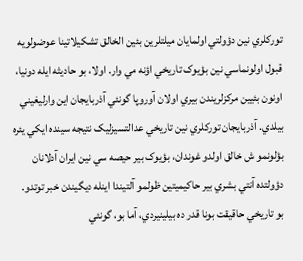تورکلري نين دؤولتي اولمايان ميلتلرين بئين الخالق تشکيلاتينا عوضولويه قبول اولونماسي نين بؤيوک تاريخي اؤنه مي وار. اولا، بو حاديثه ايله دونيا، اونون بئيين مرکزلريندن بيري اولان آوروپا گونئي آذربايجان اين وارليغيني بيلدي. آذربايجان تورکلري نين تاريخي عدالتسيزليک نتيجه سينده ايکي يئره بؤلونمو ش خالق اولدو غوندان، بؤيوک بير حيصه سي نين ايران آدلانان دؤولتده آنتي بشري بير حاکيميتين ظولمو آلتيندا اينله ديگيندن خبر توتدو. بو تاريخي حاقيقت بونا قدر ده بيلينيردي، آما بو، گونئي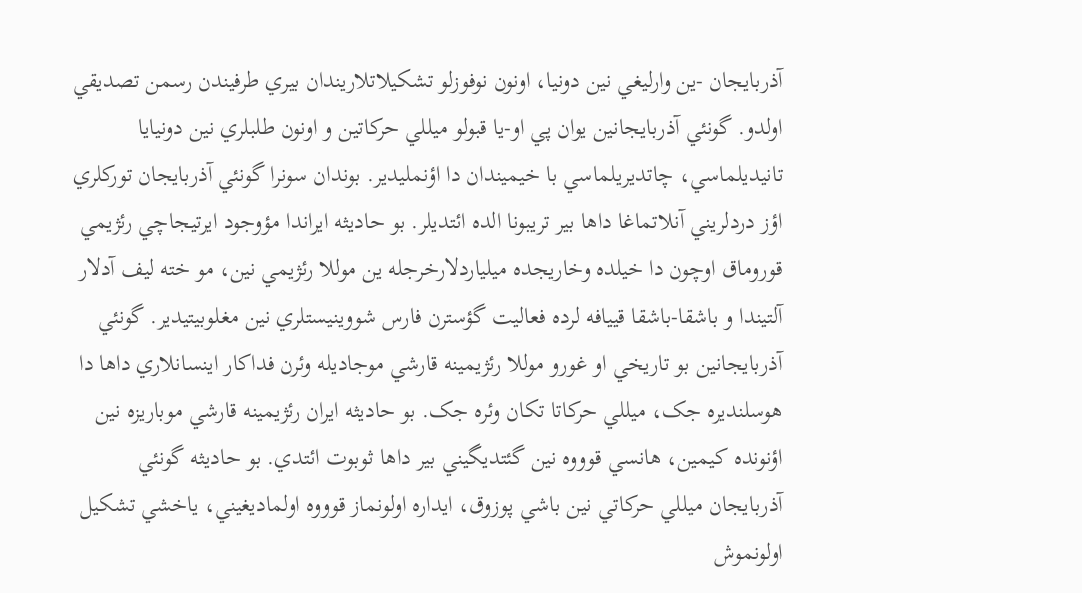آذربايجان -ين وارليغي نين دونيا، اونون نوفوزلو تشکيلاتلاريندان بيري طرفيندن رسمن تصديقي اولدو. گونئي آذربايجانين يوان پي او-يا قبولو ميللي حرکاتين و اونون طلبلري نين دونيايا تانيديلماسي، چاتديريلماسي با خيميندان دا اؤنمليدير. بوندان سونرا گونئي آذربايجان تورکلري اؤز دردلريني آنلاتماغا داها بير تريبونا الده ائتديلر. بو حاديثه ايراندا مؤوجود ايرتيجاچي رئژيمي قوروماق اوچون دا خيلده وخاريجده ميلياردلارخرجله ين موللا رئژيمي نين، مو خته ليف آدلار آلتيندا و باشقا-باشقا قييافه لرده فعاليت گؤسترن فارس شووينيستلري نين مغلوبيتيدير. گونئي آذربايجانين بو تاريخي او غورو موللا رئژيمينه قارشي موجاديله وئرن فداکار اينسانلاري داها دا هوسلنديره جک، ميللي حرکاتا تکان وئره جک. بو حاديثه ايران رئژيمينه قارشي موباريزه نين اؤنونده کيمين، هانسي قوووه نين گئتديگيني بير داها ثوبوت ائتدي. بو حاديثه گونئي آذربايجان ميللي حرکاتي نين باشي پوزوق، ايداره اولونماز قوووه اولماديغيني، ياخشي تشکيل اولونموش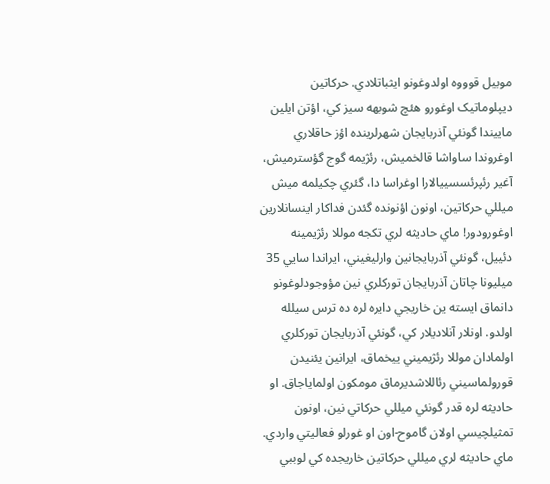موبيل قوووه اولدوغونو ايثباتلادي. حرکاتين ديپلوماتيک اوغورو هئچ شوبهه سيز کي، اؤتن ايلين ماييندا گونئي آذربايجان شهرلرينده اؤز حاقلاري اوغروندا ساواشا قالخميش، رئژيمه گوج گؤسترميش، آغير رئپرئسسييالارا اوغراسا دا، گئري چکيلمه ميش ميللي حرکاتين، اونون اؤنونده گئدن فداکار اينسانلارين اوغورودور! ماي حاديثه لري تکجه موللا رئژيمينه دئييل، گونئي آذربايجانين وارليغيني، ايراندا سايي 35 ميليونا چاتان آذربايجان تورکلري نين مؤوجودلوغونو دانماق ايسته ين خاريجي دايره لره ده ترس سيلله اولدو. اونلار آنلاديلار کي، گونئي آذربايجان تورکلري اولمادان موللا رئژيميني ييخماق، ايرانين يئنيدن قورولماسيني رئاللاشديرماق مومکون اولماياجاق. او حاديثه لره قدر گونئي ميللي حرکاتي نين، اونون تمثيلچيسي اولان گاموح-اون او غورلو فعاليتي واردي. ماي حاديثه لري ميللي حرکاتين خاريجده کي لوببي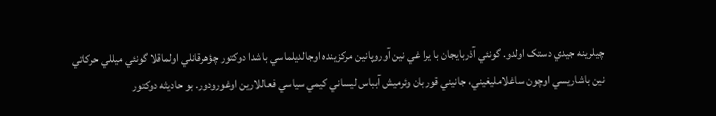چيلرينه جيدي دستک اولدو. گونئي آذربايجان با يرا غي نين آوروپانين مرکزينده اوجالديلماسي باشدا دوکتور چؤهرقانلي اولماقلا گونئي ميللي حرکاتي نين باشاريسي اوچون ساغلامليغيني، جانيني قوربان وئرميش آبباس ليساني کيمي سياسي فعاللارين اوغورودور. بو حاديثه دوکتور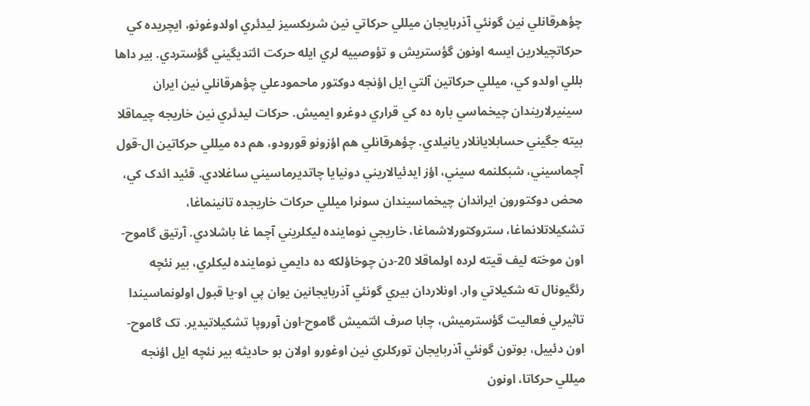چؤهرقانلي نين گونئي آذربايجان ميللي حرکاتي نين شريکسيز ليدئري اولدوغونو، ايچريده کي حرکاتچيلارين ايسه اونون گؤستريش و تؤوصييه لري ايله حرکت ائتديگيني گؤستردي. بير داها بللي اولدو کي، ميللي حرکاتين آلتي ايل اؤنجه دوکتور ماحمودعلي چؤهرقانلي نين ايران سينيرلاريندان چيخماسي باره ده کي قراري دوغرو ايميش. حرکات ليدئري نين خاريجه چيماقلا بيته جگيني حسابلايانلار يانيلدي. چؤهرقانلي هم اؤزونو قورودو، هم ده ميللي حرکاتين ال-قول آچماسيني، شبکلنمه سيني، اؤز ايدئيالاريني دونيايا چاتديرماسيني ساغلادي. قئيد ائدک کي، محض دوکتورون ايراندان چيخماسيندان سونرا ميللي حرکات خاريجده تانينماغا، تشکيلاتلانماغا، ستروکتورلاشماغا، خاريجي نوماينده ليکلريني آچما غا باشلادي. آرتيق گاموح-اون موخته ليف قيته لرده اولماقلا 20-دن چوخاؤلکه ده دايمي نوماينده ليکلري، بير نئچه رئگيونال ته شکيلاتي وار. اونلاردان بيري گونئي آذربايجانين يوان پي او-يا قبول اولونماسيندا تاثيرلي فعاليت گؤسترميش، چابا صرف ائتميش گاموح-اون آوروپا تشکيلاتيدير. تک گاموح-اون دئييل، بوتون گونئي آذربايجان تورکلري نين اوغورو اولان بو حاديثه بير نئچه ايل اؤنجه ميللي حرکاتا، اونون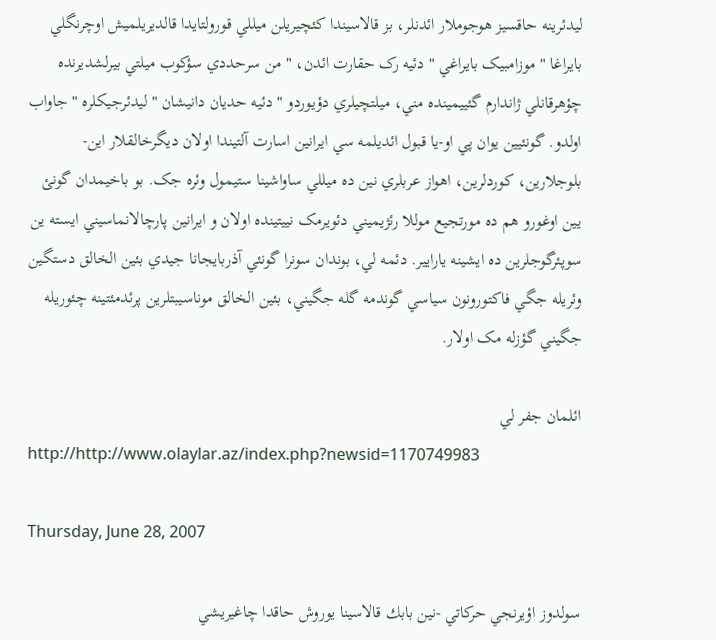ليدئرينه حاقسيز هوجوملار ائدنلر، بز قالاسيندا کئچيريلن ميللي قورولتايدا قالديريلميش اوچرنگلي بايراغا " موزامبيک بايراغي " دئيه رک حقارت ائدن، " من سرحددي سؤکوب ميلتي بيرلشديرنده چؤهرقانلي ژاندارم گئييمينده مني، ميلتچيلري دؤيوردو " دئيه حديان دانيشان " ليدئرجيکلره " جاواب اولدو. گونئيين يوان پي او-يا قبول ائديلمه سي ايرانين اسارت آلتيندا اولان ديگرخالقلار اين-بلوجلارين، کوردلرين، اهواز عربلري نين ده ميللي ساواشينا ستيمول وئره جک. بو باخيمدان گونئ يين اوغورو هم ده مورتجيع موللا رئژيميني دئويرمک نييتينده اولان و ايرانين پارچالانماسيني ايسته ين سوپئرگوجلرين ده ايشينه يارايير. دئمه لي، بوندان سونرا گونئي آذربايجانا جيدي بئين الخالق دستگين وئريله جگي فاکتورونون سياسي گوندمه گله جگيني، بئين الخالق موناسيبتلرين پرئدمئتينه چئوريله جگيني گؤزله مک اولار.

ائلمان جفر لي
http://http://www.olaylar.az/index.php?newsid=1170749983

Thursday, June 28, 2007

سولدوز اؤيرنجي حركاتي -نين بابك قالاسينا يوروش حاقدا چاغيريشي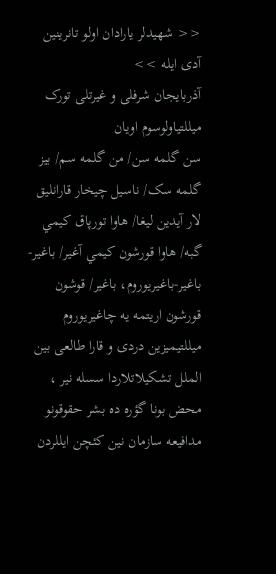<< شهيدلر يارادان اولو تانرينين آدى ايله >>
آذربایجان شرفلى و غيرتلى تورک ميللتیاولوسوم اويان
سن گلمه سن/ من گلمه سم/ بيز گلمه سک/ ناسيل چيخار قارانليق لار آيدين ليغا/ هاوا تورپاق کيمي گبه/ هاوا قورشون کيمي آغير/ باغير-باغير-باغيريوروم، باغير/ قوشون قورشون اريتمه يه چاغيريوروم
ميللتيميزين دردى و قارا طالعى بين الملل تشكيلاتلاردا سسله نير ، محض بونا گؤره ده بشر حقوقونو مدافيعه سازمان نين كئچن ايللردن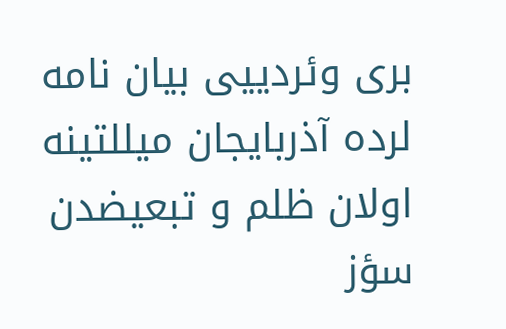برى وئردييى بيان نامه لرده آذربايجان ميللتينه اولان ظلم و تبعيضدن سؤز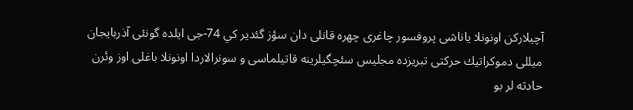آچيلاركن اونونلا ياناشى پروفسور چاغرى چهره قانلى دان سؤز گئدير كي 74-جى ايلده گونئى آذربايجان ميللى دموكراتيك حركتى تبريزده مجليس سئچگيلرينه قاتيلماسى و سونرالاردا اونونلا باغلى اوز وئرن حادثه لر بو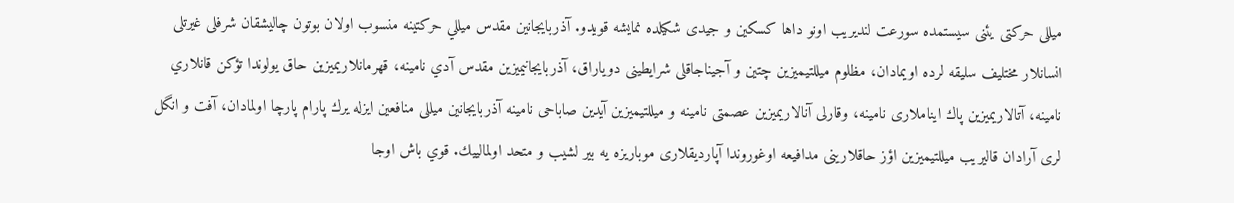ميللى حركتى يئنى سيستمده سورعت لنديريب اونو داها كسكين و جيدى شكيلده نمايشه قويدو. آذربايجانين مقدس ميللي حركتينه منسوب اولان بوتون چاليشقان شرفلى غيرتلى انسانلار مختليف سليقه لرده اويمادان، مظلوم ميللتيميزين چتين و آجيناجاقلى شرايطينى دوياراق، آذربايجانيميزين مقدس آدي نامينه، قهرمانلاريميزين حاق يولوندا تؤكن قانلاري نامينه، آتالاريميزين پاك ايناملارى نامينه، وقارلى آنالاريميزين عصمتى نامينه و ميللتيميزين آيدين صاباحى نامينه آذربايجانين ميللى منافعين ايزله يرك پارام پارچا اولمادان، آفت و انگل لرى آرادان قاليريب ميللتيميزين اؤز حاقلارينى مدافيعه اوغوروندا آپارديقلارى موباريزه يه بير لشيب و متحد اولمالييك. قوي باش اوجا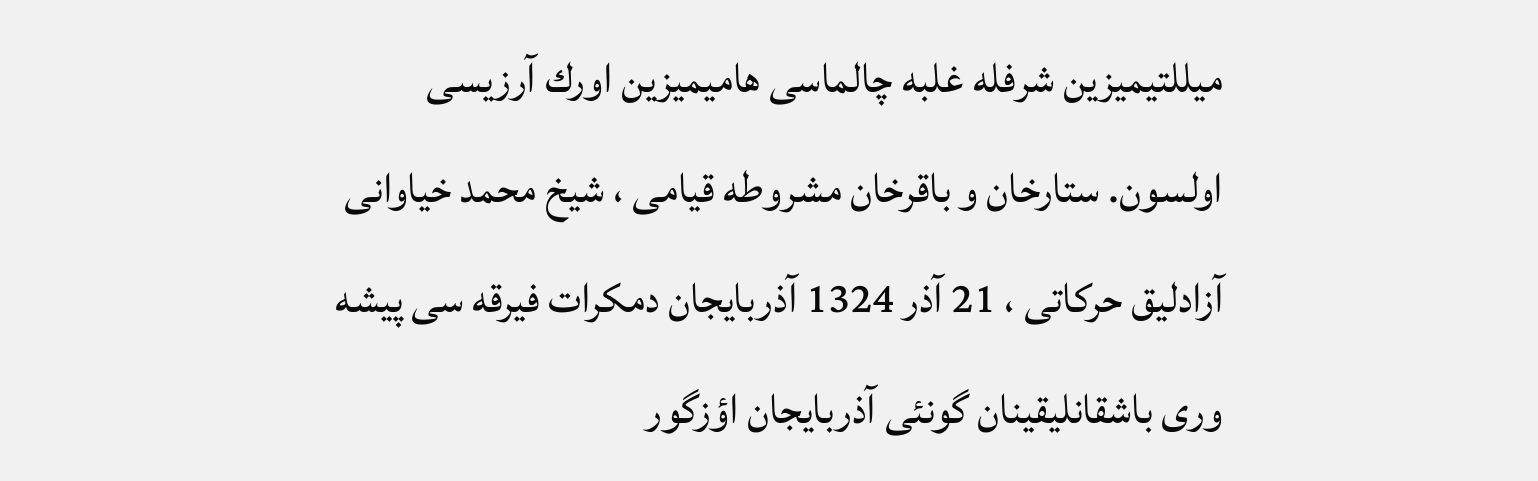ميللتيميزين شرفله غلبه چالماسى هاميميزين اورك آرزيسى اولسون. ستارخان و باقرخان مشروطه قيامى ، شيخ محمد خياوانى آزادليق حركاتى ، 21 آذر 1324 آذربايجان دمكرات فيرقه سى پيشه ورى باشقانليقينان گونئى آذربايجان اؤزگور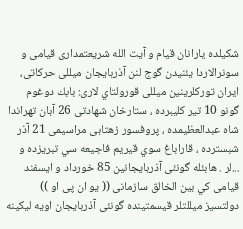شكيلده يارانان قيام و آيت الله شريعتمدارى قيامى و سونرالاردا يئنيدن گوج لنن آذربايجان ميللى حركاتى، ايران توركلرينين ميللى قورولتاي لارى: بابك دوغوم گونو 10 تير كليبرده ، ستارخان شهادتى 26 آبان تهراندا شاه عبدالعظيمده ، پروفسور زهتابى مراسيمى 21 آذر شبسترده ، قاراباغ سوي قيريم فاجيعه سي تبريزده و ...لر . هابئله گونئى آذربايجانين 85 خورداد و ايسفند قيامى كي بين الخالق سازمانى (( يو ان پى او )) دولتسيز ميللتلر قيسمتينده گونئى آذربايجان اويه ليكينه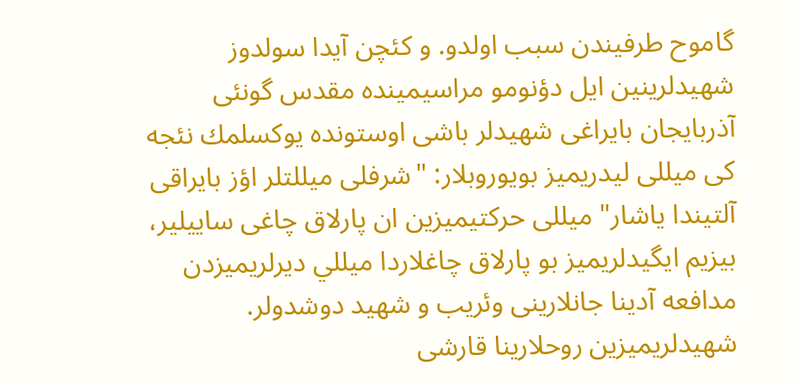گاموح طرفيندن سبب اولدو. و كئچن آيدا سولدوز شهيدلرينين ايل دؤنومو مراسيمينده مقدس گونئى آذربايجان بايراغى شهيدلر باشى اوستونده يوكسلمك نئجه كى ميللى ليدريميز بويوروبلار: "شرفلى ميللتلر اؤز بايراقى آلتيندا ياشار" ميللى حركتيميزين ان پارلاق چاغى ساييلير، بيزيم ايگيدلريميز بو پارلاق چاغلاردا ميللي ديرلريميزدن مدافعه آدينا جانلارينى وئريب و شهيد دوشدولر. شهيدلريميزين روحلارينا قارشى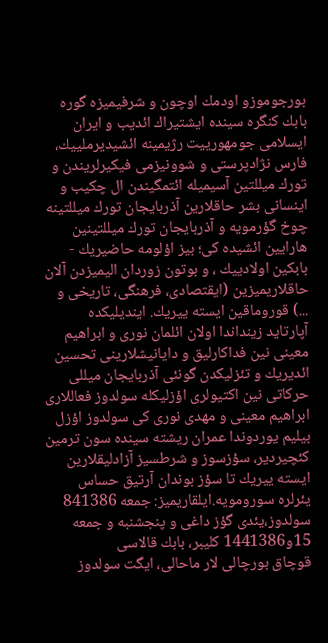بورجوموزو اودمك اوچون و شرفيميزه گوره بابك كنگره سينده ايشتيراك ائديب و ايران ايسلامى جومهورييت رژيمينه ائشيديرملييك، فارس نژادپرستى و شوونيزمى فيكيرلريندن و تورك ميللتين آسيميله ائتمگيندن ال چكيب و اينسانى بشر حاقلارين آذربايجان تورك ميللتينه چوخ گؤرمويه و آذربايجان تورك ميللتينين هارايين ائشيده كى؛ بيز اؤلومه حاضيريك - بابكين اولادييك ، و بوتون زوردان اليميزدن آلان حاقلاريميزين (ايقتصادى، فرهنگى، تاريخى و ...) قوروماقين ايسته ييريك. اينديليكده آپارتايد زينداندا اولان ائلمان نورى و ابراهيم معينى نين فداكارليق و دايانيشلارينى تحسين ائديريك و تئزليكدن گونئى آذربايجان ميللى حركاتى نين اكتيولرى اؤزليكله سولدوز فعاللارى ابراهيم معينى و مهدى نورى كى سولدوز اؤزل بيليم يوردوندا عمران ريشته سينده سون ترمين كئچيردير، سؤزسوز و شرطسيز آزادليقلارين ايسته ييريك تا سؤز بوندان آرتيق حساس يئرلره سورومويه.ايلقاريميز: جمعه 841386 سولدوز،يئدى گؤز داغى و پنجشنبه و جمعه 15و1441386 كليبر، بابك قالاسى
قوچاق بورچالى لار ماحالى، ايگت سولدوز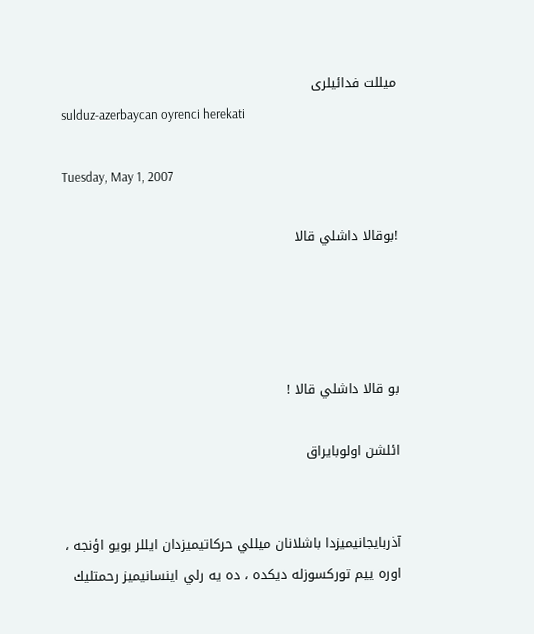ميللت فدائيلرى
sulduz-azerbaycan oyrenci herekati

Tuesday, May 1, 2007

!بوقالا داشلي قالا




بو قالا داشلي قالا !

ائلشن اولوبايراق


آذربايجانيميزدا باشلانان ميللي حركاتيميزدان ايللر بويو اؤنجه ، اوره ييم توركسوزله ديكده ، ده يه رلي اينسانيميز رحمتليك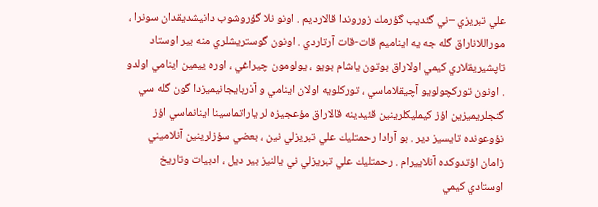علي تبريزي –ني گئديب گؤرمك زوروندا قالارديم . اونو نلا گؤروشوب دانيشديقدان سونرا ، موراللاناراق گله جه يه ايناميم قات-قات آرتاردي . اونون گوستريشلري منه بير اوستاد تاپشيريقلاري كيمي اولاراق بوتون ياشام بويو ، يولومون چيراغي ، اوره ييمين اينامي اولدو . اونون توركچولويو آچيقلاماسي ، توركلويه اولان اينامي و آذربايجانيميزدا گون گله سي گنجلريميزين اؤز كيمليكلرينين قئيدينه قالاراق مؤعجيزه لر ياراتماسينا اينانماسي اؤز نؤوعونده تايسيز دير . بو آرادا رحمتليك علي تبريزلي نين ، بعضي سؤزلرينين آنلاميني زامان اؤتدوكده آنلاييرام . رحمتليك علي تبريزلي ني يالنيز بير ديل ، ادبيات وتاريخ اوستادي كيمي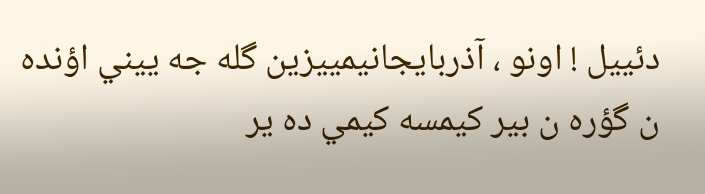دئييل ! اونو ، آذربايجانيمييزين گله جه ييني اؤنده ن گؤره ن بير كيمسه كيمي ده ير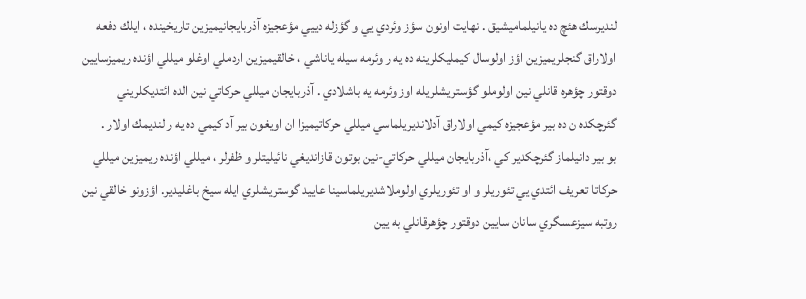لنديرسك هئچ ده يانيلماميشيق . نهايت اونون سؤز وئردي يي و گؤزله دييي مؤعجيزه آذربايجانيميزين تاريخينده ، ايلك دفعه اولاراق گنجلريميزين اؤز اولوسال كيمليكلرينه ده يه ر وئرمه سيله ياناشي ، خالقيميزين اردملي اوغلو ميللي اؤنده ريميزسايين دوقتور چؤهره قانلي نين اولوملو گؤستريشلريله اوز وئرمه يه باشلادي . آذربايجان ميللي حركاتي نين الده ائتديكلريني گئرچكده ن ده بير مؤعجيزه كيمي اولاراق آدلانديريلماسي ميللي حركاتيميزا ان اويغون بير آد كيمي ده يه ر لنديمك اولار .
بو بير دانيلماز گئرچكدير كي ،آذربايجان ميللي حركاتي-نين بوتون قازانديغي نائيليتلر و ظفرلر ، ميللي اؤنده ريميزين ميللي حركاتا تعريف ائتدي يي تئوريلر و او تئوريلري اولوملاشديريلماسينا عاييد گوستريشلري ايله سيخ باغليدير. اؤزونو خالقي نين روتبه سيزعسگري سانان سايين دوقتور چؤهرقانلي به يين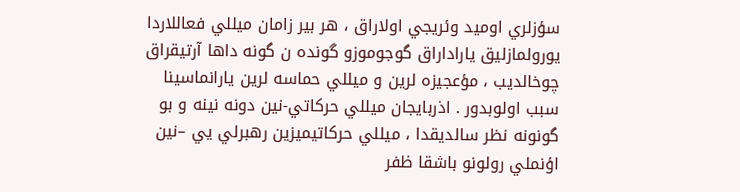سؤزلري اوميد وئريجي اولاراق ، هر بير زامان ميللي فعاللاردا يورولمازليق ياراداراق گوجوموزو گونده ن گونه داها آرتيقراق چوخالديب ، مؤعجيزه لرين و ميللي حماسه لرين يارانماسينا سبب اولوبدور . اذربايجان ميللي حركاتي-نين دونه نينه و بو گونونه نظر سالديقدا ، ميللي حركاتيميزين رهبرلي يي –نين اؤنملي رولونو باشقا ظفر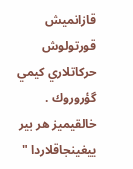قازانميش قورتولوش حركاتلاري كيمي گؤروروك . خالقيميز هر بير ييغينجاقلاردا "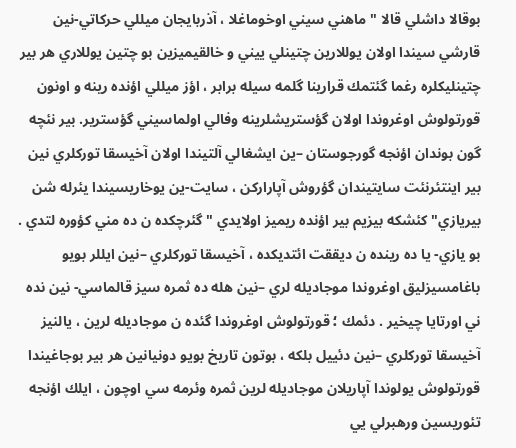بوقالا داشلي قالا " ماهني سيني اوخوماغلا ، آذربايجان ميللي حركاتي-نين قارشي سيندا اولان يوللارين چتينلي ييني و خالقيميزين بو چتين يوللاري هر بير چتينليكلره رغما گئتمك قرارينا گلمه سيله برابر ، اؤز ميللي اؤنده رينه و اونون قورتولوش اوغروندا اولان گؤستريشلرينه وفالي اولماسيني گؤسترير. بير نئچه گون بوندان اؤنجه گورجوستان –ين ايشغالي آلتيندا اولان آخيسقا توركلري نين بير اينتئرنئت سايتيندان گؤروش آپاراركن ، سايت-ين يوخاريسيندا يئرله شن بيريازي" كئشكه بيزيم بير اؤنده ريميز اولايدي " گئرچكده ن ده مني كؤوره لتدي . بو يازي- يا ده رينده ن ديققت ائتديكده ، آخيسقا توركلري –نين ايللر بويو باغامسيزليق اوغروندا موجاديله لري –نين هله ده ثمره سيز قالماسي- نين نده ني اورتايا چيخير . دئمك ؛ قورتولوش اوغروندا گئده ن موجاديله لرين ، يالنيز آخيسقا توركلري –نين دئييل بلكه ، بوتون تاريخ بويو دونيانين هر بير بوجاغيندا قورتولوش يولوندا آپاريلان موجاديله لرين ثمره وئرمه سي اوچون ، ايلك اؤنجه تئوريسين ورهبرلي يي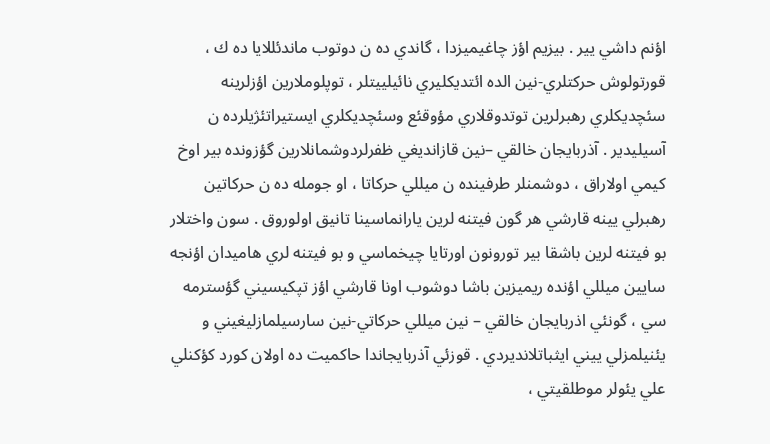اؤنم داشي يير . بيزيم اؤز چاغيميزدا ، گاندي ده ن دوتوب ماندئللايا ده ك ، قورتولوش حركتلري-نين الده ائتديكليري نائيلييتلر ، توپلوملارين اؤزلرينه سئچديكلري رهبرلرين توتدوقلاري مؤوقئع وسئچديكلري ايستيراتئژيلرده ن آسيليدير . آذربايجان خالقي –نين قازانديغي ظفرلردوشمانلارين گؤزونده بير اوخ كيمي اولاراق ، دوشمنلر طرفينده ن ميللي حركاتا ، او جومله ده ن حركاتين رهبرلي يينه قارشي هر گون فيتنه لرين يارانماسينا تانيق اولوروق . سون واختلار بو فيتنه لرين باشقا بير تورونون اورتايا چيخماسي و بو فيتنه لري هاميدان اؤنجه سايين ميللي اؤنده ريميزين باشا دوشوب اونا قارشي اؤز تپكيسيني گؤسترمه سي ، گونئي اذربايجان خالقي – نين ميللي حركاتي-نين سارسيلمازليغيني و يئنيلمزلي ييني ايثباتلانديردي . قوزئي آذربايجاندا حاكميت ده اولان كورد كؤكنلي علي يئولر موطلقيتي ،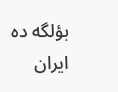بؤلگه ده ايران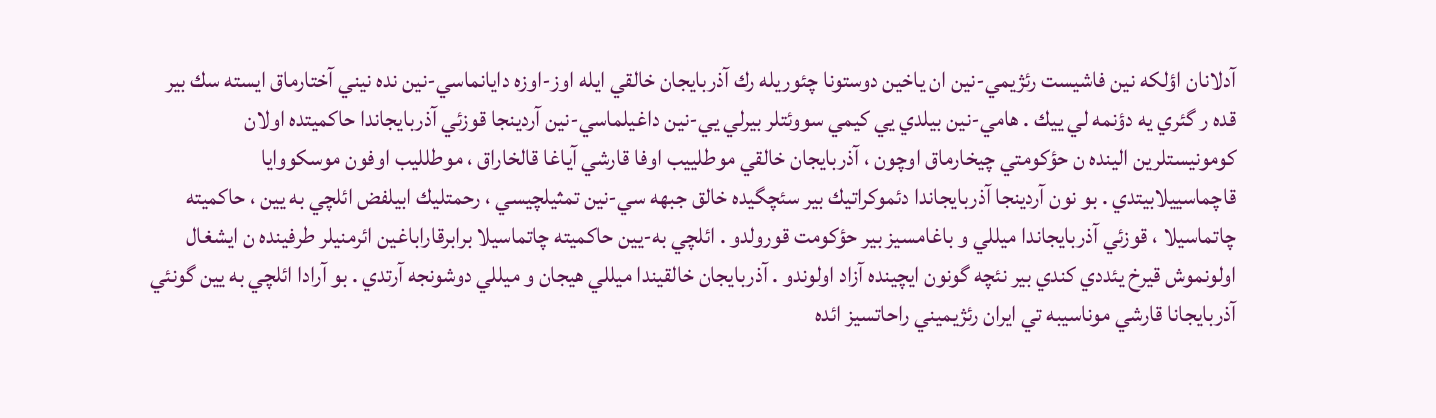آدلانان اؤلكه نين فاشيست رئژيمي-نين ان ياخين دوستونا چئوريله رك آذربايجان خالقي ايله اوز-اوزه دايانماسي-نين نده نيني آختارماق ايسته سك بير قده ر گئري يه دؤنمه لي ييك . هامي-نين بيلدي يي كيمي سووئتلر بيرلي يي-نين داغيلماسي-نين آردينجا قوزئي آذربايجاندا حاكميتده اولان كومونيستلرين الينده ن حؤكومتي چيخارماق اوچون ، آذربايجان خالقي موطلييب اوفا قارشي آياغا قالخاراق ، موطلليب اوفون موسكووايا قاچماسييلابيتدي . بو نون آردينجا آذربايجاندا دئموكراتيك بير سئچگيده خالق جبهه سي-نين تمثيلچيسي ، رحمتليك ابيلفض ائلچي به يين ، حاكميته چاتماسيلا ، قوزئي آذربايجاندا ميللي و باغامسيز بير حؤكومت قورولدو . ائلچي به-يين حاكميته چاتماسيلا برابرقاراباغين ائرمنيلر طرفينده ن ايشغال اولونموش قيرخ يئددي كندي بير نئچه گونون ايچينده آزاد اولوندو . آذربايجان خالقيندا ميللي هيجان و ميللي دوشونجه آرتدي . بو آرادا ائلچي به يين گونئي آذربايجانا قارشي موناسيبه تي ايران رئژيميني راحاتسيز ائده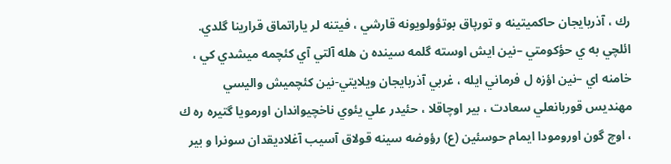رك ، آذربايجان حاكميتينه و تورپاق بوتؤولويونه قارشي ، فيتنه لر ياراتماق قرارينا گلدي. ائلچي به ي حؤكومتي –نين ايش اوسته گلمه سينده ن هله آلتي آي كئچمه ميشدي كي ، خامنه اي –نين اؤزه ل فرماني ايله ، غربي آذربايجان ويلايتي-نين كئچميش واليسي مهنديس قوربانعلي سعادت ، بير اوچاقلا ، حئيدر علي يئوي ناخچيواندان اورمويا گتيره ره ك ، اوچ گون اورومودا ايمام حوسئين (ع) رؤوضه سينه قولاق آسيب آغلاديقدان سونرا و بير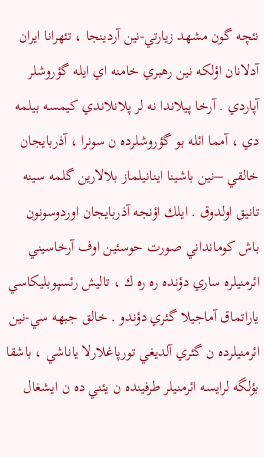نئچه گون مشهد زيارتي-نين آردينجا ، تئهرانا ايران آدلانان اؤلكه نين رهبري خامنه اي ايله گؤروشلر آپاردي . آرخا پيلاندا نه لر پلانلاندي كيمسه بيلمه دي ، آمما ائله بو گؤروشلرده ن سونرا ، آذربايجان خالقي –نين باشينا اينانيلماز بلالارين گلمه سينه تانيق اولدوق . ايلك اؤنجه آذربايجان اوردوسونون باش كومانداني صورت حوسئين اوف آرخاسيني ائرمنيلره ساري دؤنده ره ره ك ، تاليش رئسپوبليكاسي ياراتماق آماجيلا گئري دؤندو . خالق جبهه سي-نين ائرمنيلرده ن گئري آلديغي تورپاغلارلا ياناشي ، باشقا بؤلگه لرايسه ائرمنيلر طرفينده ن يئني ده ن ايشغال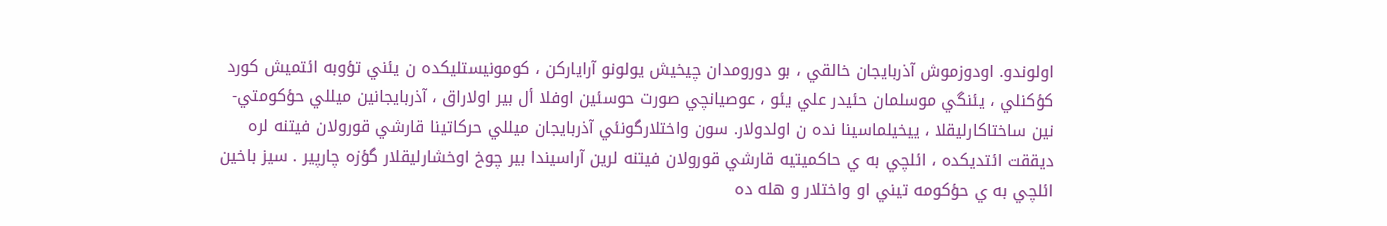اولوندو. اودوزموش آذربايجان خالقي ، بو دورومدان چيخيش يولونو آراياركن ، كومونيستليكده ن يئني تؤوبه ائتميش كورد كؤكنلي ، يئنگي موسلمان حئيدر علي يئو ، عوصيانچي صورت حوسئين اوفلا أل بير اولاراق ، آذربايجانين ميللي حؤكومتي-نين ساختاكارليقلا ، ييخيلماسينا نده ن اولدولار. سون واختلارگونئي آذربايجان ميللي حركاتينا قارشي قورولان فيتنه لره ديققت ائتديكده ، ائلچي به ي حاكميتيه قارشي قورولان فيتنه لرين آراسيندا بير چوخ اوخشارليقلار گؤزه چارپير . سيز باخين ائلچي به ي حؤكومه تيني او واختلار و هله ده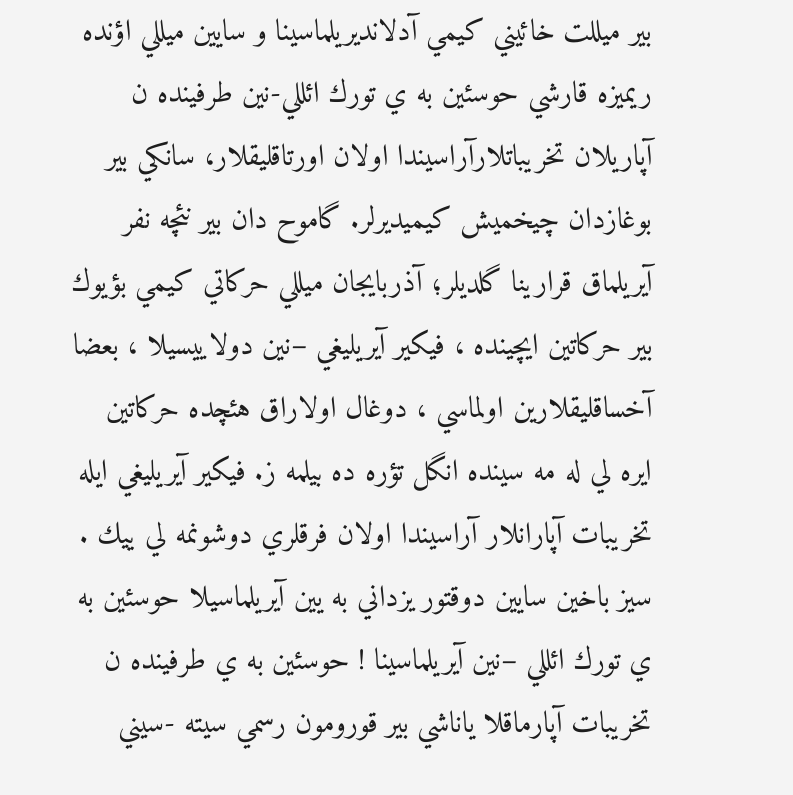بير ميللت خائيني كيمي آدلانديريلماسينا و سايين ميللي اؤنده ريميزه قارشي حوسئين به ي تورك ائللي-نين طرفينده ن آپاريلان تخريباتلارآراسيندا اولان اورتاقليقلار، سانكي بير بوغازدان چيخميش كيميديرلر. گاموح دان بير نئچه نفر آيريلماق قرارينا گلديلر؛ آذربايجان ميللي حركاتي كيمي بؤيوك بير حركاتين ايچينده ، فيكير آيريليغي –نين دولاييسيلا ، بعضا آخساقليقلارين اولماسي ، دوغال اولاراق هئچده حركاتين ايره لي له مه سينده انگل تؤره ده بيلمه ز. فيكير آيريليغي ايله تخريبات آپارانلار آراسيندا اولان فرقلري دوشونمه لي ييك . سيز باخين سايين دوقتور يزداني به يين آيريلماسيلا حوسئين به ي تورك ائللي –نين آيريلماسينا ! حوسئين به ي طرفينده ن تخريبات آپارماقلا ياناشي بير قورومون رسمي سيته -سيني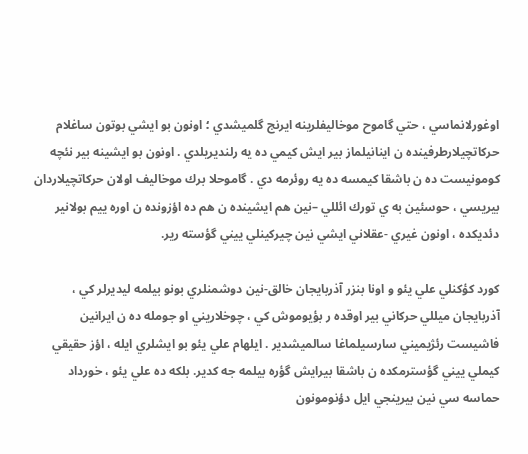اوغورلانماسي ، حتي گاموح موخاليفلرينه ايرنج گلميشدي ؛ اونون بو ايشي بوتون ساغلام حركاتچيلارطرفينده ن اينانيلماز بير ايش كيمي ده يه رلنديريلدي . اونون بو ايشينه بير نئچه كومونيست ده ن باشقا كيمسه ده يه روئرمه دي . گاموحلا برك موخاليف اولان حركاتچيلاردان بيريسي ، حوسئين به ي تورك ائللي –نين هم ايشينده ن هم ده اؤزونده ن اوره ييم بولانير دئديكده ، اونون غيري -عقلاني ايشي نين چيركينلي ييني گؤسته رير.

كورد كؤكنلي علي يئو و اونا بنزر آذربايجان خالق-نين دوشمنلري بونو بيلمه ليديرلر كي ، آذربايجان ميللي حركاني بير اوقده ر بؤيوموش كي ، چوخلاريني او جومله ده ن ايرانين فاشيست رئژيميني سارسيلماغا سالميشدير . ايلهام علي يئو بو ايشلري ايله ، اؤز حقيقي كيملي ييني گؤسترمكده ن باشقا بيرايش گؤره بيلمه جه كدير. بلكه ده علي يئو ، خورداد حماسه سي نين بيرينجي ايل دؤنومونون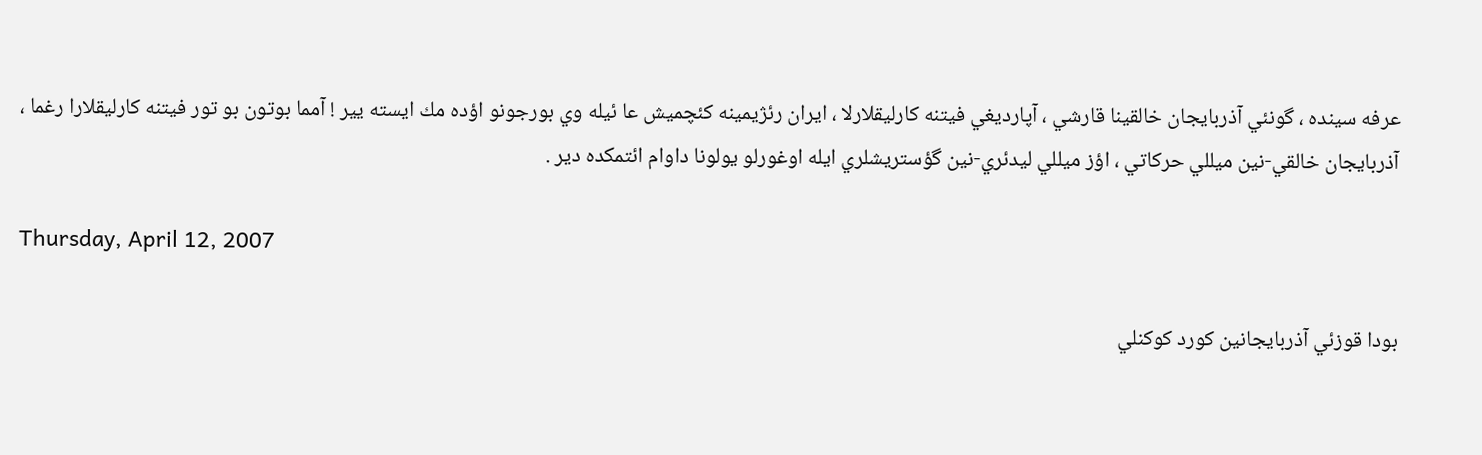عرفه سينده ، گونئي آذربايجان خالقينا قارشي ، آپارديغي فيتنه كارليقلارلا ، ايران رئژيمينه كئچميش عا ئيله وي بورجونو اؤده مك ايسته يير ! آمما بوتون بو تور فيتنه كارليقلارا رغما ، آذربايجان خالقي-نين ميللي حركاتي ، اؤز ميللي ليدئري-نين گؤستريشلري ايله اوغورلو يولونا داوام ائتمكده دير .

Thursday, April 12, 2007

بودا قوزئي آذربايجانين كورد كوكنلي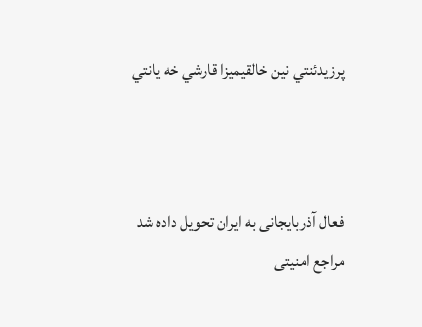پرزيدئنتي نين خالقيميزا قارشي خه يانتي



فعال آذربايجانی به ايران تحويل داده شد
مراجع امنيتی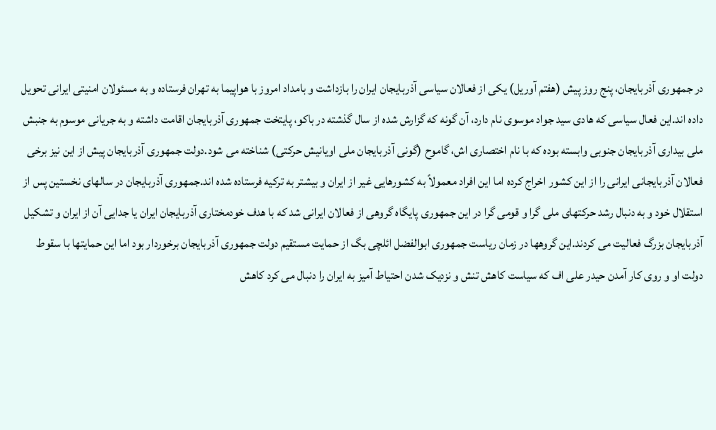در جمهوری آذربايجان، پنج روز پيش (هفتم آوريل) يکی از فعالان سياسی آذربايجان ايران را بازداشت و بامداد امروز با هواپيما به تهران فرستاده و به مسئولان امنيتی ايرانی تحويل داده اند.اين فعال سياسی که هادی سيد جواد موسوی نام دارد، آن گونه که گزارش شده از سال گذشته در باکو، پايتخت جمهوری آذربايجان اقامت داشته و به جريانی موسوم به جنبش ملی بيداری آذربايجان جنوبی وابسته بوده که با نام اختصاری اش، گاموح (گونی آذربايجان ملی اويانيش حرکتی) شناخته می شود.دولت جمهوری آذربايجان پيش از اين نيز برخی فعالان آذربايجانی ايرانی را از اين کشور اخراج کرده اما اين افراد معمولاً به کشورهايی غير از ايران و بيشتر به ترکيه فرستاده شده اند.جمهوری آذربايجان در سالهای نخستين پس از استقلال خود و به دنبال رشد حرکتهای ملی گرا و قومی گرا در اين جمهوری پايگاه گروهی از فعالان ايرانی شد که با هدف خودمختاری آذربايجان ايران يا جدايی آن از ايران و تشکيل آذربايجان بزرگ فعاليت می کردند.اين گروهها در زمان رياست جمهوری ابوالفضل ائلچی بگ از حمايت مستقيم دولت جمهوری آذربايجان برخوردار بود اما اين حمايتها با سقوط دولت او و روی کار آمدن حيدر علی اف که سياست کاهش تنش و نزديک شدن احتياط آميز به ايران را دنبال می کرد کاهش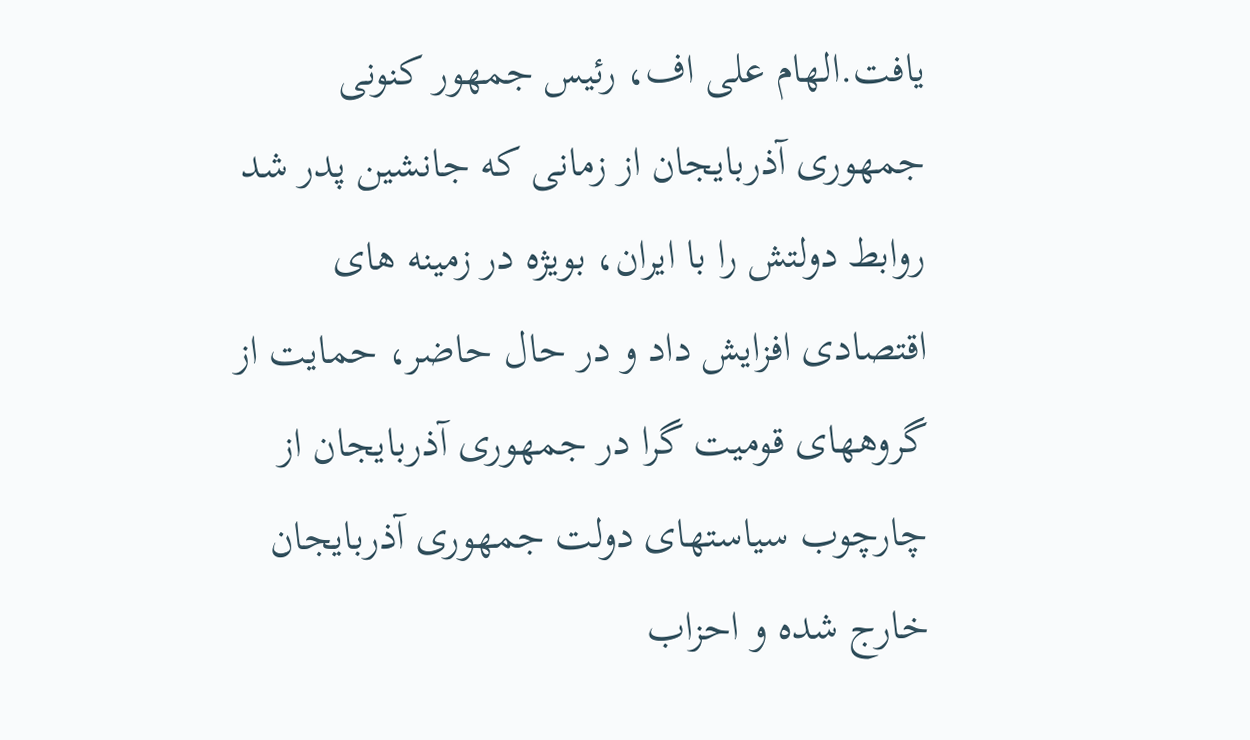يافت.الهام علی اف، رئيس جمهور کنونی جمهوری آذربايجان از زمانی که جانشين پدر شد روابط دولتش را با ايران، بويژه در زمينه های اقتصادی افزايش داد و در حال حاضر، حمايت از گروههای قوميت گرا در جمهوری آذربايجان از چارچوب سياستهای دولت جمهوری آذربايجان خارج شده و احزاب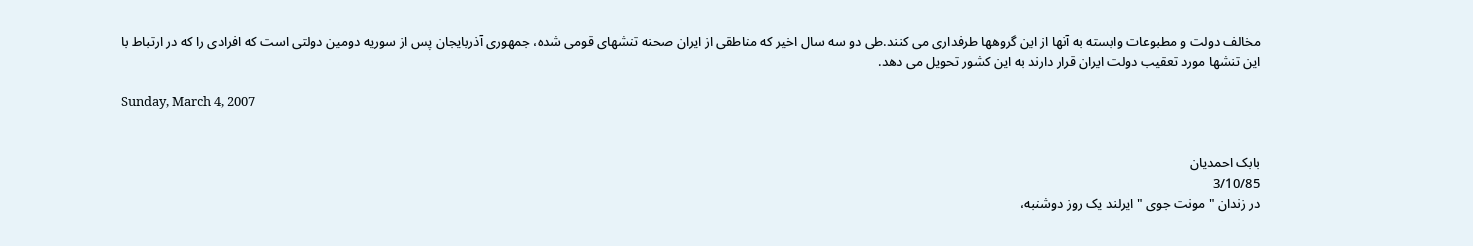مخالف دولت و مطبوعات وابسته به آنها از اين گروهها طرفداری می کنند.طی دو سه سال اخير که مناطقی از ايران صحنه تنشهای قومی شده، جمهوری آذربايجان پس از سوريه دومين دولتی است که افرادی را که در ارتباط با اين تنشها مورد تعقيب دولت ايران قرار دارند به اين کشور تحويل می دهد.

Sunday, March 4, 2007


بابک احمدیان
3/10/85
در زندان " مونت جوی " ایرلند یک روز دوشنبه،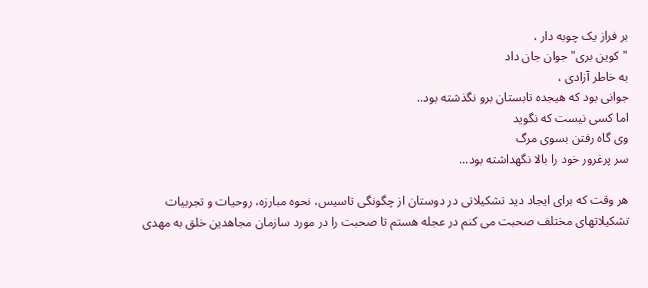بر فراز یک چوبه دار ،
"کوین بری" جوان جان داد
به خاطر آزادی ،
جوانی بود که هیجده تابستان برو نگذشته بود..
اما کسی نیست که نگوید
وی گاه رفتن بسوی مرگ
سر پرغرور خود را بالا نگهداشته بود...

هر وقت که برای ایجاد دید تشکیلاتی در دوستان از چگونگی تاسیس، نحوه مبارزه، روحیات و تجربیات تشکیلاتهای مختلف صحبت می کنم در عجله هستم تا صحبت را در مورد سازمان مجاهدین خلق به مهدی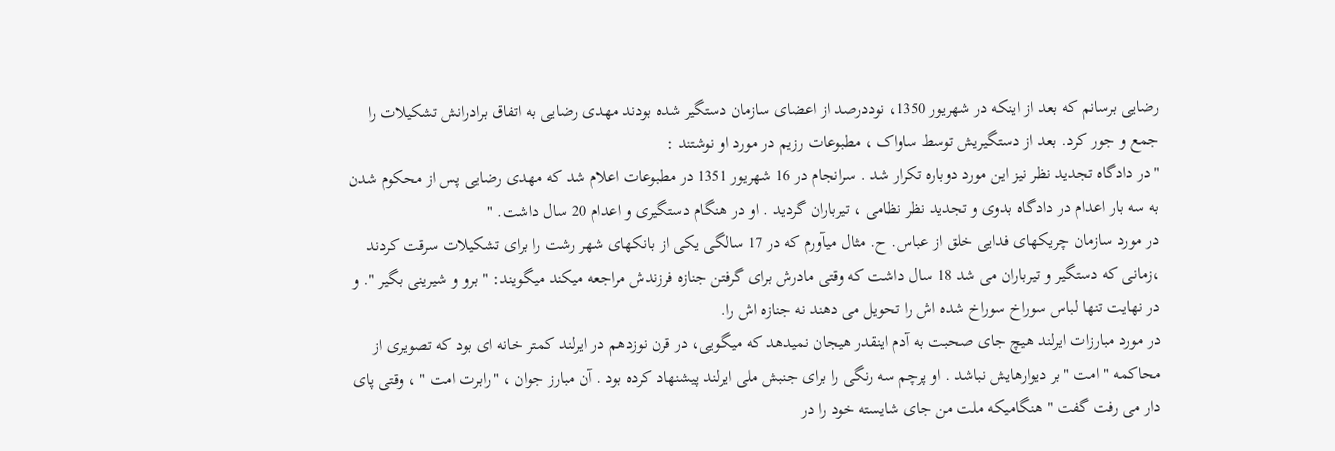رضایی برسانم که بعد از اینکه در شهریور 1350، نوددرصد از اعضای سازمان دستگیر شده بودند مهدی رضایی به اتفاق برادرانش تشکیلات را جمع و جور کرد. بعد از دستگیریش توسط ساواک ، مطبوعات رزیم در مورد او نوشتند :
"در دادگاه تجدید نظر نیز این مورد دوباره تکرار شد . سرانجام در 16 شهریور 1351 در مطبوعات اعلام شد که مهدی رضایی پس از محکوم شدن به سه بار اعدام در دادگاه بدوی و تجدید نظر نظامی ، تیرباران گردید . او در هنگام دستگیری و اعدام 20 سال داشت. "
در مورد سازمان چریکهای فدایی خلق از عباس. ح. مثال میآورم که در 17 سالگی یکی از بانکهای شهر رشت را برای تشکیلات سرقت کردند ،زمانی که دستگیر و تیرباران می شد 18 سال داشت که وقتی مادرش برای گرفتن جنازه فرزندش مراجعه میکند میگویند: " برو و شیرینی بگیر ". و در نهایت تنها لباس سوراخ سوراخ شده اش را تحویل می دهند نه جنازه اش را.
در مورد مبارزات ایرلند هیچ جای صحبت به آدم اینقدر هیجان نمیدهد که میگویی، در قرن نوزدهم در ایرلند کمتر خانه ای بود که تصویری از محاکمه " امت "بر دیوارهایش نباشد . او پرچم سه رنگی را برای جنبش ملی ایرلند پیشنهاد کرده بود . آن مبارز جوان ، "رابرت امت " ، وقتی پای دار می رفت گفت " هنگامیکه ملت من جای شایسته خود را در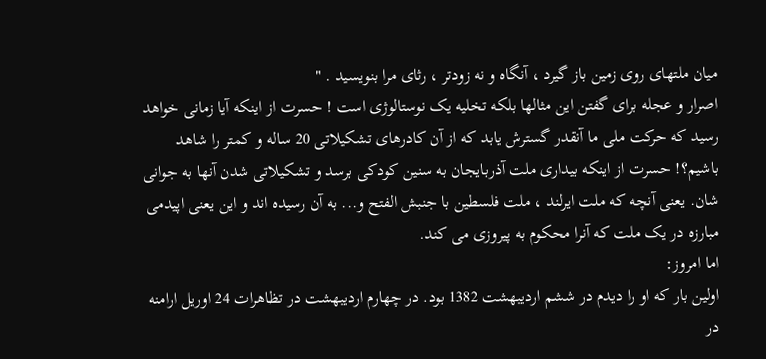میان ملتهای روی زمین باز گیرد ، آنگاه و نه زودتر ، رثای مرا بنویسید . "
اصرار و عجله برای گفتن این مثالها بلکه تخلیه یک نوستالوژی است ! حسرت از اینکه آیا زمانی خواهد رسید که حرکت ملی ما آنقدر گسترش یابد که از آن کادرهای تشکیلاتی 20 ساله و کمتر را شاهد باشیم؟! حسرت از اینکه بیداری ملت آذربایجان به سنین کودکی برسد و تشکیلاتی شدن آنها به جوانی شان. یعنی آنچه که ملت ایرلند ، ملت فلسطین با جنبش الفتح و... به آن رسیده اند و این یعنی اپیدمی مبارزه در یک ملت که آنرا محکوم به پیروزی می کند.
اما امروز:
اولین بار که او را دیدم در ششم اردیبهشت 1382 بود. در چهارم اردیبهشت در تظاهرات 24 اوریل ارامنه در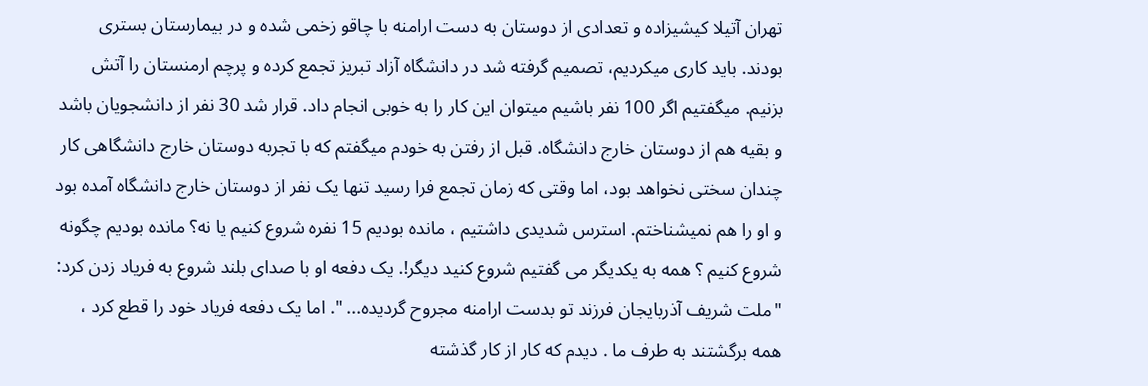تهران آتیلا کیشیزاده و تعدادی از دوستان به دست ارامنه با چاقو زخمی شده و در بیمارستان بستری بودند. باید کاری میکردیم، تصمیم گرفته شد در دانشگاه آزاد تبریز تجمع کرده و پرچم ارمنستان را آتش بزنیم. میگفتیم اگر 100 نفر باشیم میتوان این کار را به خوبی انجام داد. قرار شد 30 نفر از دانشجویان باشد و بقیه هم از دوستان خارج دانشگاه. قبل از رفتن به خودم میگفتم که با تجربه دوستان خارج دانشگاهی کار چندان سختی نخواهد بود، اما وقتی که زمان تجمع فرا رسید تنها یک نفر از دوستان خارج دانشگاه آمده بود و او را هم نمیشناختم. استرس شدیدی داشتیم ، مانده بودیم 15 نفره شروع کنیم یا نه؟ مانده بودیم چگونه شروع کنیم ؟ همه به یکدیگر می گفتیم شروع کنید دیگر!. یک دفعه او با صدای بلند شروع به فریاد زدن کرد: "ملت شریف آذربایجان فرزند تو بدست ارامنه مجروح گردیده... ". اما یک دفعه فریاد خود را قطع کرد ، همه برگشتند به طرف ما . دیدم که کار از کار گذشته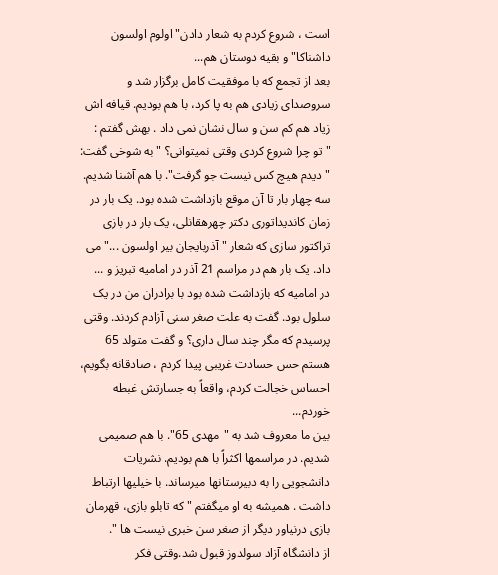است ، شروع کردم به شعار دادن" اولوم اولسون داشناکا" و بقیه دوستان هم...
بعد از تجمع که با موفقیت کامل برگزار شد و سروصدای زیادی هم به پا کرد، با هم بودیم. قیافه اش زیاد هم کم سن و سال نشان نمی داد . بهش گفتم : "تو چرا شروع کردی وقتی نمیتوانی؟ "به شوخی گفت: " دیدم هیچ کس نیست جو گرفت". با هم آشنا شدیم. سه چهار بار تا آن موقع بازداشت شده بود. یک بار در زمان کاندیداتوری دکتر چهرهقانلی، یک بار در بازی تراکتور سازی که شعار " آذربایجان بیر اولسون ..." می داد. یک بار هم در مراسم 21 آذر در امامیه تبریز و ...
در امامیه که بازداشت شده بود با برادران من در یک سلول بود. گفت به علت صغر سنی آزادم کردند. وقتی پرسیدم که مگر چند سال داری؟ و گفت متولد 65 هستم حس حسادت غریبی پیدا کردم ، صادقانه بگویم، احساس خجالت کردم، واقعاً به جسارتش غبطه خوردم...
بین ما معروف شد به "مهدی 65". با هم صمیمی شدیم. در مراسمها اکثراً با هم بودیم. نشریات دانشجویی را به دبیرستانها میرساند. با خیلیها ارتباط داشت . همیشه به او میگفتم " که تابلو بازی، قهرمان بازی درنیاور دیگر از صغر سن خبری نیست ها ".
از دانشگاه آزاد سولدوز قبول شد.وقتی فکر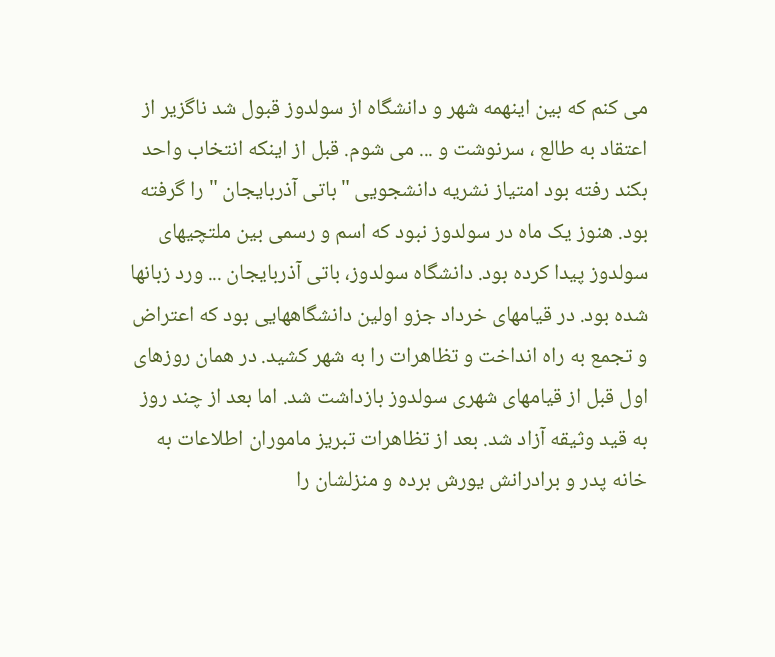می کنم که بین اینهمه شهر و دانشگاه از سولدوز قبول شد ناگزیر از اعتقاد به طالع ، سرنوشت و ... می شوم. قبل از اینکه انتخاب واحد بکند رفته بود امتیاز نشریه دانشجویی "باتی آذربایجان " را گرفته بود. هنوز یک ماه در سولدوز نبود که اسم و رسمی بین ملتچیهای سولدوز پیدا کرده بود. دانشگاه سولدوز، باتی آذربایجان ... ورد زبانها شده بود. در قیامهای خرداد جزو اولین دانشگاههایی بود که اعتراض و تجمع به راه انداخت و تظاهرات را به شهر کشید. در همان روزهای اول قبل از قیامهای شهری سولدوز بازداشت شد. اما بعد از چند روز به قید وثیقه آزاد شد. بعد از تظاهرات تبریز ماموران اطلاعات به خانه پدر و برادرانش یورش برده و منزلشان را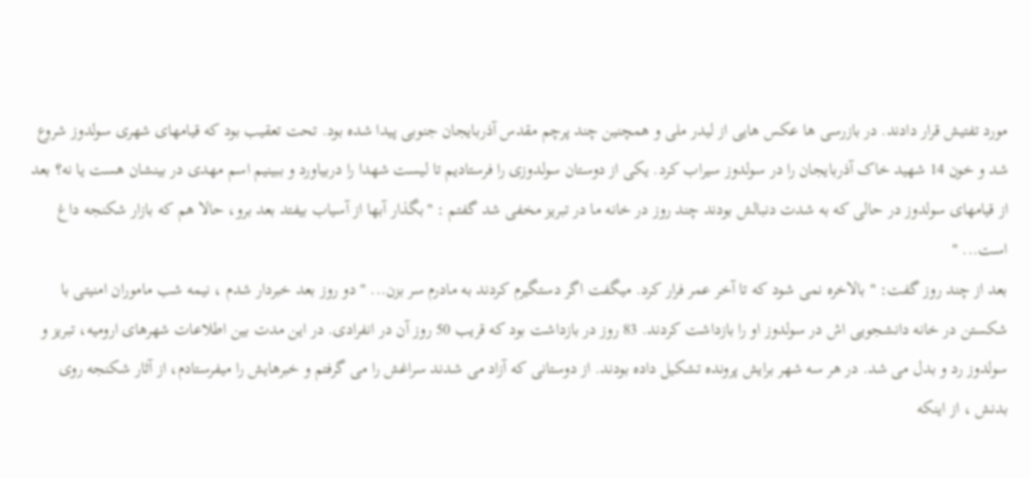مورد تفتیش قرار دادند. در بازرسی ها عکس هایی از لیدر ملی و همچنین چند پرچم مقدس آذربایجان جنوبی پیدا شده بود. تحت تعقیب بود که قیامهای شهری سولدوز شروع شد و خون 14 شهید خاک آذربایجان را در سولدوز سیراب کرد. یکی از دوستان سولدوزی را فرستادیم تا لیست شهدا را دربیاورد و ببینیم اسم مهدی در بینشان هست یا نه؟ بعد از قیامهای سولدوز در حالی که به شدت دنبالش بودند چند روز در خانه ما در تبریز مخفی شد گفتم : "بگذار آبها از آسیاب بیفتد بعد برو، حالا هم که بازار شکنجه داغ است... "
بعد از چند روز گفت: " بالاخره نمی شود که تا آخر عمر فرار کرد. میگفت اگر دستگیرم کردند به مادرم سر بزن... " دو روز بعد خبردار شدم ، نیمه شب ماموران امنیتی با شکستن در خانه دانشجویی اش در سولدوز او را بازداشت کردند. 83 روز در بازداشت بود که قریب 50 روز آن در انفرادی. در این مدت بین اطلاعات شهرهای ارومیه، تبریز و سولدوز رد و بدل می شد. در هر سه شهر برایش پرونده تشکیل داده بودند. از دوستانی که آزاد می شدند سراغش را می گرفتم و خبرهایش را میفرستادم، از آثار شکنجه روی بدنش ، از اینکه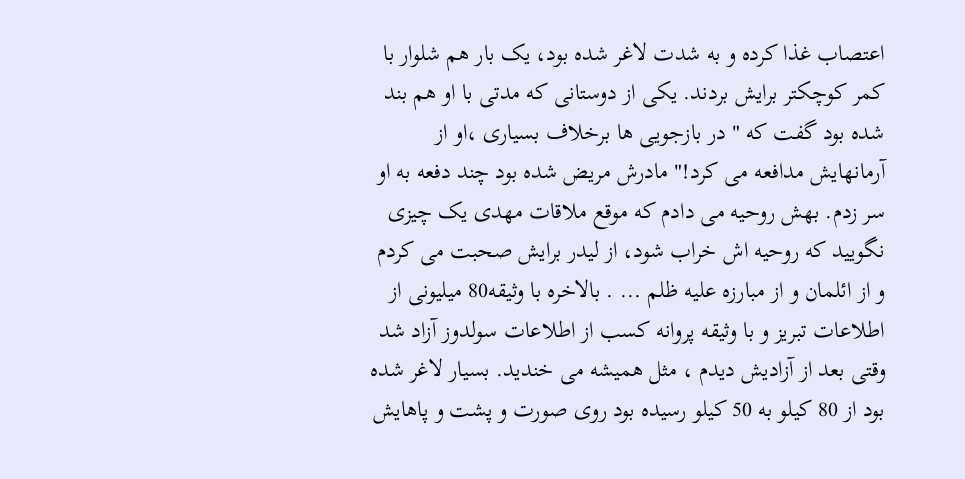اعتصاب غذا کرده و به شدت لاغر شده بود، یک بار هم شلوار با کمر کوچکتر برایش بردند. یکی از دوستانی که مدتی با او هم بند شده بود گفت که " در بازجویی ها برخلاف بسیاری ،او از آرمانهایش مدافعه می کرد!" مادرش مریض شده بود چند دفعه به او سر زدم. بهش روحیه می دادم که موقع ملاقات مهدی یک چیزی نگویید که روحیه اش خراب شود، از لیدر برایش صحبت می کردم و از ائلمان و از مبارزه علیه ظلم ... . بالاخره با وثیقه80 میلیونی از اطلاعات تبریز و با وثیقه پروانه کسب از اطلاعات سولدوز آزاد شد وقتی بعد از آزادیش دیدم ، مثل همیشه می خندید. بسیار لاغر شده بود از 80 کیلو به 50 کیلو رسیده بود روی صورت و پشت و پاهایش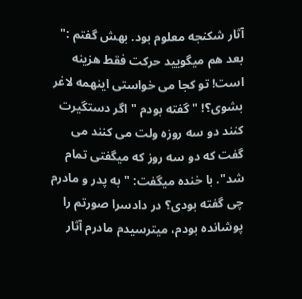آثار شکنجه معلوم بود. بهش گفتم :" بعد هم میگویید حرکت فقط هزینه است! تو کجا می خواستی اینهمه لاغر بشوی؟! " گفته بودم " اگر دستگیرت کنند دو سه روزه ولت می کنند می گفت که دو سه روز که میگفتی تمام شد". با خنده میگفت: " به پدر و مادرم چی گفته بودی؟ در دادسرا صورتم را پوشانده بودم، میترسیدم مادرم آثار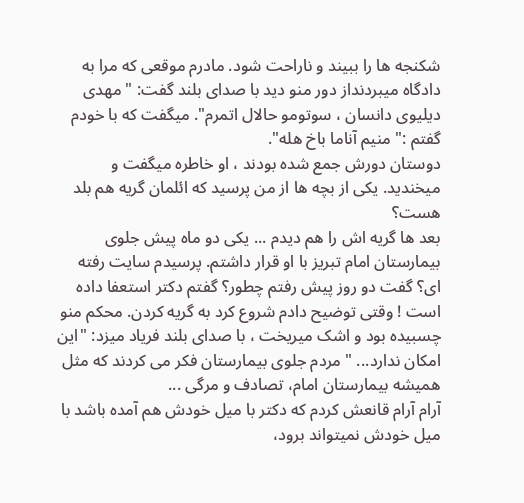شکنجه ها را ببیند و ناراحت شود. مادرم موقعی که مرا به دادگاه میبردنداز دور منو دید با صدای بلند گفت: " مهدی دیلیوی دانسان ، سوتومو حالال اتمرم". میگفت که با خودم گفتم :" منیم آناما باخ هله".
دوستان دورش جمع شده بودند ، او خاطره میگفت و میخندید. یکی از بچه ها از من پرسید که ائلمان گریه هم بلد هست؟
بعد ها گریه اش را هم دیدم ... یکی دو ماه پیش جلوی بیمارستان امام تبریز با او قرار داشتم. پرسیدم سایت رفته ای؟ گفت دو روز پیش رفتم چطور؟ گفتم دکتر استعفا داده است ! وقتی توضیح دادم شروع کرد به گریه کردن. محکم منو چسبیده بود و اشک میریخت ، با صدای بلند فریاد میزد: "این امکان ندارد... " مردم جلوی بیمارستان فکر می کردند که مثل همیشه بیمارستان امام، تصادف و مرگی ...
آرام آرام قانعش کردم که دکتر با میل خودش هم آمده باشد با میل خودش نمیتواند برود،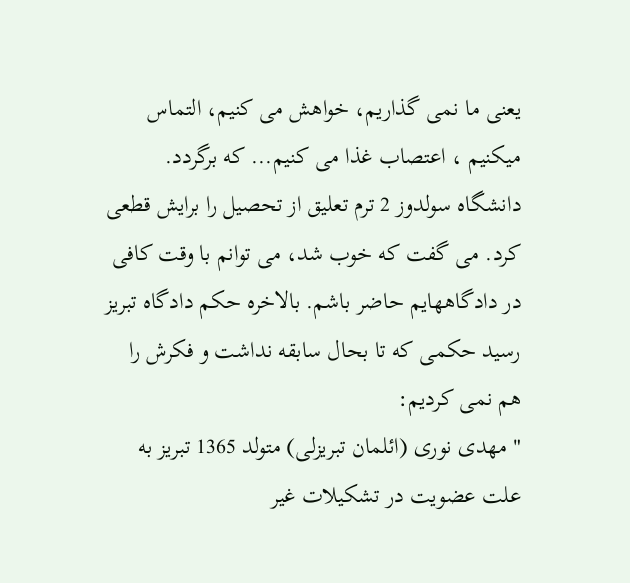یعنی ما نمی گذاریم، خواهش می کنیم، التماس میکنیم ، اعتصاب غذا می کنیم... که برگردد.
دانشگاه سولدوز 2 ترم تعلیق از تحصیل را برایش قطعی کرد. می گفت که خوب شد، می توانم با وقت کافی در دادگاههایم حاضر باشم. بالاخره حکم دادگاه تبریز رسید حکمی که تا بحال سابقه نداشت و فکرش را هم نمی کردیم:
" مهدی نوری (ائلمان تبریزلی) متولد 1365 تبریز به علت عضویت در تشکیلات غیر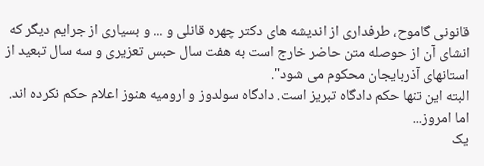قانونی گاموح، طرفداری از اندیشه های دکتر چهره قانلی و ... و بسیاری از جرایم دیگر که انشای آن از حوصله متن حاضر خارج است به هفت سال حبس تعزیری و سه سال تبعید از استانهای آذربایجان محکوم می شود".
البته این تنها حکم دادگاه تبریز است. دادگاه سولدوز و ارومیه هنوز اعلام حکم نکرده اند.
اما امروز...
یک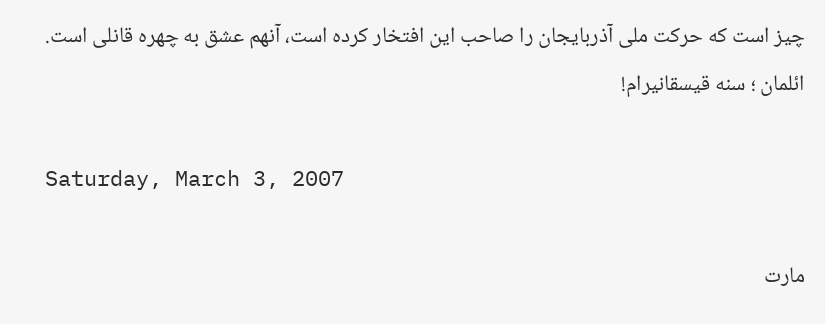چیز است که حرکت ملی آذربایجان را صاحب این افتخار کرده است، آنهم عشق به چهره قانلی است.
ائلمان ؛ سنه قیسقانیرام!

Saturday, March 3, 2007

مارت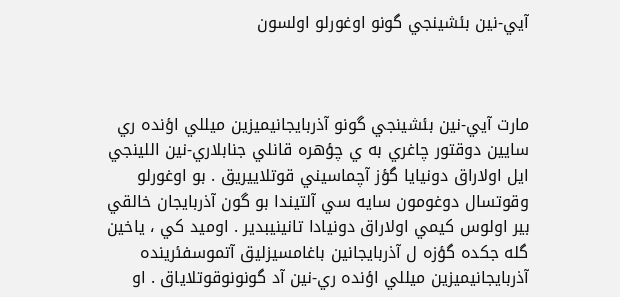آيي-نين بئشينجي گونو اوغورلو اولسون



مارت آيي-نين بئشينجي گونو آذربايجانيميزين ميللي اؤنده ري سايين دوقتور چاغري به ي چؤهره قانلي جنابلاري-نين اللينجي ايل اولاراق دونيايا گؤز آچماسيني قوتلاييريق . بو اوغورلو وقوتسال دوغومون سايه سي آلتيندا بو گون آذربايجان خالقي بير اولوس كيمي اولاراق دونيادا تانينيبدير . اوميد كي ، ياخين گله جكده گؤزه ل آذربايجانين باغامسيزليق آتموسفئرينده آذربايجانيميزين ميللي اؤنده ري-نين آد گونونوقوتلاياق . او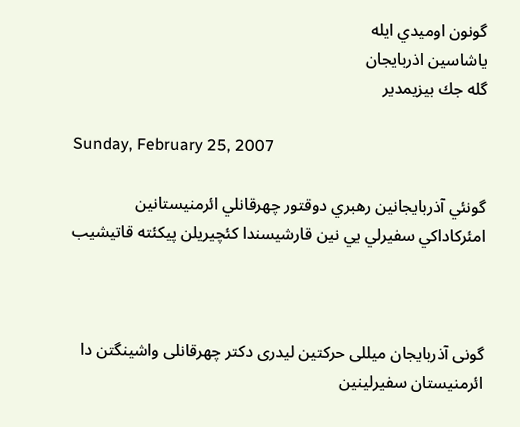گونون اوميدي ايله
ياشاسين اذربايجان
گله جك بيزيمدير

Sunday, February 25, 2007

گونئي آذربايجانين رهبري دوقتور چهرقانلي ائرمنيستانين امئركاداكي سفيرلي يي نين قارشيسندا كئچيريلن پيكئته قاتيشيب



گونی آذربایجان میللی حرکتین لیدری دکتر چهرقانلی واشینگتن دا ائرمنیستان سفیرلینین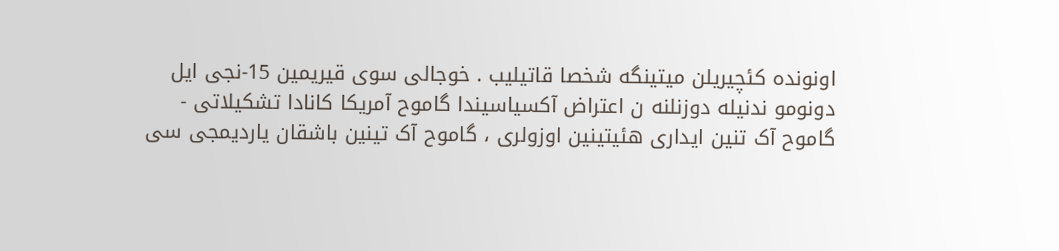اونونده کئچیریلن میتینگه شخصا قاتیلیب . خوجالی سوی قیریمین 15-نجی ایل دونومو ندنیله دوزنلنه ن اعتراض آکسیاسیندا گاموح آمریکا کانادا تشکیلاتی - گاموح آک تنین ایداری هئیتینین اوزولری ، گاموح آک تینین باشقان یاردیمجی سی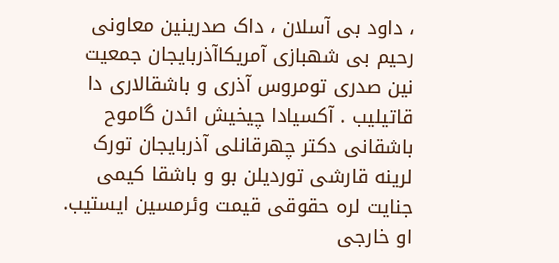، داود بی آسلان ، داک صدرینین معاونی رحیم بی شهبازی آمریکاآذربایجان جمعیت نین صدری تومروس آذری و باشقالاری دا قاتیلیب . آکسیادا چیخیش ائدن گاموح باشقانی دکتر چهرقانلی آذربایجان تورک لرینه قارشی توردیلن بو و باشقا کیمی جنایت لره حقوقی قیمت وئرمسین ایستیب.
او خارجی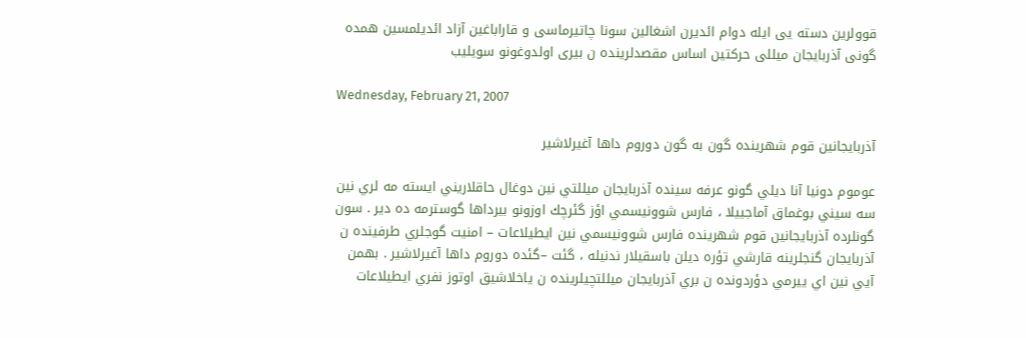قوولرین دسته یی ایله دوام ائدیرن اشغالین سونا چاتیرماسی و قاراباغین آزاد ائدیلمسین همده گونی آذربایجان میللی حرکتین اساس مقصدلرینده ن بیری اولدوغونو سویلیب

Wednesday, February 21, 2007

آذربايجانين قوم شهرينده گون به گون دوروم داها آغيرلاشير

عوموم دونيا آنا ديلي گونو عرفه سينده آذربايجان ميللتي نين دوغال حاقلاريني ايسته مه لري نين سه سيني بوغماق آماجييلا ، فارس شوونيسمي اؤز گئرچك اوزونو بيرداها گوسترمه ده دير . سون گونلرده آذربايجانين قوم شهرينده فارس شوونيسمي نين ايطيلاعات – امنيت گوجلري طرفينده ن آذربايجان گنجلرينه قارشي تؤره ديلن باسقيلار ندنيله ، گئت –گئده دوروم داها آغيرلاشير . بهمن آيي نين اي ييرمي دؤردونده ن بري آذربايجان ميللتچيلرينده ن ياخلاشيق اوتوز نفري ايطيلاعات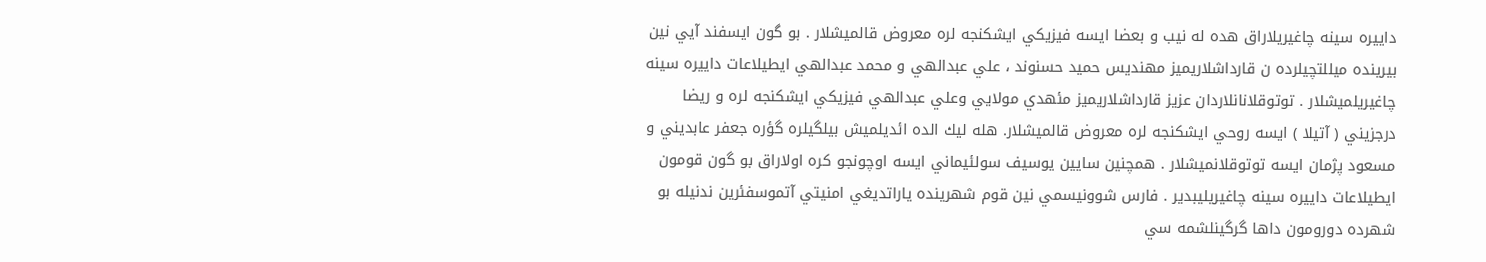داييره سينه چاغيريلاراق هده له نيب و بعضا ايسه فيزيكي ايشكنجه لره معروض قالميشلار . بو گون ايسفند آيي نين بيرينده ميللتچيلرده ن قارداشلاريميز مهنديس حميد حسنوند ، علي عبدالهي و محمد عبدالهي ايطيلاعات داييره سينه چاغيريلميشلار . توتوقلانانلاردان عزيز قارداشلاريميز مئهدي مولايي وعلي عبدالهي فيزيكي ايشكنجه لره و ريضا درجزيني ( آتيلا ) ايسه روحي ايشكنجه لره معروض قالميشلار. هله ليك الده ائديلميش بيلگيلره گؤره جعفر عابديني و مسعود پژمان ايسه توتوقلانميشلار . همچنين سايين يوسيف سولئيماني ايسه اوچونجو كره اولاراق بو گون قومون ايطيلاعات داييره سينه چاغيريليبدير . فارس شوونيسمي نين قوم شهرينده ياراتديغي امنيتي آتموسفئرين ندنيله بو شهرده دورومون داها گرگينلشمه سي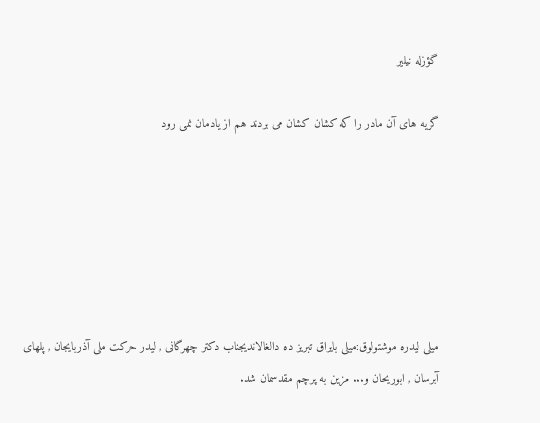گؤزله نيلير

گریه های آن مادر را که کشان کشان می بردند هم از یادمان نمی رود






میلی لیدره موشتولوق:میلی بایراق تبریز ده دالغالاندیجناب دکتر چهرگانی , لیدر حرکت ملی آذربایجان , پلهای آبرسان , ابوریحان و... مزین به پرچم مقدسمان شد.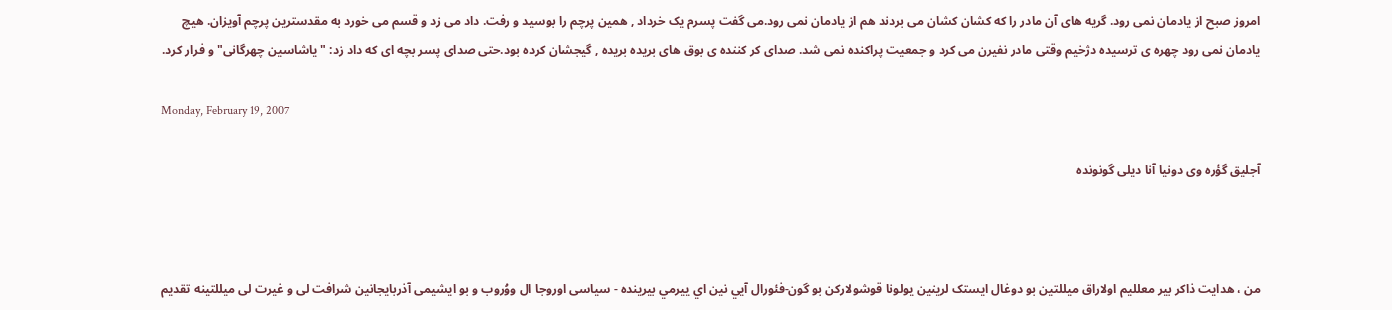امروز صبح از یادمان نمی رود. گریه های آن مادر را که کشان کشان می بردند هم از یادمان نمی رود.می گفت پسرم یک خرداد , همین پرچم را بوسید و رفت. داد می زد و قسم می خورد به مقدسترین پرچم آویزان. هیچ یادمان نمی رود چهره ی ترسیده دژخیم وقتی مادر نفیرن می کرد و جمعیت پراکنده نمی شد. صدای کر کننده ی بوق های بریده بریده , گیجشان کرده بود.حتی صدای پسر بچه ای که داد زد: "یاشاسین چهرگانی" و فرار کرد.

Monday, February 19, 2007

آجلیق گؤره وی دونیا آنا دیلی گونونده



من ، هدایت ذاکر بیر معللیم اولاراق میللتین بو دوغال ایستک لرینین یولونا قوشولارکن بو گون-فئورال آيي نين اي ييرمي بيرينده - سیاسی اوروجا ال ووُروب و بو ایشیمی آذربایجانین شرافت لی و غیرت لی میللتینه تقدیم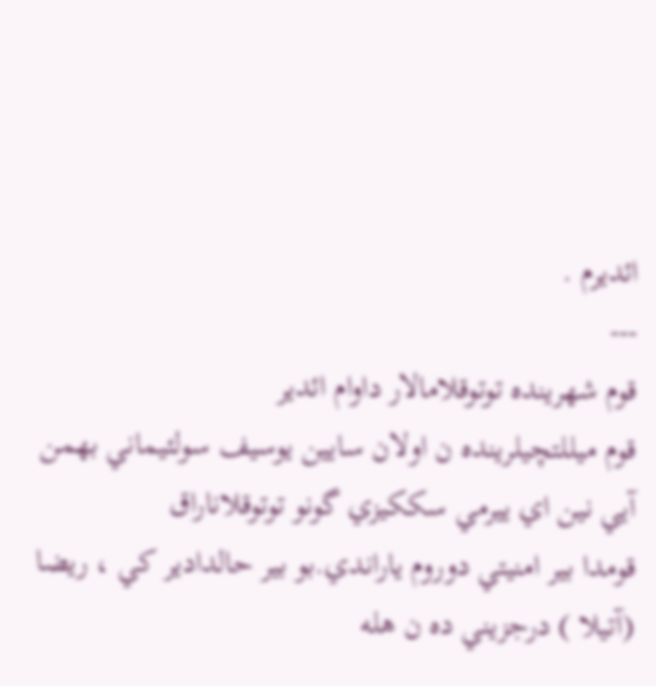ائدیرم .
---
قوم شهرينده توتوقلامالار داوام ائدير
قوم ميللتچيلرينده ن اولان سايين يوسيف سولئيماني بهمن آيي نين اي ييرمي سككيزي گونو توتوقلاناراق
قومدا بير امنيتي دوروم ياراندي.بو بير حالدادير كي ، ريضا (آتيلا ) درجزيني ده ن هله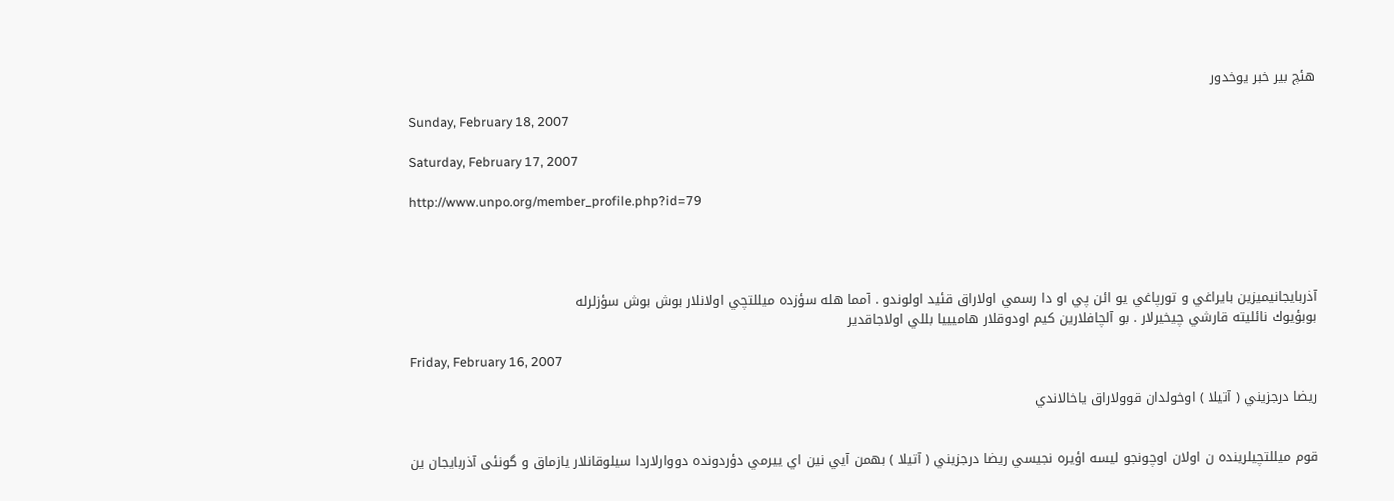هئچ بير خبر يوخدور

Sunday, February 18, 2007

Saturday, February 17, 2007

http://www.unpo.org/member_profile.php?id=79




آذربايجانيميزين بايراغي و تورپاغي يو ائن پي او دا رسمي اولاراق قئيد اولوندو . آمما هله سؤزده ميللتچي اولانلار بوش بوش سؤزلرله
بوبؤيوك نائليته قارشي چيخيرلار . بو آلچافلارين كيم اودوقلار هاميييا بللي اولاجاقدير

Friday, February 16, 2007

ريضا درجزيني ( آتيلا ) اوخولدان قوولاراق ياخالاندي


قوم ميللتچيلرينده ن اولان اوچونجو ليسه اؤيره نجيسي ريضا درجزيني ( آتيلا ) بهمن آيي نين اي ييرمي دؤردونده دووارلاردا سيلوقانلار يازماق و گونئی آذربايجان ين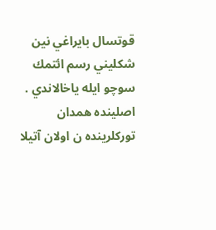قوتسال بايراغي نين شكليني رسم ائتمك سوچو ايله ياخالاندي . اصلينده همدان توركلرينده ن اولان آتيلا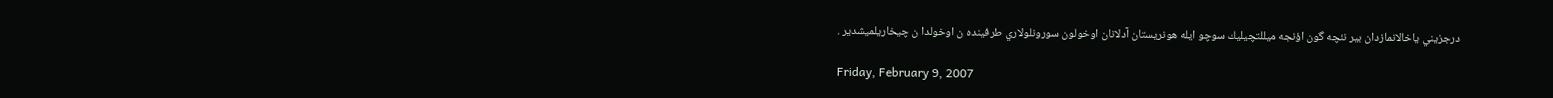درجزيني ياخالانمازدان بير نئچه گون اؤنجه ميللتچيليك سوچو ايله هونريستان آدلانان اوخولون سورونلولاري طرفينده ن اوخولدا ن چيخاريلميشدير .

Friday, February 9, 2007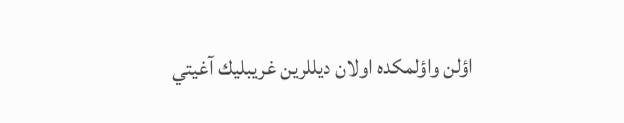اؤلن واؤلمكده اولان ديللرين غريبليك آغيتي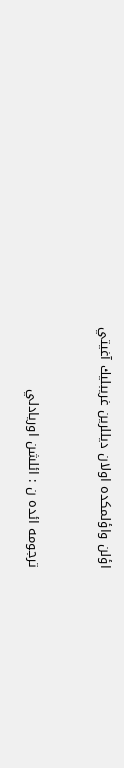اؤلن واؤلمكده اولان ديللرين غريبليك آغيتي


ترجومه ائده ن : ائلشن اوريادلي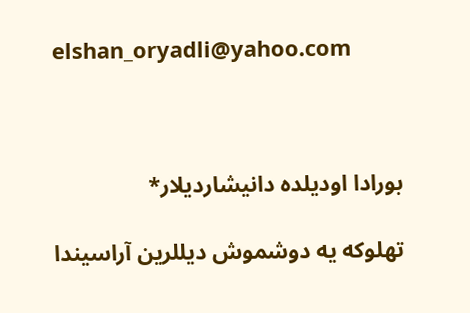elshan_oryadli@yahoo.com



بورادا اوديلده دانيشارديلار*

تهلوكه يه دوشموش ديللرين آراسيندا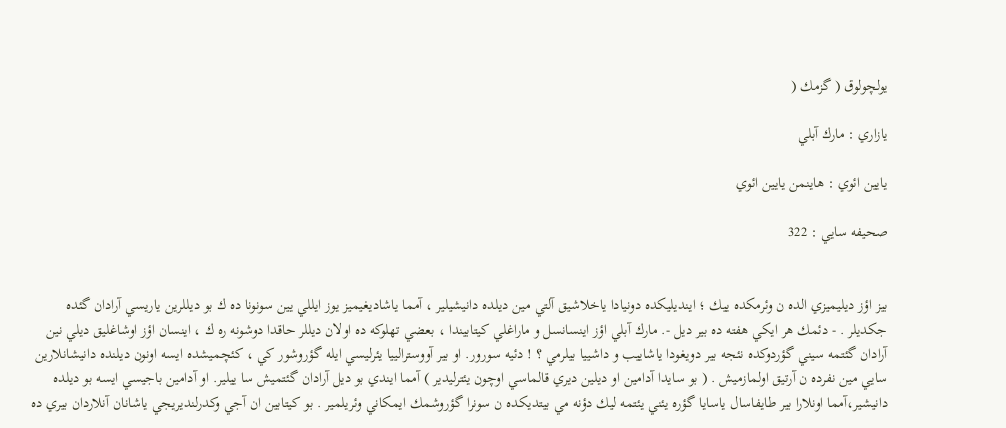يولچولوق ( گزمك (

يازاري : مارك آبلي

يايين ائوي : هاينمن يايين ائوي

صحيفه سايي : 322


بيز اؤز ديليميزي الده ن وئرمكده ييك ؛ اينديليكده دونيادا ياخلاشيق آلتي مين ديلده دانيشيلير ، آمما ياشاديغيميز يوز ايللي يين سونونا ده ك بو ديللرين ياريسي آرادان گئده جكديلر . - دئمك هر ايكي هفته ده بير ديل -. مارك آبلي اؤز اينسانسل و ماراغلي كيتابيندا ، بعضي تهلوكه ده اولان ديللر حاقدا دوشونه ره ك ، اينسان اؤز اوشاغليق ديلي نين آرادان گئتمه سيني گؤردوكده نئجه بير دويغودا ياشاييب و داشييا بيلرمي ؟‌ ! دئيه سورور. او بير آووسترالييا يئرليسي ايله گؤروشور كي ، كئچميشده ايسه اونون ديلنده دانيشانلارين سايي مين نفرده ن آرتيق اولمازميش . ( بو سايدا آدامين او ديلين ديري قالماسي اوچون يئترليدير ) آمما ايندي بو ديل آرادان گئتميش سا ييلير. او آدامين باجيسي ايسه بو ديلده دانيشير،آمما اونلارا بير طايفاسال ياسايا گؤره يئني يئتمه ليك دؤنه مي بيتديكده ن سونرا گؤروشمك ايمكاني وئريلمير . بو كيتابين ان آجي وكدرلنديريجي ياشانان آنلاردان بيري ده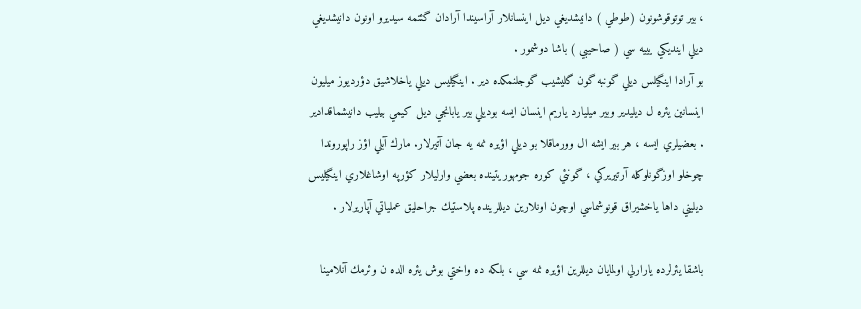، بير توتوقوشونون (طوطي ) دانيشديغي ديل اينسانلار آراسيندا آرادان گئتمه سيديرو اونون دانيشديغي ديلي اينديكي يييه سي ( صاحيبي ) باشا دوشمور .
بو آرادا اينگيلس ديلي گونبه گون گليشيب گوجلنمكده دير . اينگيليس ديلي ياخلاشيق دؤرديوز ميليون اينسانين يئره ل ديليدير وبير ميليارد ياريم اينسان ايسه بوديلي بير يابانجي ديل كيمي بيليب دانيشماقدادير . بعضيلري ايسه ، هر بير ايشه ال وورماقلا بو ديلي اؤيره نمه يه جان آتيرلار. مارك آبلي اؤز راپوروندا چوخلو اوزگونلوكله آرتيريركي ، گونئي كوره جومهوريتينده بعضي وارليلار كؤرپه اوشاغلاري اينگيليس ديليني داها ياخشيراق قونوشماسي اوچون اونلارين ديللرينده پلاستيك جراحليق عملياتي آپاريرلار .

باشقا يئرلرده يارارلي اولمايان ديللرين اؤيره نمه سي ، بلكه ده واختي بوش يئره الده ن وئرمك آنلامينا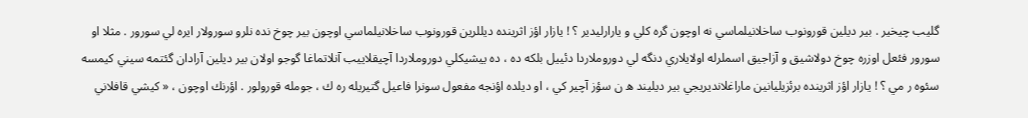گليب چيخير . بير ديلين قورونوب ساخلانيلماسي نه اوچون گره كلي و يارارليدير ؟ ! يازار اؤز اثرينده ديللرين قورونوب ساخلانيلماسي اوچون بير چوخ نده نلرو سورولار ايره لي سورور . مثلا او سورور فئعل اوزره چوخ دولاشيق و آزاجيق اسملرله اولايلاري دنگه لي دوروملاردا دئييل بلكه ده ، ده ييشيكلي دوروملاردا آچيقلاييب آنلاتماغا گوجو اولان بير ديلين آرادان گئتمه سيني كيمسه سئوه ر مي ؟ ! يازار اؤز اثرينده برئزيليانين ماراغلانديريجي بير ديليند ه ن سؤز آچير كي ، او ديلده اؤنجه مفعول سونرا فاعيل گتيريله ره ك ، جومله قورولور . اؤرنك اوچون ، « كيشي قافلاني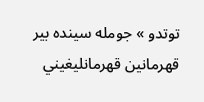توتدو » جومله سينده بير قهرمانين قهرمانليغيني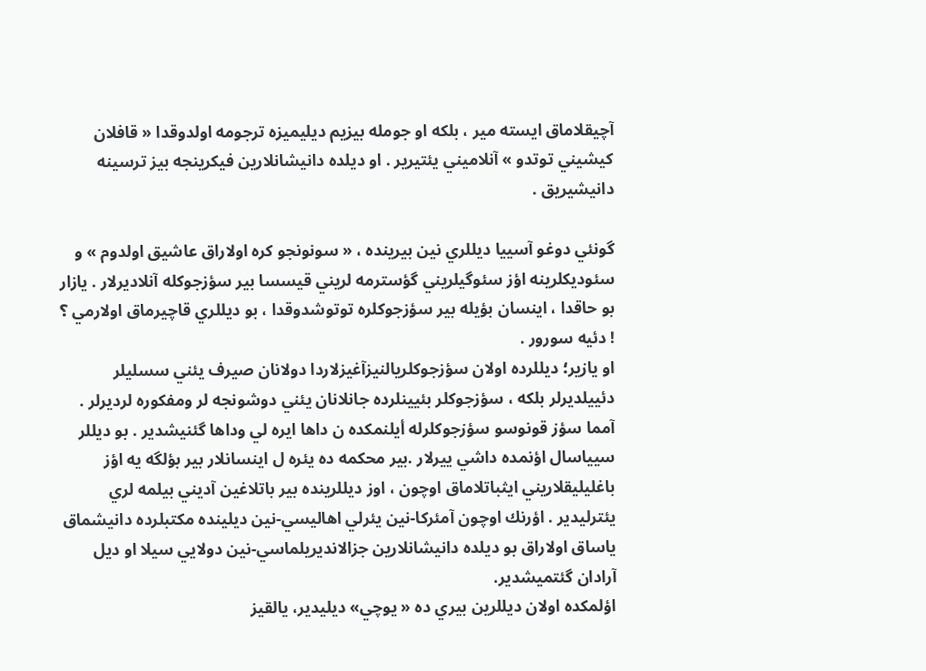آچيقلاماق ايسته مير ، بلكه او جومله بيزيم ديليميزه ترجومه اولدوقدا « قافلان كيشيني توتدو » آنلاميني يئتيرير . او ديلده دانيشانلارين فيكرينجه بيز ترسينه دانيشيريق .

گونئي دوغو آسييا ديللري نين بيرينده ، « سونونجو كره اولاراق عاشيق اولدوم » و سئوديكلرينه اؤز سئوگيلريني گؤسترمه لريني قيسسا بير سؤزجوكله آنلاديرلار . يازار بو حاقدا ، اينسان بؤيله بير سؤزجوكلره توتوشدوقدا ، بو ديللري قاچيرماق اولارمي ؟ ! دئيه سورور .
او يازير؛ ديللرده اولان سؤزجوكلريالنيزآغيزلاردا دولانان صيرف يئني سسليلر دئييلديرلر بلكه ، سؤزجوكلر بئيينلرده جانلانان يئني دوشونجه لر ومفكوره لرديرلر . آمما سؤز قونوسو سؤزجوكلرله أيلنمكده ن داها ايره لي وداها گئنيشدير . بو ديللر سيياسال اؤنمده داشي ييرلار .بير محكمه ده يئره ل اينسانلار بير بؤلگه يه اؤز باغليليقلاريني ايثباتلاماق اوچون ، اوز ديللرينده بير باتلاغين آديني بيلمه لري يئترليدير . اؤرنك اوچون آمئركا-نين يئرلي اهاليسي-نين ديلينده مكتبلرده دانيشماق ياساق اولاراق بو ديلده دانيشانلارين جزالانديريلماسي-نين دولايي سيلا او ديل آرادان گئتميشدير.
اؤلمكده اولان ديللرين بيري ده « يوچي» ديليدير، يالقيز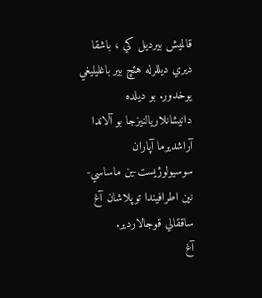قالميش بيرديل كي ، باشقا ديري ديللرله هئچ بير باغليليغي يوخدور. بو ديلده دانيشانلاريالنيزجا بو آلاندا آراشديرما آپاران سوسيولوژيست-ين ماساسي-نين اطرافيندا توپلاشان آغ ساققالي قوجالاردير.
آغ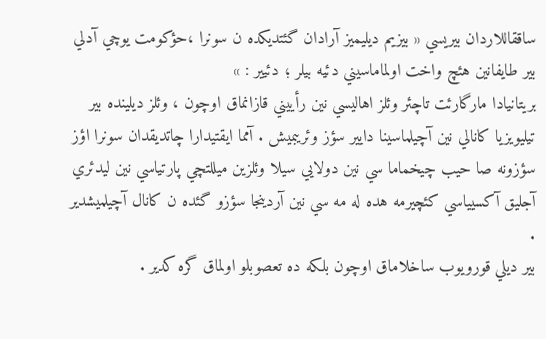ساققاللاردان بيريسي « بيزيم ديليميز آرادان گئتديكده ن سونرا ،حؤكومت يوچي آدلي بير طايفانين هئچ واخت اولماماسيني دئيه بيلر ؛ دئيير : »
بريتانيادا مارگارئت تاچئر وئلز اهاليسي نين رأييني قازانماق اوچون ، وئلز ديلينده بير تيليويزيا كانالي نين آچيلماسينا دايير سؤز وئريبميش . آمما ايقتيدارا چاتديقدان سونرا اؤز سؤزونه صا حيب چيخماما سي نين دولايي سيلا وئلزين ميللتچي پارتياسي نين ليدئري آجليق آكسيياسي كئچيرمه هده له مه سي نين آردينجا سؤزو گئده ن كانال آچيلميشدير .
بير ديلي قورويوب ساخلاماق اوچون بلكه ده تعصوبلو اولماق گره كدير .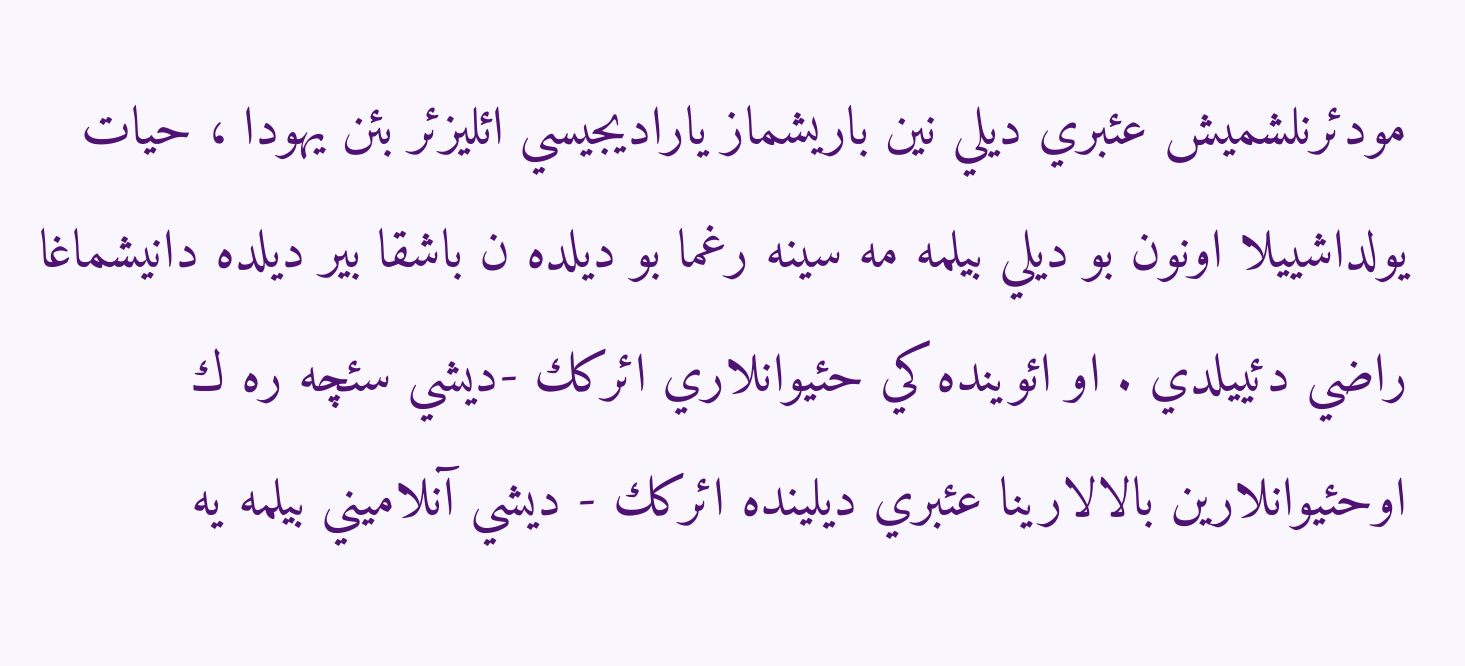مودئرنلشميش عئبري ديلي نين باريشماز ياراديجيسي ائليزئر بئن يهودا ، حيات يولداشييلا اونون بو ديلي بيلمه مه سينه رغما بو ديلده ن باشقا بير ديلده دانيشماغا راضي دئييلدي . او ائوينده كي حئيوانلاري ائركك -ديشي سئچه ره ك اوحئيوانلارين بالالارينا عئبري ديلينده ائركك - ديشي آنلاميني بيلمه يه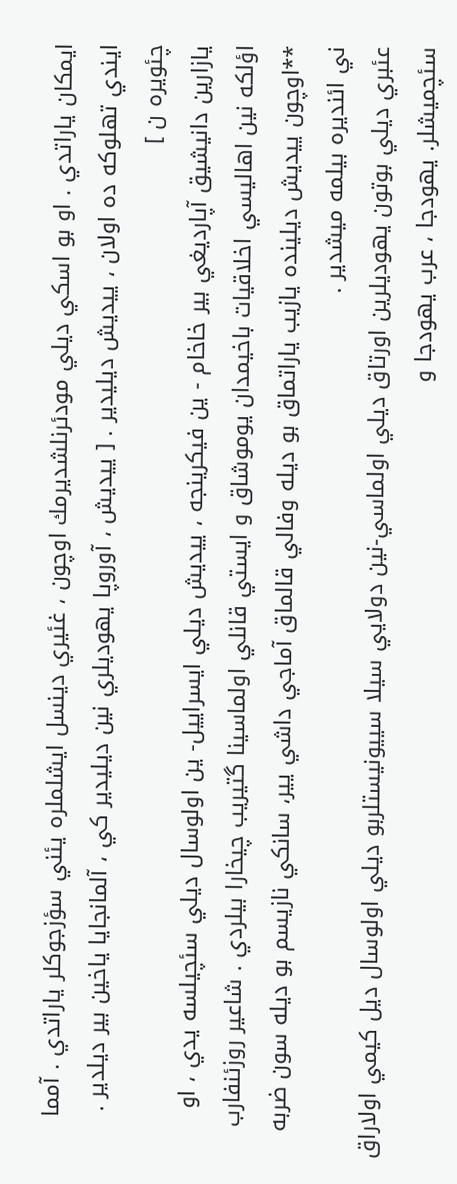ايمكان ياراتدي . او بو اسكي ديلي مودئرنلشديرمك اوچون ، غئيري دينسل ايشلملره يئني سؤزجوكلر ياراتدي . آمما ايندي تهلوكه ده اولان ، ييديش ديليدير . [ ييديش ، آوروپا يهوديلري نين ديليدير كي ، آلمانجايا ياخين بير ديلدير . چئويره ن ]
يازارين دانيشيق آپارديغي بير خاخام - ين فيكرينجه ، ييديش ديلي ايسراييل- ين اولوسال ديلي سئچيلسه يدي ، او اؤلكه نين اهاليسي اخلاقيات باخيمدان يوموشاق و ايستي قانلي اولماسينا گتيريب چيخارا بيلردي . شاعير روزئنفارب **اوچون ييديش ديلينده يازيب ياراتماق بو ديله وفالي قالماق آماجي داشي يير، سانكي نازيسم بو ديله سون ضربه ني ائنديره بيلمه ميشدير .
عئبري ديلي بوتون يهوديلرين اورتاق ديلي اولماسي-نين دولايي سيلا سييونيستلربو ديلي اولوسال ديل كيمي اولاراق سئچميشلر. يهودجا ، عرب يهودجا و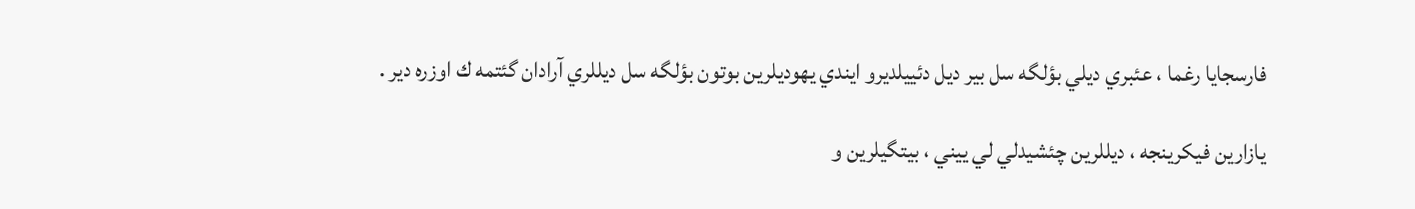فارسجايا رغما ، عئبري ديلي بؤلگه سل بير ديل دئييلديرو ايندي يهوديلرين بوتون بؤلگه سل ديللري آرادان گئتمه ك اوزره دير .

يازارين فيكرينجه ، ديللرين چئشيدلي لي ييني ، بيتگيلرين و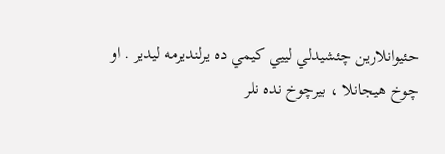حئيوانلارين چئشيدلي لييي كيمي ده يرلنديرمه ليدير . او چوخ هيجانلا ، بيرچوخ نده نلر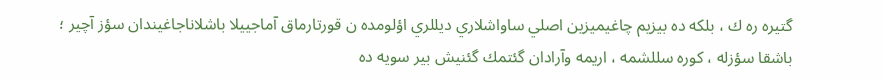گتيره ره ك ، بلكه ده بيزيم چاغيميزين اصلي ساواشلاري ديللري اؤلومده ن قورتارماق آماجييلا باشلاناجاغيندان سؤز آچير ؛ باشقا سؤزله ، كوره سللشمه ، اريمه وآرادان گئتمك گئنيش بير سويه ده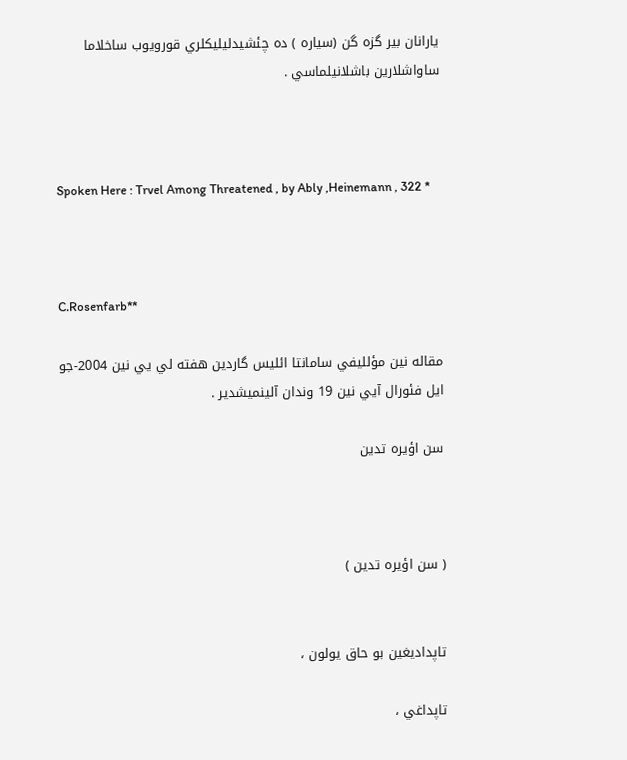يارانان بير گزه گن (سياره ) ده چئشيدليليكلري قورويوب ساخلاما ساواشلارين باشلانيلماسي .



Spoken Here : Trvel Among Threatened , by Ably ,Heinemann , 322 *



C.Rosenfarb**

مقاله نين مؤلليفي سامانتا ائليس گاردين هفته لي يي نين 2004-جو ايل فئورال آيي نين 19 وندان آلينميشدير .

سن اؤيره تدين



( سن اؤيره تدين )


تاپداديغين بو حاق يولون ،

تاپداغي ،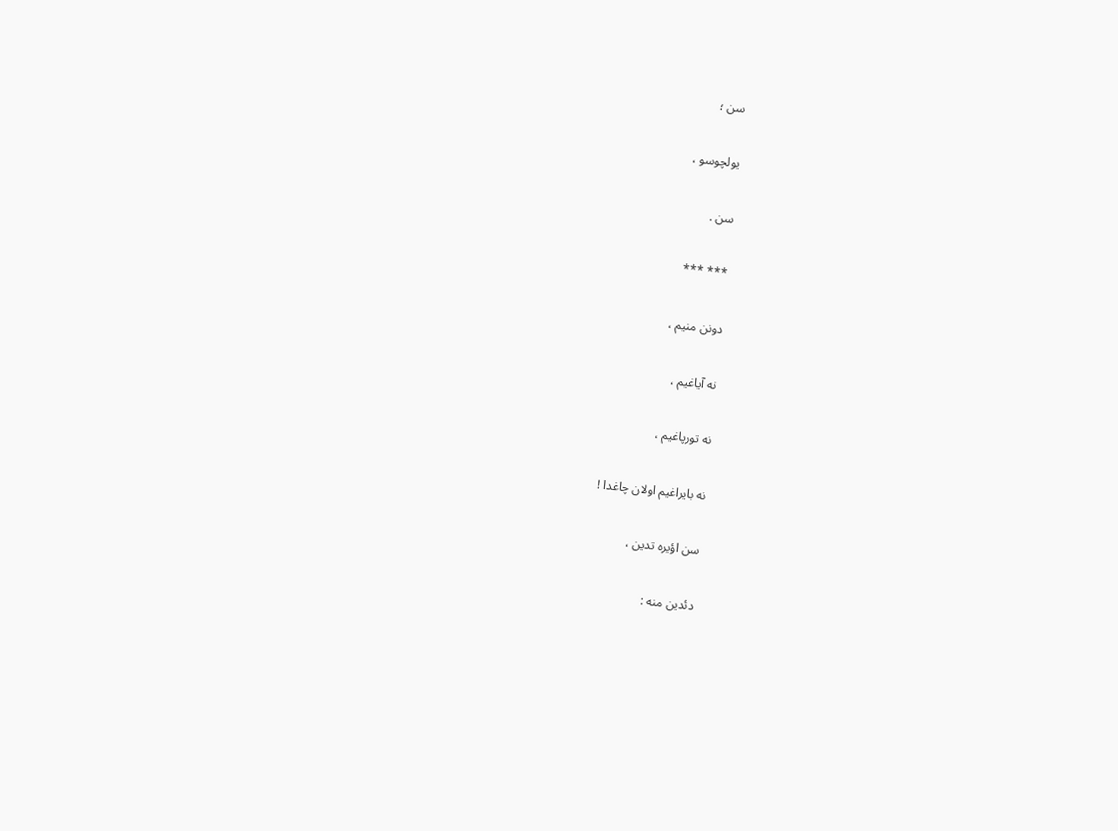سن ؛

يولچوسو ،

سن .

*** ***

دونن منيم ،

نه آياغيم ،

نه تورپاغيم ،

نه بايراغيم اولان چاغدا !

سن اؤيره تدين ،

دئدين منه :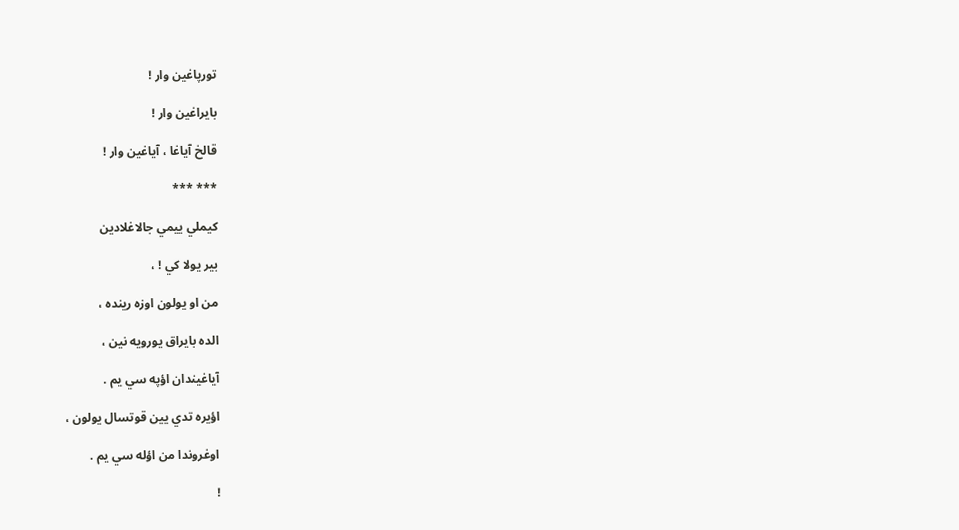تورپاغين وار !

بايراغين وار !

قالخ آياغا ، آياغين وار !

*** ***

كيملي ييمي جالاغلادين

بير يولا كي ! ،

من او يولون اوزه رينده ،

الده بايراق يورويه نين ،

آياغيندان اؤپه سي يم .

اؤيره تدي يين قوتسال يولون ،

اوغروندا من اؤله سي يم .

!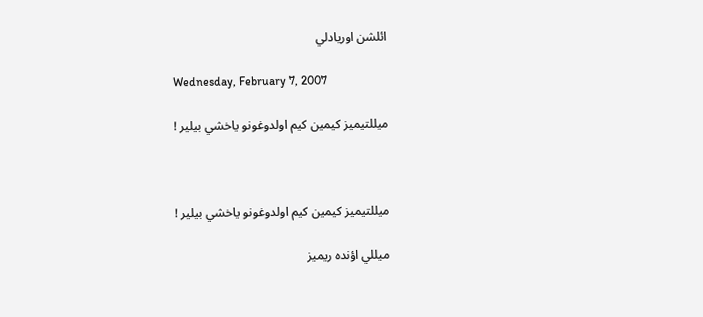ائلشن اوريادلي

Wednesday, February 7, 2007

ميللتيميز كيمين كيم اولدوغونو ياخشي بيلير !



ميللتيميز كيمين كيم اولدوغونو ياخشي بيلير !

ميللي اؤنده ريميز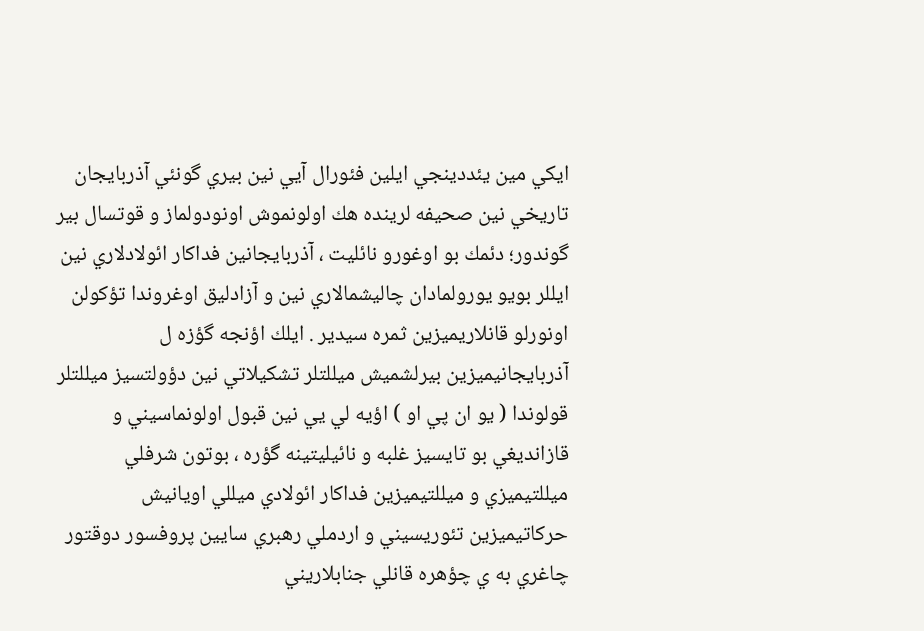ايكي مين يئددينجي ايلين فئورال آيي نين بيري گونئي آذربايجان تاريخي نين صحيفه لرينده هك اولونموش اونودولماز و قوتسال بير گوندور؛ دئمك بو اوغورو نائليت ، آذربايجانين فداكار ائولادلاري نين ايللر بويو يورولمادان چاليشمالاري نين و آزادليق اوغروندا تؤكولن اونورلو قانلاريميزين ثمره سيدير . ايلك اؤنجه گؤزه ل آذربايجانيميزين بيرلشميش ميللتلر تشكيلاتي نين دؤولتسيز ميللتلر قولوندا ( يو ان پي او ) اؤيه لي يي نين قبول اولونماسيني و قازانديغي بو تايسيز غلبه و نائيليتينه گؤره ، بوتون شرفلي ميللتيميزي و ميللتيميزين فداكار ائولادي ميللي اويانيش حركاتيميزين تئوريسيني و اردملي رهبري سايين پروفسور دوقتور چاغري به ي چؤهره قانلي جنابلاريني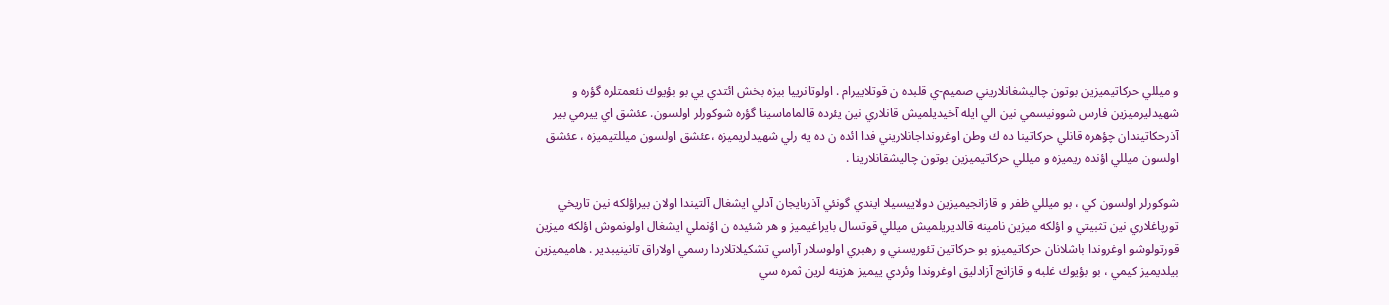و ميللي حركاتيميزين بوتون چاليشغانلاريني صميم-ي قلبده ن قوتلاييرام . اولوتانرييا بيزه بخش ائتدي يي بو بؤيوك نئعمتلره گؤره و شهيدليرميزين فارس شوونيسمي نين الي ايله آخيديلميش قانلاري نين يئرده قالماماسينا گؤره شوكورلر اولسون. عئشق اي ييرمي بير آذرحكاتيندان چؤهره قانلي حركاتينا ده ك وطن اوغرونداجانلاريني فدا ائده ن ده يه رلي شهيدلريميزه ،عئشق اولسون ميللتيميزه ، عئشق اولسون ميللي اؤنده ريميزه و ميللي حركاتيميزين بوتون چاليشقانلارينا .

شوكورلر اولسون كي ، بو ميللي ظفر و قازانجيميزين دولاييسيلا ايندي گونئي آذربايجان آدلي ايشغال آلتيندا اولان بيراؤلكه نين تاريخي تورپاغلاري نين تثبيتي و اؤلكه ميزين نامينه قالديريلميش ميللي قوتسال بايراغيميز و هر شئيده ن اؤنملي ايشغال اولونموش اؤلكه ميزين قورتولوشو اوغروندا باشلانان حركاتيميزو بو حركاتين تئوريسني و رهبري اولوسلار آراسي تشكيلاتلاردا رسمي اولاراق تانينيبدير . هاميميزين بيلديميز كيمي ، بو بؤيوك غلبه و قازانج آزادليق اوغروندا وئردي ييميز هزينه لرين ثمره سي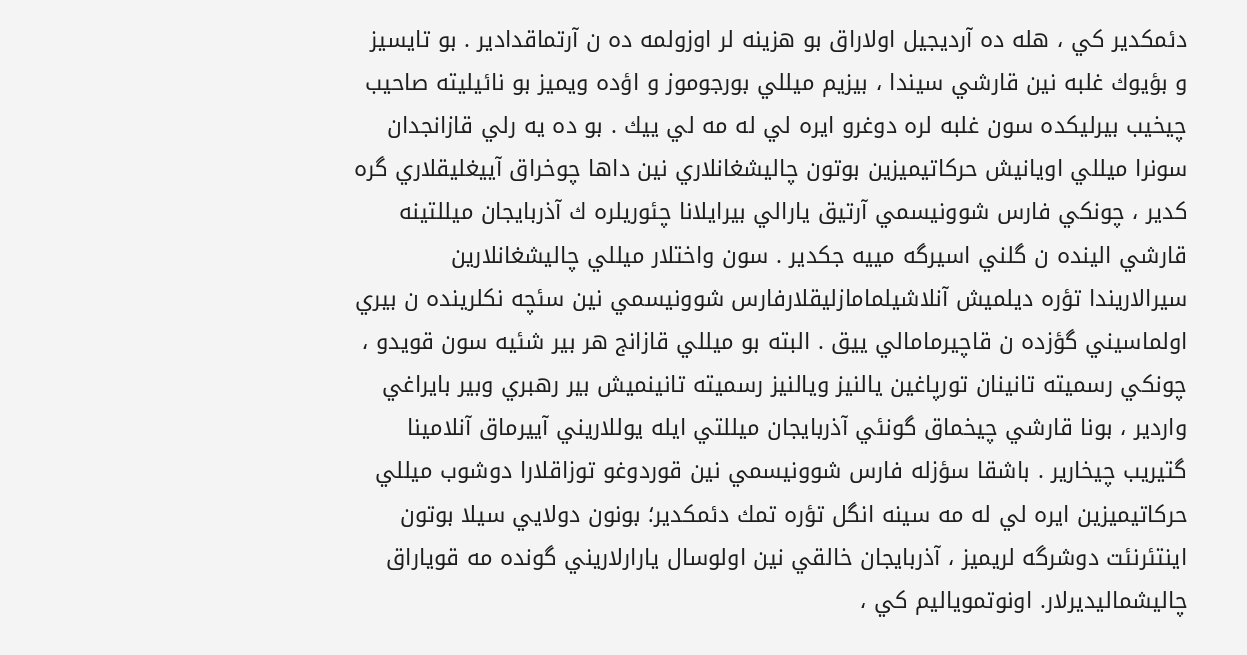دئمكدير كي ، هله ده آرديجيل اولاراق بو هزينه لر اوزولمه ده ن آرتماقدادير . بو تايسيز و بؤيوك غلبه نين قارشي سيندا ، بيزيم ميللي بورجوموز و اؤده ويميز بو نائيليته صاحيب چيخيب بيرليكده سون غلبه لره دوغرو ايره لي له مه لي ييك . بو ده يه رلي قازانجدان سونرا ميللي اويانيش حركاتيميزين بوتون چاليشغانلاري نين داها چوخراق آييغليقلاري گره كدير ، چونكي فارس شوونيسمي آرتيق يارالي بيرايلانا چئوريلره ك آذربايجان ميللتينه قارشي الينده ن گلني اسيرگه مييه جكدير . سون واختلار ميللي چاليشغانلارين سيرالاريندا تؤره ديلميش آنلاشيلمامازليقلارفارس شوونيسمي نين سئچه نكلرينده ن بيري اولماسيني گؤزده ن قاچيرمامالي ييق . البته بو ميللي قازانج هر بير شئيه سون قويدو ، چونكي رسميته تانينان تورپاغين يالنيز ويالنيز رسميته تانينميش بير رهبري وبير بايراغي واردير ، بونا قارشي چيخماق گونئي آذربايجان ميللتي ايله يوللاريني آييرماق آنلامينا گتيريب چيخارير . باشقا سؤزله فارس شوونيسمي نين قوردوغو توزاقلارا دوشوب ميللي حركاتيميزين ايره لي له مه سينه انگل تؤره تمك دئمكدير؛ بونون دولايي سيلا بوتون اينتئرنئت دوشرگه لريميز ، آذربايجان خالقي نين اولوسال يارارلاريني گونده مه قوياراق چاليشماليديرلار. اونوتموياليم كي ،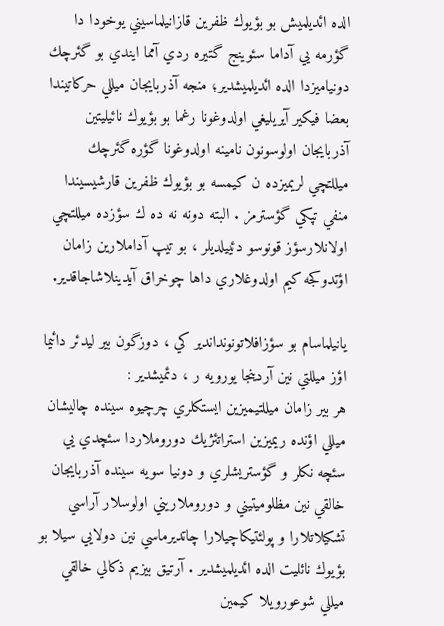الده ائديلميش بو بؤيوك ظفرين قازانيلماسيني يوخودا دا گؤرمه يي آداما سئوينج گتيره ردي آمما ايندي بو گئرچك دونياميزدا الده ائديلميشدير؛ منجه آذربايجان ميللي حركاتيندا بعضا فيكير آيريليغي اولدوغونا رغما بو بؤيوك نائيليتين آذربايجان اولوسونون نامينه اولدوغونا گؤره گئرچك ميللتچي لريميزده ن كيمسه بو بؤيوك ظفرين قارشيسيندا منفي تپكي گؤسترمز . البته دونه نه ده ك سؤزده ميللتچي اولانلارسؤز قونوسو دئييلديلر ، بو تيپ آداملارين زامان اؤتدوكجه كيم اولدوغلاري داها چوخراق آيدينلاشاجاقدير.

يانيلماسام بو سؤزافلاتونونداندير كي ، دوزگون بير ليدئر دائيما اؤز ميللتي نين آردينجا يورويه ر ، دئميشدير :
هر بير زامان ميللتيميزين ايستكلري چرچيوه سينده چاليشان ميللي اؤنده ريميزين استراتئژيك دوروملاردا سئچدي يي سئچه نكلر و گؤستريشلري و دونيا سويه سينده آذربايجان خالقي نين مظلوميتيني و دوروملاريني اولوسلار آراسي تشكيلاتلارا و پولئتيكاچيلارا چاتديرماسي نين دولايي سيلا بو بؤيوك نائليت الده ائديلميشدير . آرتيق بيزيم ذكالي خالقي ميللي شوعورويلا كيمين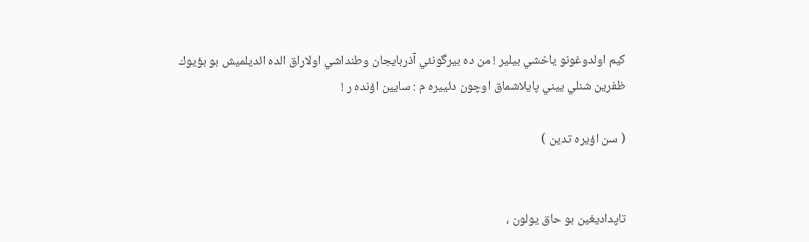كيم اولدوغونو ياخشي بيلير ! من ده بيرگونئي آذربايجان وطنداشي اولاراق الده ائديلميش بو بؤيوك ظفرين شنلي ييني پايلاشماق اوچون دئييره م : سايين اؤنده ر !

( سن اؤيره تدين )


تاپداديغين بو حاق يولون ،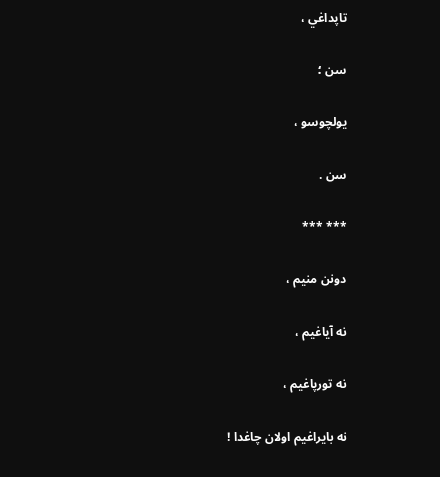تاپداغي ،

سن ؛

يولچوسو ،

سن .

*** ***

دونن منيم ،

نه آياغيم ،

نه تورپاغيم ،

نه بايراغيم اولان چاغدا !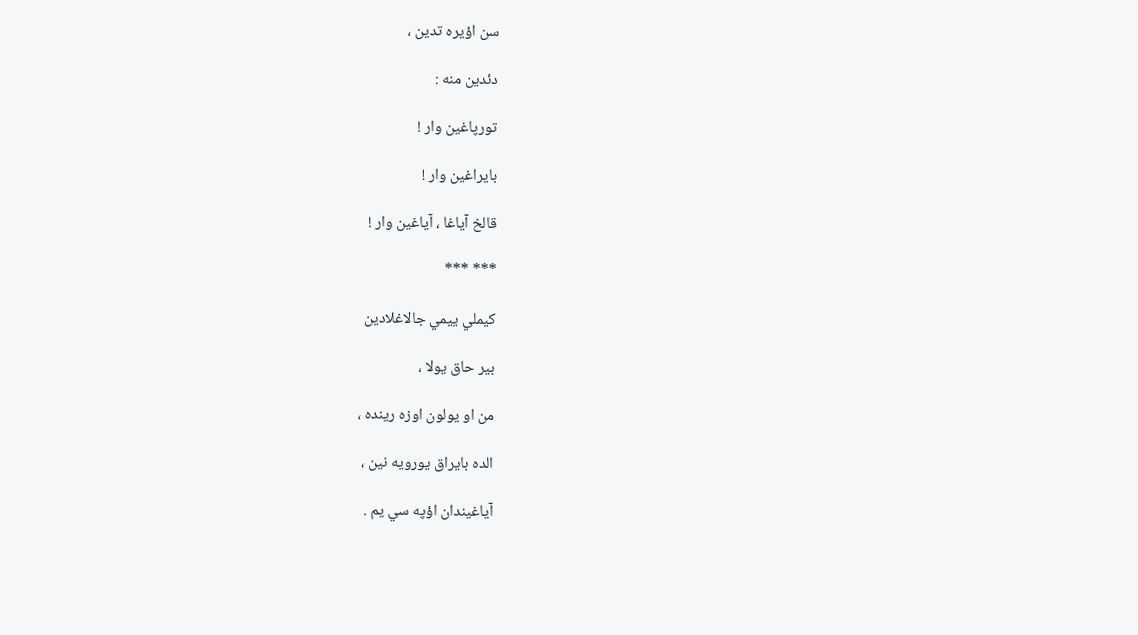سن اؤيره تدين ،

دئدين منه :

تورپاغين وار !

بايراغين وار !

قالخ آياغا ، آياغين وار !

*** ***

كيملي ييمي جالاغلادين

بير حاق يولا ،

من او يولون اوزه رينده ،

الده بايراق يورويه نين ،

آياغيندان اؤپه سي يم .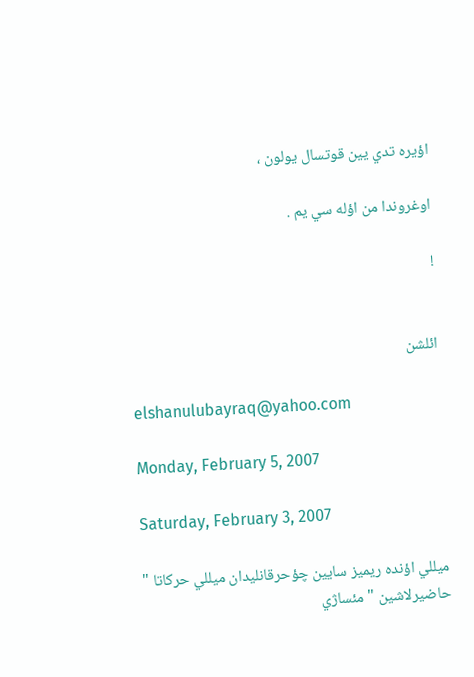اؤيره تدي يين قوتسال يولون ،

اوغروندا من اؤله سي يم .

!


ائلشن

elshanulubayraq@yahoo.com

Monday, February 5, 2007

Saturday, February 3, 2007

ميللي اؤنده ريميز سايين چؤحرقانليدان ميللي حرکاتا " حاضيرلاشين " مئساژي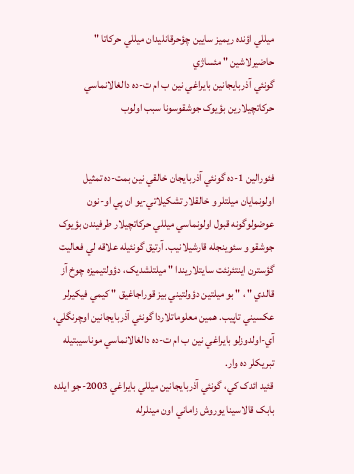ميللي اؤنده ريميز سايين چؤحرقانليدان ميللي حرکاتا " حاضيرلاشين " مئساژي
گونئي آذربايجانين بايراغي نين ب ام ت-ده دالغالانماسي حرکاتچيلارين بؤيوک جوشقوسونا سبب اولوب


فئورالين 1-ده گونئي آذربايجان خالقي نين بمت-ده تمثيل اولونمايان ميلتلر و خالقلار تشکيلاتي-يو ان پي او-نون عوضولوگونه قبول اولونماسي ميللي حرکاتچيلار طرفيندن بؤيوک جوشقو و سئوينجله قارشيلانيب. آرتيق گونئيله علاقه لي فعاليت گؤسترن اينتئرنئت سايتلاريندا " ميلتلشديک، دؤولتيميزه چوخ آز قالدي " ، " بو ميلتين دؤولتيني بيز قوراجاغيق " کيمي فيکيرلر عکسيني تاپيب. همين معلوماتلاردا گونئي آذربايجانين اوچرنگلي، آي-اولدوزلو بايراغي نين ب ام ت-ده دالغالانماسي موناسيبتيله تبريکلر ده وار.
قئيد ائدک کي، گونئي آذربايجانين ميللي بايراغي 2003-جو ايلده بابک قالاسينا يوروش زاماني اون مينلرله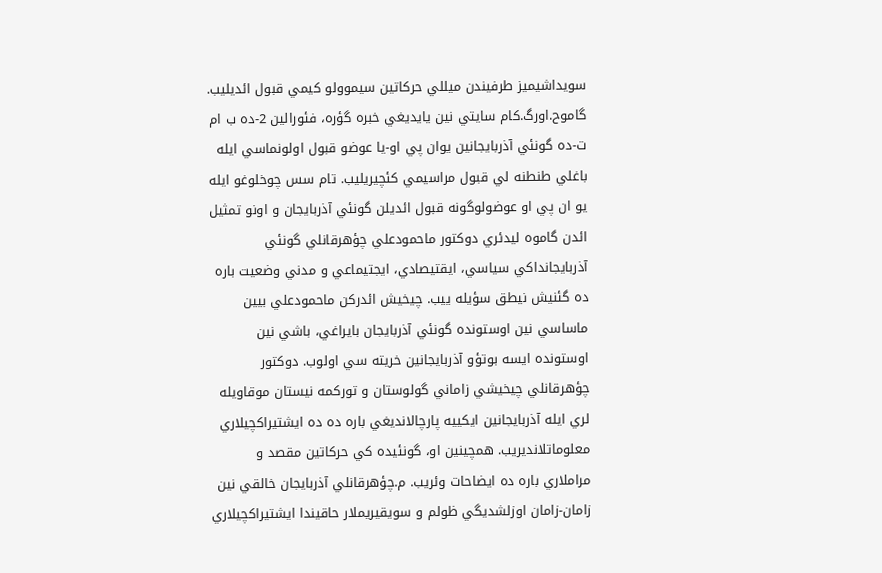سويداشيميز طرفيندن ميللي حرکاتين سيموولو کيمي قبول ائديليب. گاموح.اورگ.كام سايتي نين يايديغي خبره گؤره، فئورالين 2-ده ب ام ت-ده گونئي آذربايجانين يوان پي او-يا عوضو قبول اولونماسي ايله باغلي طنطنه لي قبول مراسيمي کئچيريليب. تام سس چوخلوغو ايله يو ان پي او عوضولوگونه قبول ائديلن گونئي آذربايجان و اونو تمثيل ائدن گاموه ليدئري دوکتور ماحمودعلي چؤهرقانلي گونئي آذربايجانداکي سياسي، ايقتيصادي، ايجتيماعي و مدني وضعيت باره ده گئنيش نيطق سؤيله ييب. چيخيش ائدرکن ماحمودعلي بيين ماساسي نين اوستونده گونئي آذربايجان بايراغي، باشي نين اوستونده ايسه بوتؤو آذربايجانين خريته سي اولوب. دوکتور چؤهرقانلي چيخيشي زاماني گولوستان و تورکمه نيستان موقاويله لري ايله آذربايجانين ايکييه پارچالانديغي باره ده ده ايشتيراکچيلاري معلوماتلانديريب. همچينين او، گونئيده کي حرکاتين مقصد و مراملاري باره ده ايضاحات وئريب. م.چؤهرقانلي آذربايجان خالقي نين زامان-زامان اوزلشديگي ظولم و سويقيريملار حاقيندا ايشتيراکچيلاري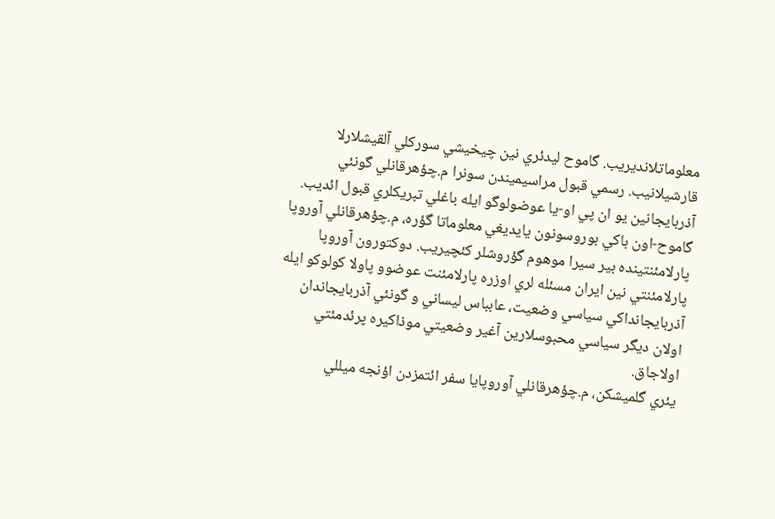معلوماتلانديريب. گاموح ليدئري نين چيخيشي سورکلي آلقيشلارلا قارشيلانيب. رسمي قبول مراسيميندن سونرا م.چؤهرقانلي گونئي آذربايجانين يو ان پي او-يا عوضولوگو ايله باغلي تبريکلري قبول ائديب. گاموح-اون باکي بوروسونون يايديغي معلوماتا گؤره، م.چؤهرقانلي آوروپا پارلامئنتينده بير سيرا موهوم گؤروشلر کئچيريب. دوکتورون آوروپا پارلامئنتي نين ايران مسئله لري اوزره پارلامئنت عوضوو پاولا کولوکو ايله آذربايجانداکي سياسي وضعيت، عابباس ليساني و گونئي آذربايجاندان اولان ديگر سياسي محبوسلارين آغير وضعيتي موذاکيره پرئدمئتي اولاجاق.
يئري گلميشکن، م.چؤهرقانلي آوروپايا سفر ائتمزدن اؤنجه ميللي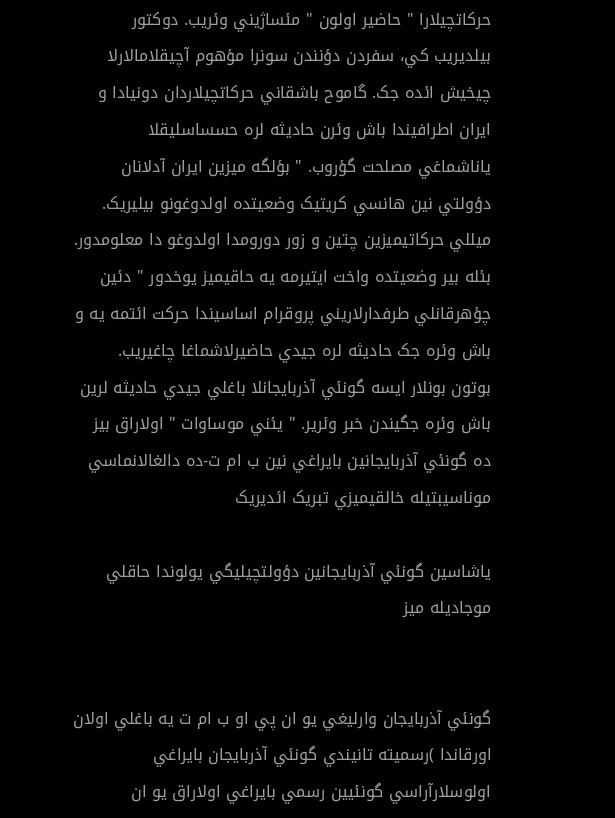حرکاتچيلارا " حاضير اولون " مئساژيني وئريب. دوکتور بيلديريب کي، سفردن دؤنندن سونرا مؤهوم آچيقلامالارلا چيخيش ائده جک. گاموح باشقاني حرکاتچيلاردان دونيادا و ايران اطرافيندا باش وئرن حاديثه لره حسساسليقلا ياناشماغي مصلحت گؤروب. " بؤلگه ميزين ايران آدلانان دؤولتي نين هانسي کريتيک وضعيتده اولدوغونو بيليريک. ميللي حرکاتيميزين چتين و زور دورومدا اولدوغو دا معلومدور. بئله بير وضعيتده واخت ايتيرمه يه حاقيميز يوخدور " دئين چؤهرقانلي طرفدارلاريني پروقرام اساسيندا حرکت ائتمه يه و باش وئره جک حاديثه لره جيدي حاضيرلاشماغا چاغيريب.
بوتون بونلار ايسه گونئي آذربايجانلا باغلي جيدي حاديثه لرين باش وئره جگيندن خبر وئرير. " يئني موساوات " اولاراق بيز ده گونئي آذربايجانين بايراغي نين ب ام ت-ده دالغالانماسي موناسيبتيله خالقيميزي تبريک ائديريک

ياشاسين گونئي آذربايجانين دؤولتچيليگي يولوندا حاقلي موجاديله ميز


گونئي آذربايجان وارليغي یو ان پي او ب ام ت يه باغلي اولان اورقاندا )رسميته تانيندي گونئي آذربايجان بايراغي اولوسلارآراسي گونئيين رسمي بايراغي اولاراق یو ان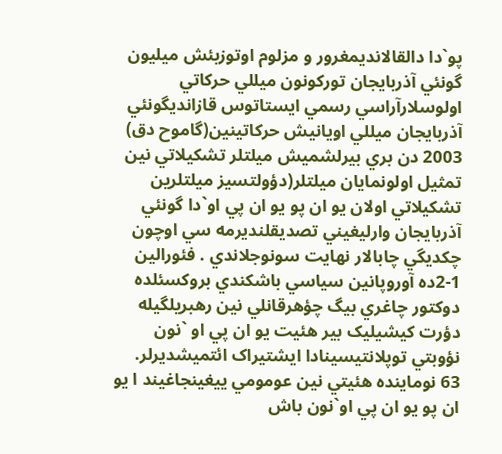پو`دا دالقالانديمغرور و مزلوم اوتوزبئش ميليون گونئي آذربايجان تورکونون ميللي حرکاتي اولوسلارآراسي رسمي ايستاتوس قازانديگونئي آذربايجان ميللي اويانيش حرکاتينين(گاموح دق) 2003 دن بري بيرلشميش ميلتلر تشکيلاتي نين تمثيل اولونمايان ميلتلر(دؤولتسيز ميلتلرين تشکيلاتي اولان یو ان پو يو ان پي او`دا گونئي آذربايجان وارليغيني تصديقلنديرمه سي اوچون چکديگي چابالار نهايت سونوجلاندي . فئورالين 1-2ده آوروپانين سياسي باشکندي بروکسئلده دوکتور چاغري بيگ چؤهرقانلي نين رهبريلگيله دؤرت کيشيليک بير هئيت یو ان پي او `نون نؤوبتي توپلانتيسينادا ايشتيراک ائتميشديرلر. 63 نوماينده هئيتي نين عومومي ييغينجاغيند ا یو ان پو يو ان پي او`نون باش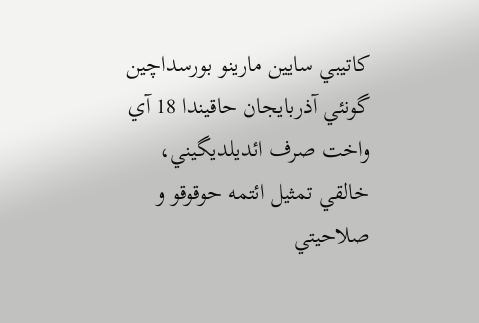کاتيبي سايين مارينو بورسداچين گونئي آذربايجان حاقيندا 18 آي واخت صرف ائديلديگيني، خالقي تمثيل ائتمه حوقوقو و صلاحيتي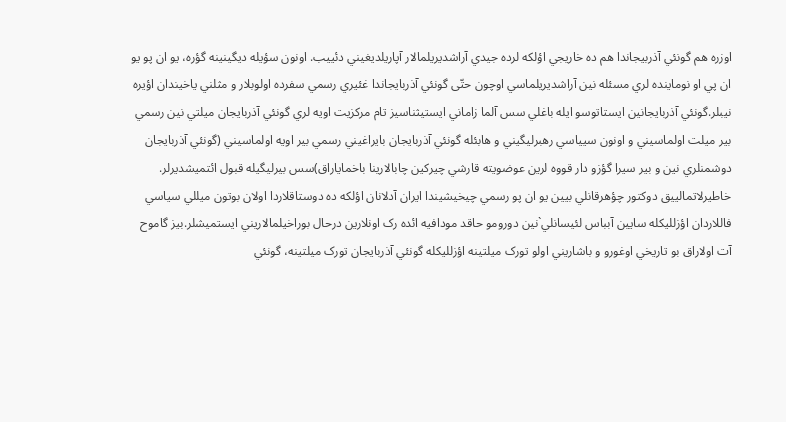اوزره هم گونئي آذربيجاندا هم ده خاريجي اؤلکه لرده جيدي آراشديريلمالار آپاريلديغيني دئييب. اونون سؤيله ديگينينه گؤره، یو ان پو يو ان پي او نوماينده لري مسئله نين آراشديريلماسي اوچون حتّی گونئي آذربايجاندا غئيري رسمي سفرده اولوبلار و مثلني ياخيندان اؤيره نيبلر.گونئي آذربايجانين ايستاتوسو ايله باغلي سس آلما زاماني ايستيثناسيز تام مرکزيت اويه لري گونئي آذربايجان ميلتي نين رسمي بير ميلت اولماسيني و اونون سيياسي رهبرليگيني و هابئله گونئي آذربايجان بايراغيني رسمي بير اويه اولماسيني (گونئي آذربايجان دوشمنلري نين و بير سيرا گؤزو دار قووه لرين عوضويته قارشي چيرکين چابالارينا باخماياراق)سس بيرليگيله قبول ائتميشديرلر. خاطيرلاتمالييق دوکتور چؤهرقانلي بيين یو ان پو رسمي چيخيشيندا ايران آدلانان اؤلکه ده دوستاقلاردا اولان بوتون ميللي سياسي فاللاردان اؤزلليکله سايين آبباس لئيسانلي`نين دورومو حاقد مودافيه ائده رک اونلارين درحال بوراخيلمالاريني ايستميشلر.بيز گاموح آت اولاراق بو تاريخي اوغورو و باشاريني اولو تورک ميلتينه اؤزلليکله گونئي آذربايجان تورک ميلتينه، گونئي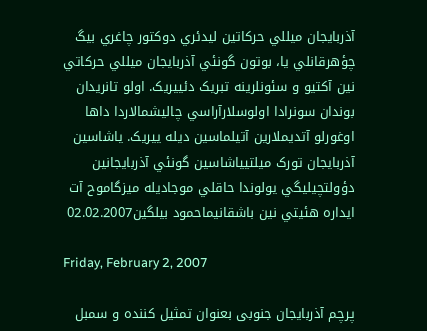آذربايجان ميللي حرکاتين ليدئري دوکتور چاغري بيگ چؤهرقانلي يا، بوتون گونئي آذربايجان ميللي حرکاتي نين آکتيو و سئونلرينه تبريک دئييريک. اولو تانريدان بوندان سونرادا اولوسلارآراسي چاليشمالاردا داها اوغورلو آتديملارين آتيلماسين ديله ييريک. ياشاسين آذربايجان تورک ميلتيياشاسين گونئي آذربايجانين دؤولتچيليگي يولوندا حاقلي موجاديله ميزگاموح آت ايداره هئيتي نين باشقانيماحمود بيلگين02.02.2007

Friday, February 2, 2007

پرچم آذربایجان جنوبی بعنوان تمثیل کننده و سمبل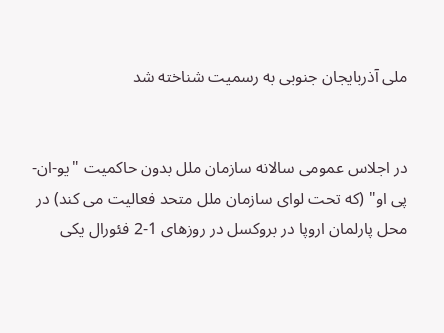ملی آذربایجان جنوبی به رسميت شناخته شد


در اجلاس عمومی سالانه سازمان ملل بدون حاکميت "یو-ان-پی او" (که تحت لوای سازمان ملل متحد فعاليت می کند) در محل پارلمان اروپا در بروکسل در روزهای 1-2 فئورال یکی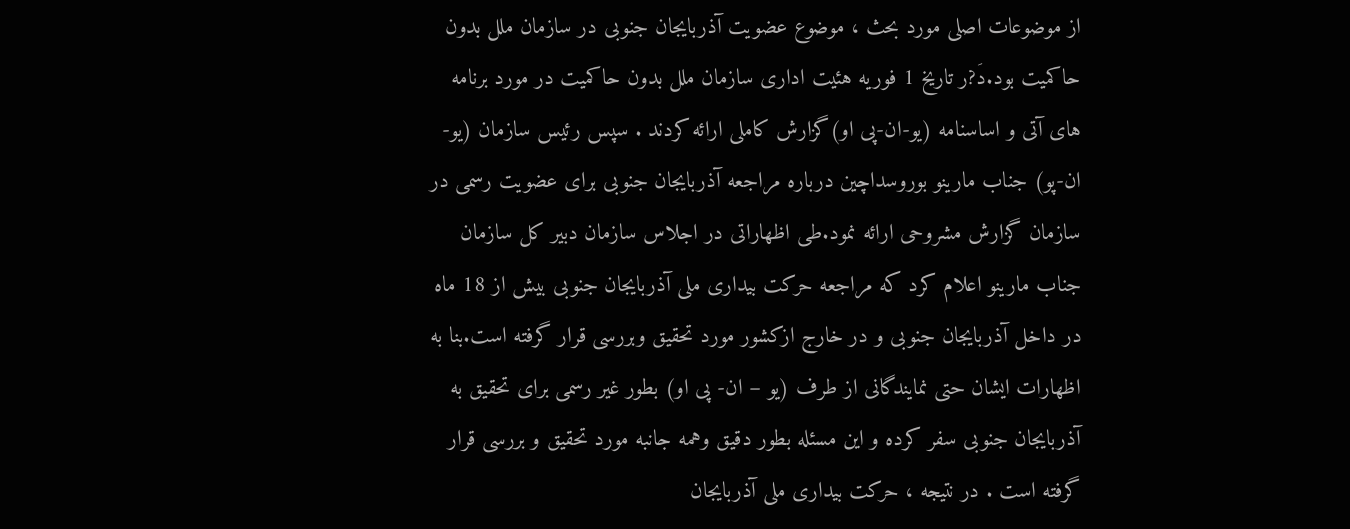از موضوعات اصلی مورد بحث ، موضوع عضويت آذربایجان جنوبی در سازمان ملل بدون حاکميت بود.دؘ?ر تاریخ 1 فوريه هئیت اداری سازمان ملل بدون حاکميت در مورد برنامه های آتی و اساسنامه (یو-ان-پی او)گزارش کاملی ارائه کردند . سپس رئیس سازمان (یو-ان-پو) جناب مارینو بوروسداچین درباره مراجعه آذربایجان جنوبی برای عضویت رسمی در سازمان گزارش مشروحی ارائه نمود.طی اظهاراتی در اجلاس سازمان دبير کل سازمان جناب مارینو اعلام کرد که مراجعه حرکت بیداری ملی آذربایجان جنوبی بیش از 18 ماه در داخل آذربایجان جنوبی و در خارج ازکشور مورد تحقیق وبررسی قرار گرفته است.بنا به اظهارات ایشان حتی نمایندگانی از طرف (یو – ان- پی او) بطور غیر رسمی برای تحقیق به آذربایجان جنوبی سفر کرده و این مسئله بطور دقیق وهمه جانبه مورد تحقیق و بررسی قرار گرفته است . در نتيجه ، حرکت بیداری ملی آذربایجان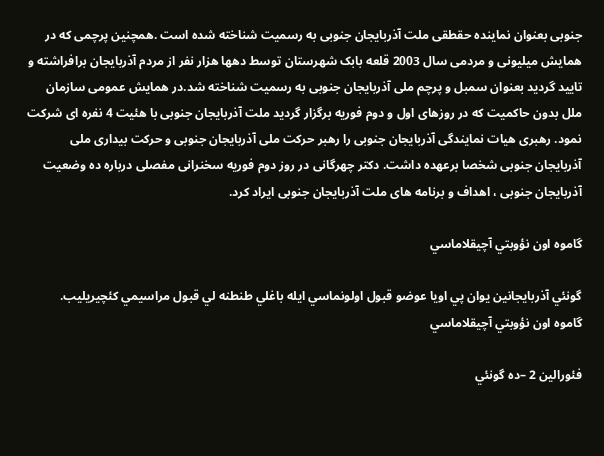جنوبی بعنوان نماينده حقطقی ملت آذربایجان جنوبی به رسميت شناخته شده است .همچنين پرچمی که در همایش ميليونی و مردمی سال 2003 قلعه بابک شهرستان توسط دهها هزار نفر از مردم آذربایجان برافراشته و تاييد گرديد بعنوان سمبل و پرچم ملی آذربایجان جنوبی به رسميت شناخته شد.در همایش عمومی سازمان ملل بدون حاکميت که در روزهای اول و دوم فوريه برگزار گرديد ملت آذربایجان جنوبی با هئیت 4 نفره ای شرکت نمود. رهبری هيات نمايندگی آذربايجان جنوبی را رهبر حرکت ملی آذربایجان جنوبی و حرکت بيداری ملی آذربايجان جنوبی شخصا برعهده داشت. دکتر چهرگانی در روز دوم فوريه سخنرانی مفصلی درباره ده وضعيت آذربايجان جنوبی ، اهداف و برنامه های ملت آذربايجان جنوبی ايراد کرد.

گاموه اون نؤوبتي آچيقلاماسي

گونئي آذربايجانين يوان پي اويا عوضو قبول اولونماسي ايله باغلي طنطنه لي قبول مراسيمي کئچيريليب.
گاموه اون نؤوبتي آچيقلاماسي

فئورالين 2 –ده گونئي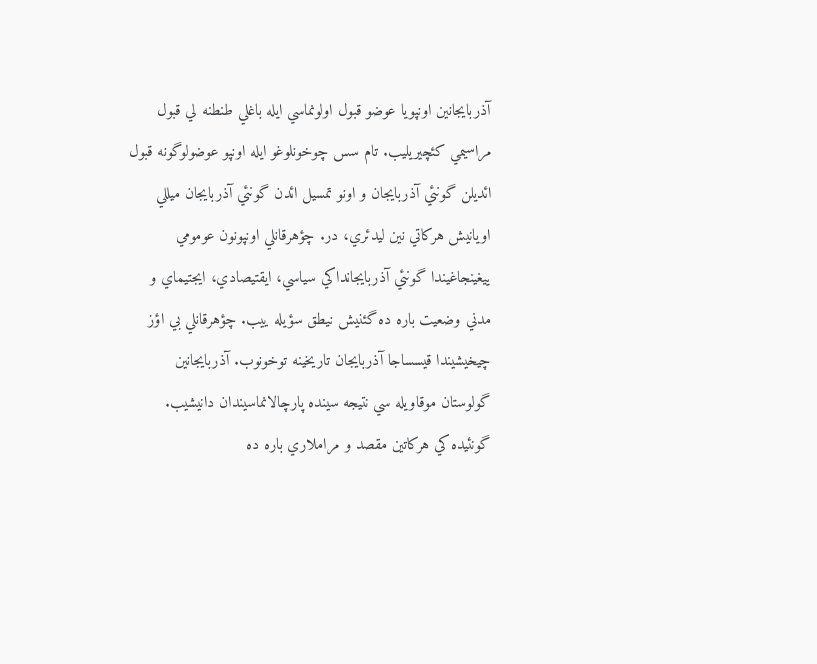آذربايجانين اونپويا عوضو قبول اولونماسي ايله باغلي طنطنه لي قبول مراسيمي کئچيريليب. تام سس چوخونلوغو ايله اونپو عوضولوگونه قبول ائديلن گونئي آذربايجان و اونو تمسيل ائدن گونئي آذربايجان ميللي اويانيش هرکاتي نين ليدئري، در. چؤهرقانلي اونپونون عومومي ييغينجاغيندا گونئي آذربايجانداکي سياسي، ايقتيصادي، ايجتيماي و مدني وضعيت باره ده گئنيش نيطق سؤيله ييب. چؤهرقانلي بي اؤز چيخيشيندا قيسساجا آذربايجان تاريخينه توخونوب. آذربايجانين گولوستان موقاويله سي نتيجه سينده پارچالانماسيندان دانيشيب. گونئيده کي هرکاتين مقصد و مراملاري باره ده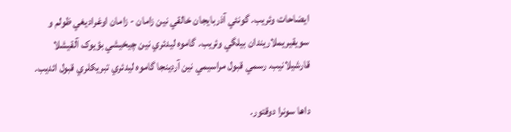ايضاحات وئريب. گونئي آذربايجان خالقي نين زامان - زامان اوغراديغي ظولم و سويقيريملاريندان بيلگي وئريب. گاموه ليدئري نين چيخيشي بؤيوک آلقيشلا قارشيلانيب. رسمي قبول مراسيمي نين آردينجا گاموه ليدئري تبريکلري قبول ائديب.

داها سونرا دوقتور.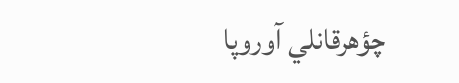چؤهرقانلي آوروپا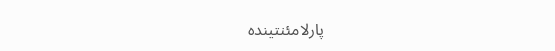پارلامئنتينده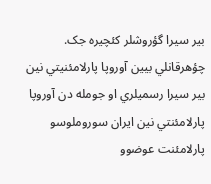بير سيرا گؤروشلر کئچيره جک.
چؤهرقانلي بيين آوروپا پارلامئنيتي نين بير سيرا رسميلري او جومله دن آوروپا پارلامئنتي نين ايران سوروملوسو پارلامئنت عوضوو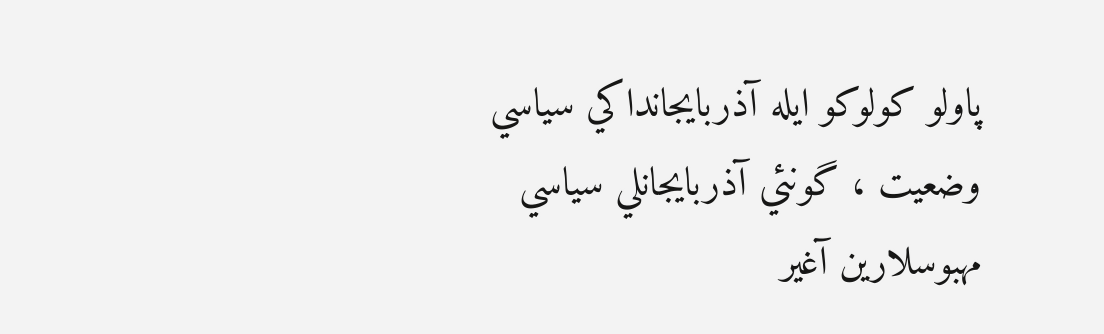پاولو کولوکو ايله آذربايجانداکي سياسي وضعيت ، گونئي آذربايجانلي سياسي مهبوسلارين آغير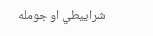شراييطي او جومله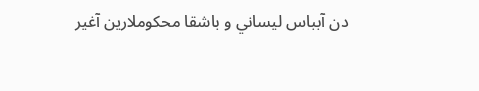دن آبباس ليساني و باشقا محکوملارين آغير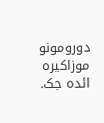دورومونو موزاکيره ائده جک.